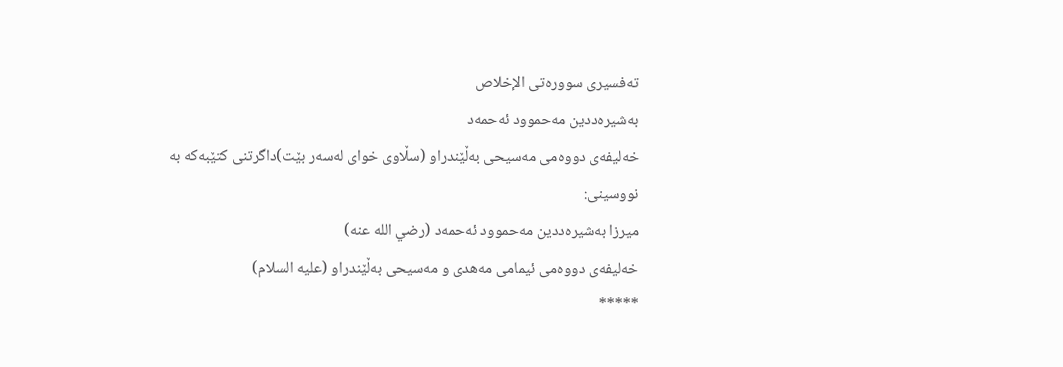تەفسیری سوورەتی الإخلاص
بەشیرەددین مەحموود ئەحمەد
خەلیفەی دووەمی مەسیحی بەڵێندراو (سڵاوی خوای لەسەر بێت)داگرتنی کتێبەکە بە
نووسينی:
میرزا بەشیرەددین مەحموود ئەحمەد (رضي الله عنه)
خەلیفەی دووەمی ئیمامی مەهدی و مەسیحی بەڵێندراو (عليه السلام)
*****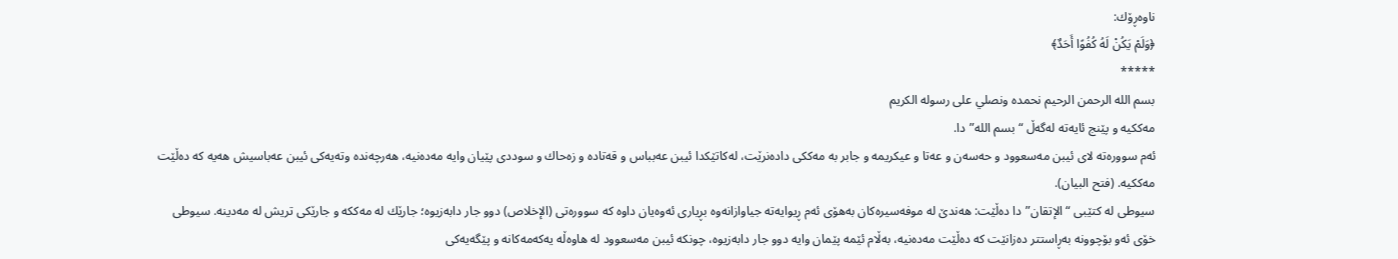ناوەڕۆك:
﴿وَلَمْ يَكُنْ لَهُ كُفُوًا أَحَدٌ﴾
*****
بسم الله الرحمن الرحیم نحمده ونصلي علی رسوله الكریم
مەككیە و پێنج ئایەتە لەگەڵ “بسم الله”دا.
ئەم سوورەتە لای ئیبن مەسعوود و حەسەن و عەتا و عیكریمە و جابر بە مەككی دادەنرێت، لەكاتێكدا ئیبن عەبباس و قەتادە و زەحاك و سوددی پێیان وایە مەدەنیە، هەرچەندە وتەیەكی ئیبن عەباسیش هەیە كە دەڵێت مەككیە. (فتح البيان).
سیوطی لە كتێبی “الإتقان”دا دەڵێت: هەندێ لە موفەسیرەكان بەهۆی ئەم ڕیوایەتە جیاوازانەوە بڕیاری ئەوەیان داوە كە سوورەتی (الإخلاص) دوو جار دابەزیوە؛ جارێك لە مەككە و جارێكی تریش لە مەدینە. سیوطی خۆی ئەو بۆچوونە بەڕاستتر دەزانێت كە دەڵێت مەدەنیە، بەڵام ئێمە پێمان وایە دوو جار دابەزیوە، چونكە ئیبن مەسعوود لە هاوەڵە یەكەمەكانە و پێگەیەكی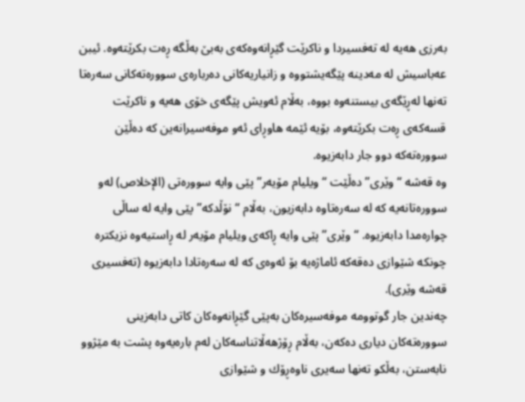بەرزی هەیە لە تەفسیردا و ناكرێت گێڕانەوەكەی بەبێ بەڵگە ڕەت بكرێتەوە. ئیبن عەباسیش لە مەدینە پێگەیشتووە و زانیاریەكانی دەربارەی سوورەتەكانی سەرەتا تەنها لەڕێگەی بیستنەوە بووە، بەڵام ئەویش پێگەی خۆی هەیە و ناكرێت قسەكەی ڕەت بكرێتەوە، بۆیە ئێمە هاوڕای ئەو موفەسیرانەین كە دەڵێن سوورەتەكە دوو جار دابەزیوە.
وە قەشە “وێری” دەڵێت “ویلیام مۆیەر” پێی وایە سوورەتی (الإخلاص) لەو سوورەتانەیە كە لە سەرەتاوە دابەزیون، بەڵام “نۆڵدكە” پێی وایە لە ساڵی چوارەمدا دابەزیوە. “وێری” پێی وایە ڕاكەی ویلیام مۆیەر لە ڕاستیەوە نزیكترە چونكە شێوازی دەقەكە ئاماژەیە بۆ ئەوەی كە لە سەرەتادا دابەزیوە (تەفسیری قەشە وێری).
چەندین جار گوتوومە موفەسیرەكان بەپێی گێڕانەوەكان كاتی دابەزینی سوورەتەكان دیاری دەكەن، بەڵام ڕۆژهەڵاتناسەكان لەم بارەیەوە پشت بە مێژوو نابەستن، بەڵكو تەنها سەیری ناوەڕۆك و شێوازی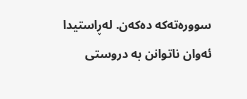سوورەتەكە دەكەن. لەڕاستیدا ئەوان ناتوانن بە دروستی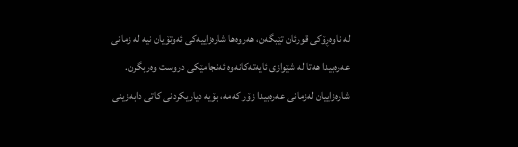لە ناوەڕۆكی قورئان تێبگەن، هەروەها شارەزاییەكی ئەوتۆیان نیە لە زمانی عەرەبیدا هەتا لە شێوازی ئایەتەكانەوە ئەنجامێكی دروست وەربگرن. شارەزاییان لەزمانی عەرەبیدا زۆر كەمە، بۆیە دیاریكردنی كاتی دابەزینی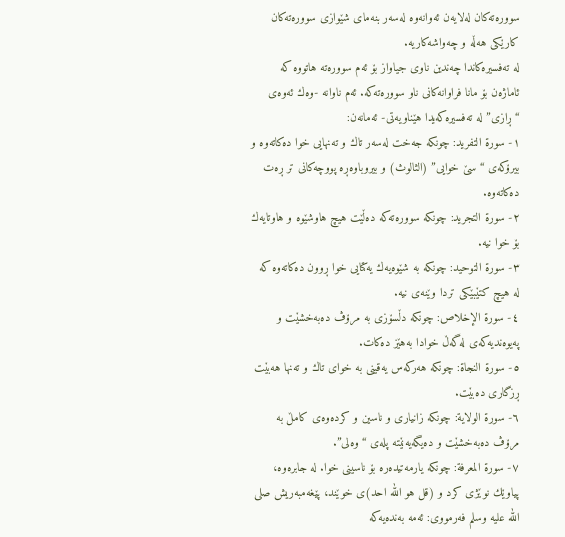سوورەتەكان لەلایەن ئەوانەوە لەسەر بنەمای شێوازی سوورەتەكان كارێكی هەڵە و چەواشەكاریە.
لە تەفسیرەكاندا چەندین ناوی جیاواز بۆ ئەم سوورەتە هاتووە كە ئاماژەن بۆ مانا فراوانەكانی ناو سوورەتەكە. ئەم ناوانە -وەك ئەوەی “ڕازی” لە تەفسیرەكەیدا هێناویەتی- ئەمانەن:
١- سورة التفريد: چونكە جەخت لەسەر تاك و تەنهایی خوا دەكاتەوە و بیرۆكەی “سێ خوایی” (الثالوث) و بیروباوەڕە پووچەكانی تر ڕەت دەكاتەوە.
٢- سورة التجريد: چونكە سوورەتەكە دەڵێت هیچ هاوشێوە و هاوتایەك بۆ خوا نیە.
٣- سورة التوحيد: چونكە بە شێوەیەك یەكتایی خوا ڕوون دەكاتەوە كە لە هیچ كتێبێكی تردا وێنەی نیە.
٤- سورة الإخلاص: چونكە دڵسۆزی بە مرۆڤ دەبەخشێت و پەیوەندیەكەی لەگەڵ خوادا بەهێز دەكات.
٥- سورة النجاة: چونكە هەركەس یەقینی بە خوای تاك و تەنها هەبێت ڕزگاری دەبێت.
٦- سورة الولاية: چونكە زانیاری و ناسین و كردەوەی كامڵ بە مرۆڤ دەبەخشێت و دەیگەیەنێتە پلەی “وەلی”.
٧- سورة المعرفة: چونكە یارمەتیدەرە بۆ ناسینی خوا. لە جابرەوە، پیاوێك نوێژی كرد و (قل هو الله احد)ی خوێند، پێغەمبەریش صلى الله عليه وسلم فەرمووی: ئەمە بەندەیەكە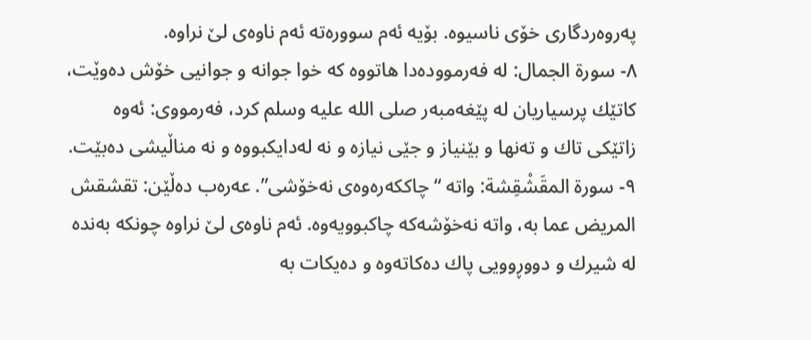پەروەردگاری خۆی ناسیوە. بۆیە ئەم سوورەتە ئەم ناوەی لێ نراوە.
٨- سورة الجمال: لە فەرموودەدا هاتووە كە خوا جوانە و جوانیی خۆش دەوێت، كاتێك پرسیاریان لە پێغەمبەر صلى الله عليه وسلم كرد، فەرمووی: ئەوە زاتێكی تاك و تەنها و بێنیاز و جێی نیازە و نە لەدایكبووە و نە مناڵیشی دەبێت.
٩- سورة المقَشْقِشة: واتە “چاككەرەوەی نەخۆشی”. عەرەب دەڵێن: تقشقش المریض عما به، واتە نەخۆشەكە چاكبوویەوە. ئەم ناوەی لێ نراوە چونكە بەندە لە شیرك و دووڕوویی پاك دەكاتەوە و دەیكات بە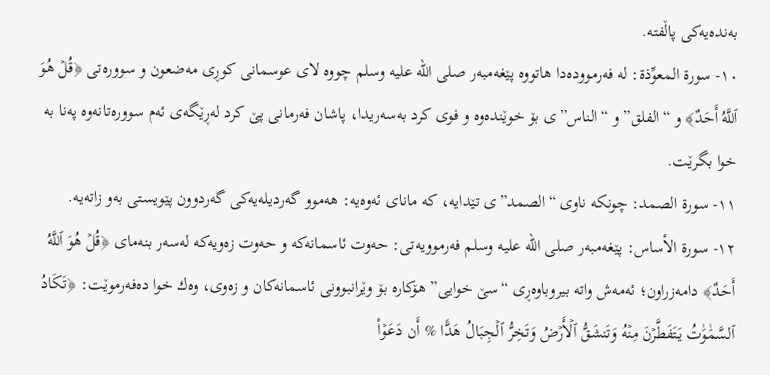بەندەیەكی پاڵفتە.
١٠- سورة المعوِّذة: لە فەرموودەدا هاتووە پێغەمبەر صلى الله عليه وسلم چووە لای عوسمانی كوڕی مەضعون و سوورەتی ﴿قُلۡ هُوَ ٱللَّهُ أَحَدٌ﴾ و “الفلق” و “الناس”ی بۆ خوێندەوە و فوی كرد بەسەریدا، پاشان فەرمانی پێ كرد لەڕێگەی ئەم سوورەتانەوە پەنا بە خوا بگرێت.
١١- سورة الصمد: چونكە ناوی “الصمد”ی تێدایە، كە مانای ئەوەیە: هەموو گەردیلەیەكی گەردوون پێویستی بەو زاتەیە.
١٢- سورة الأساس: پێغەمبەر صلى الله عليه وسلم فەرموویەتی: حەوت ئاسمانەكە و حەوت زەویەكە لەسەر بنەمای ﴿قُلۡ هُوَ ٱللَّهُ أَحَدٌ﴾ دامەزراون؛ ئەمەش واتە بیروباوەڕی “سێ خوایی” هۆكارە بۆ وێرانبوونی ئاسمانەكان و زەوی، وەك خوا دەفەرموێت: ﴿تَكَادُ ٱلسَّمَٰوَٰتُ يَتَفَطَّرۡنَ مِنۡهُ وَتَنشَقُّ ٱلۡأَرۡضُ وَتَخِرُّ ٱلۡجِبَالُ هَدًّا % أَن دَعَوۡاْ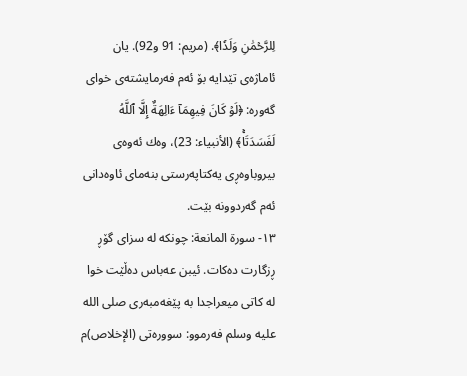لِلرَّحۡمَٰنِ وَلَدٗا﴾. (مریم: 91 و92). یان ئاماژەی تێدایە بۆ ئەم فەرمایشتەی خوای گەورە: ﴿لَوۡ كَانَ فِيهِمَآ ءَالِهَةٌ إِلَّا ٱللَّهُ لَفَسَدَتَاۚ﴾ (الأنبیاء: 23)، وەك ئەوەی بیروباوەڕی یەكتاپەرستی بنەمای ئاوەدانی ئەم گەردوونە بێت.
١٣- سورة المانعة: چونكە لە سزای گۆڕ ڕزگارت دەكات. ئیبن عەباس دەڵێت خوا لە كاتی میعراجدا بە پێغەمبەری صلى الله عليه وسلم فەرموو: سوورەتی (الإخلاص)م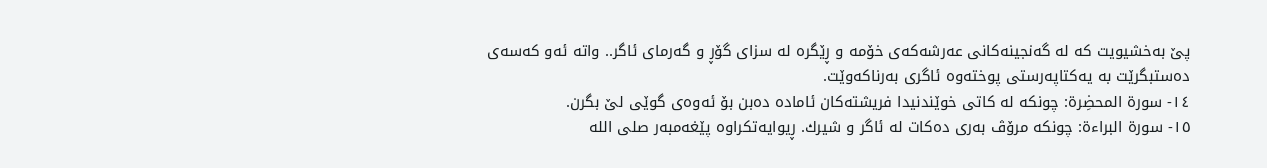پێ بەخشیویت كە لە گەنجینەكانی عەرشەكەی خۆمە و ڕێگرە لە سزای گۆڕ و گەرمای ئاگر.. واتە ئەو كەسەی دەستبگرێت بە یەكتاپەرستی پوختەوە ئاگری بەرناكەوێت.
١٤- سورة المحضِرة: چونكە لە كاتی خوێندنیدا فریشتەكان ئامادە دەبن بۆ ئەوەی گوێی لێ بگرن.
١٥- سورة البراءة: چونكە مرۆڤ بەری دەكات لە ئاگر و شیرك. ڕیوایەتكراوە پێغەمبەر صلى الله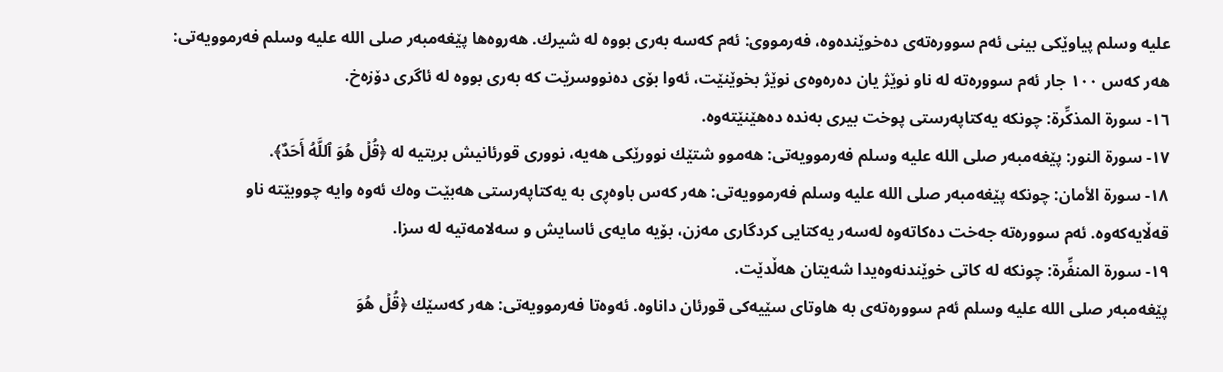عليه وسلم پیاوێكی بینی ئەم سوورەتەی دەخوێندەوە، فەرمووی: ئەم كەسە بەری بووە لە شیرك. هەروەها پێغەمبەر صلى الله عليه وسلم فەرموویەتی: هەر كەس ١٠٠ جار ئەم سوورەتە لە ناو نوێژ یان دەرەوەی نوێژ بخوێنێت، ئەوا بۆی دەنووسرێت كە بەری بووە لە ئاگری دۆزەخ.
١٦- سورة المذكِّرة: چونكە یەكتاپەرستی پوخت بیری بەندە دەهێنێتەوە.
١٧- سورة النور: پێغەمبەر صلى الله عليه وسلم فەرموویەتی: هەموو شتێك نوورێكی هەیە، نووری قورئانیش بریتیە لە ﴿قُلۡ هُوَ ٱللَّهُ أَحَدٌ﴾.
١٨- سورة الأمان: چونكە پێغەمبەر صلى الله عليه وسلم فەرموویەتی: هەر كەس باوەڕی بە یەكتاپەرستی هەبێت وەك ئەوە وایە چووبێتە ناو قەڵایەكەوە. ئەم سوورەتە جەخت دەكاتەوە لەسەر یەكتایی كردگاری مەزن، بۆیە مایەی ئاسایش و سەلامەتیە لە سزا.
١٩- سورة المنفِّرة: چونكە لە كاتی خوێندنەوەیدا شەیتان هەڵدێت.
پێغەمبەر صلى الله عليه وسلم ئەم سوورەتەی بە هاوتای سێیەكی قورئان داناوە. ئەوەتا فەرموویەتی: هەر كەسێك ﴿قُلۡ هُوَ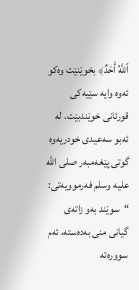ٱللَّهُ أَحَدٌ﴾ بخوێنێت وەكو ئەوە وایە سێیەكی قورئانی خوێندبێت. لە ئەبو سەعیدی خودریەوە گوتی پێغەمبەر صلى الله عليه وسلم فەرموویەتی: “سوێند بەو زاتەی گیانی منی بەدەستە، ئەم سوورەتە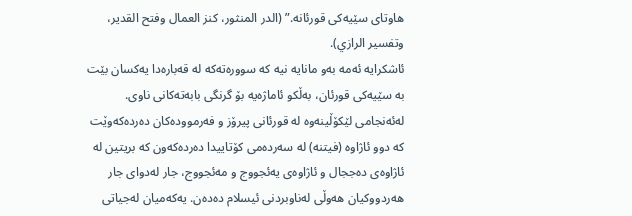هاوتای سێیەكی قورئانە.” (الدر المنثور، كنز العمال وفتح القدیر، وتفسیر الرازي).
ئاشكرایە ئەمە بەو مانایە نیە كە سوورەتەكە لە قەبارەدا یەكسان بێت بە سێیەكی قورئان، بەڵكو ئاماژەیە بۆ گرنگی بابەتەكانی ناوی. لەئەنجامی لێكۆڵینەوە لە قورئانی پیرۆز و فەرموودەكان دەردەكەوێت كە دوو ئاژاوە (فیتنە) لە سەردەمی كۆتاییدا دەردەكەون كە بریتین لە ئاژاوەی دەججال و ئاژاوەی یەئجووج و مەئجووج، جار لەدوای جار هەردووكیان هەوڵی لەناوبردنی ئیسلام دەدەن. یەكەمیان لەجیاتی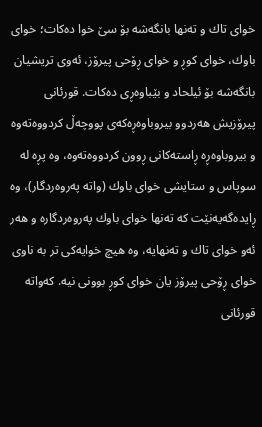خوای تاك و تەنها بانگەشە بۆ سێ خوا دەكات؛ خوای باوك، خوای كوڕ و خوای ڕۆحی پیرۆز، ئەوی تریشیان بانگەشە بۆ ئیلحاد و بێباوەڕی دەكات. قورئانی پیرۆزیش هەردوو بیروباوەڕەكەی پووچەڵ كردووەتەوە و بیروباوەڕە ڕاستەكانی ڕوون كردووەتەوە، وە پڕە لە سوپاس و ستایشی خوای باوك (واتە پەروەردگار)، وە ڕایدەگەیەنێت كە تەنها خوای باوك پەروەردگارە و هەر ئەو خوای تاك و تەنهایە، وە هیچ خوایەكی تر بە ناوی خوای ڕۆحی پیرۆز یان خوای كوڕ بوونی نیە. كەواتە قورئانی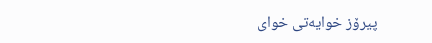پیرۆز خوایەتی خوای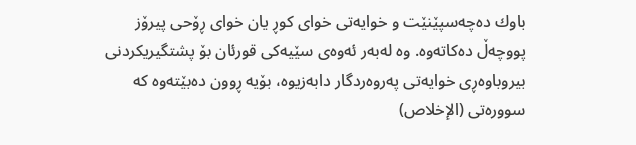باوك دەچەسپێنێت و خوایەتی خوای كوڕ یان خوای ڕۆحی پیرۆز پووچەڵ دەكاتەوە. وە لەبەر ئەوەی سێیەكی قورئان بۆ پشتگیریكردنی بیروباوەڕی خوایەتی پەروەردگار دابەزیوە، بۆیە ڕوون دەبێتەوە كە سوورەتی (الإخلاص)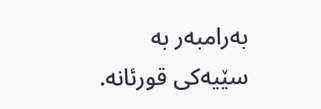بەرامبەر بە سێیەكی قورئانە.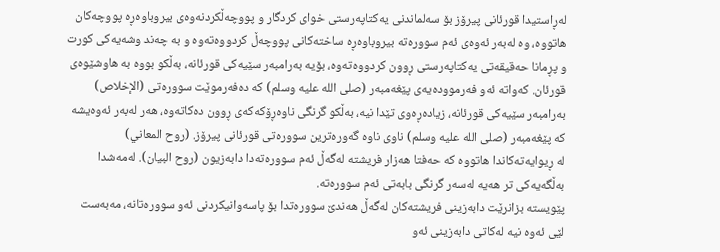لەڕاستیدا قورئانی پیرۆز بۆ سەلماندنی یەكتاپەرستی خوای كردگار و پووچەڵكردنەوەی بیروباوەڕە پووچەكان هاتووە، وە لەبەر ئەوەی ئەم سوورەتە بیروباوەڕە ساختەكانی پووچەڵ كردووەتەوە و بە چەند وشەیەكی كورت و پڕمانا حەقیقەتی یەكتاپەرستی ڕوون كردووەتەوە، بۆیە بەرامبەر سێیەكی قورئانە، بەڵكو بووە بە هاوشێوەی قورئان. كەواتە ئەو فەرموودەیەی پێغەمبەر (صلى الله عليه وسلم) كە دەفەرموێت سوورەتی (الإخلاص) بەرامبەر سێیەكی قورئانە، زیادەڕەوی تێدا نیە، بەڵكو گرنگی ناوەڕۆكەكەی ڕوون دەكاتەوە، هەر لەبەر ئەوەیشە كە پێغەمبەر (صلى الله عليه وسلم) ناوی ناوە گەورەترین سوورەتی قورئانی پیرۆز. (روح المعاني)
لە ڕیوایەتەكاندا هاتووە كە حەفتا هەزار فریشتە لەگەڵ ئەم سوورەتەدا دابەزیون (روح البيان). لەمەشدا بەڵگەیەكی تر هەیە لەسەر گرنگی بابەتی ئەم سوورەتە.
پێویستە بزانرێت دابەزینی فریشتەكان لەگەڵ هەندێ سوورەتدا بۆ پاسەوانیكردنی ئەو سوورەتانە، مەبەست لێی ئەوە نیە لەكاتی دابەزینی ئەو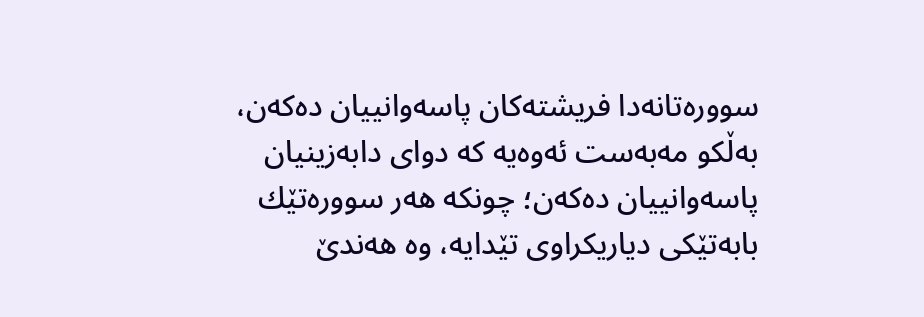سوورەتانەدا فریشتەكان پاسەوانییان دەكەن، بەڵكو مەبەست ئەوەیە كە دوای دابەزینیان پاسەوانییان دەكەن؛ چونكە هەر سوورەتێك بابەتێكی دیاریكراوی تێدایە، وە هەندێ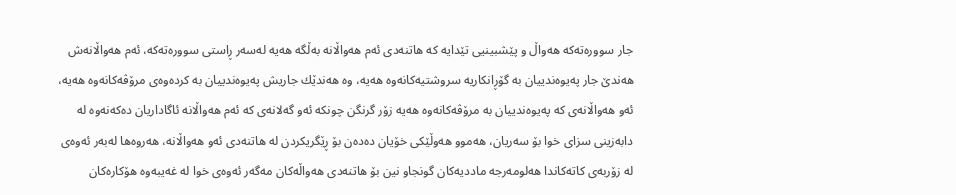جار سوورەتەكە هەواڵ و پێشبینیی تێدایە كە هاتنەدی ئەم هەواڵانە بەڵگە هەیە لەسەر ڕاستی سوورەتەكە، ئەم هەواڵانەش هەندێ جار پەیوەندییان بە گۆڕانكاریە سروشتیەكانەوە هەیە، وە هەندێك جاریش پەیوەندییان بە كردەوەی مرۆڤەكانەوە هەیە، ئەو هەواڵانەی كە پەیوەندییان بە مرۆڤەكانەوە هەیە زۆر گرنگن چونكە ئەو گەلانەی كە ئەم هەواڵانە ئاگاداریان دەكەنەوە لە دابەزینی سزای خوا بۆ سەریان، هەموو هەوڵێكی خۆیان دەدەن بۆ ڕێگریكردن لە هاتنەدی ئەو هەواڵانە، هەروەها لەبەر ئەوەی لە زۆربەی كاتەكاندا هەلومەرجە ماددیەكان گونجاو نین بۆ هاتنەدی هەواڵەكان مەگەر ئەوەی خوا لە غەیبەوە هۆكارەكان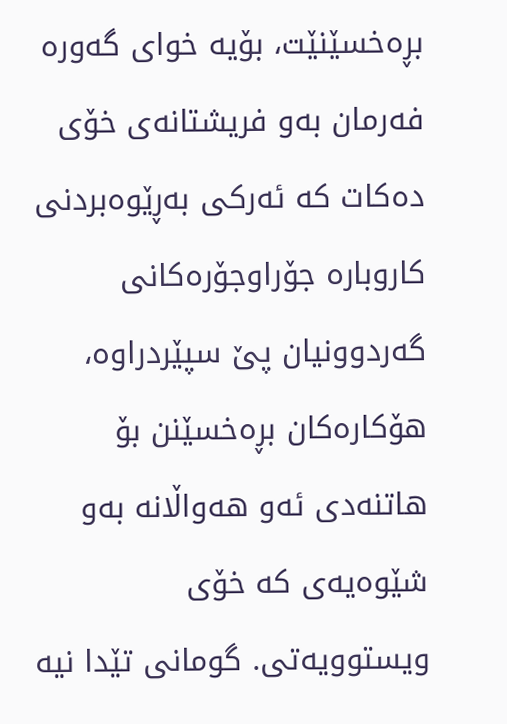بڕەخسێنێت، بۆیە خوای گەورە فەرمان بەو فریشتانەی خۆی دەكات كە ئەركی بەڕێوەبردنی كاروبارە جۆراوجۆرەكانی گەردوونیان پێ سپێردراوە، هۆكارەكان بڕەخسێنن بۆ هاتنەدی ئەو هەواڵانە بەو شێوەیەی كە خۆی ویستوویەتی. گومانی تێدا نیە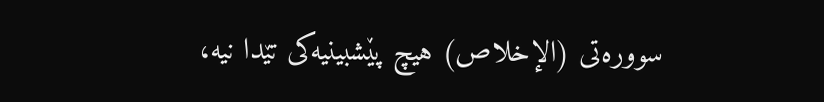سوورەتی (الإخلاص) هیچ پێشبینیەكی تێدا نیە،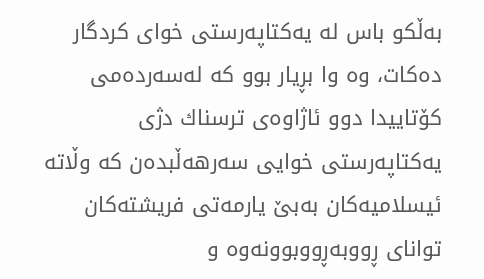بەڵكو باس لە یەكتاپەرستی خوای كردگار دەكات، وە وا بڕیار بوو كە لەسەردەمی كۆتاییدا دوو ئاژاوەی ترسناك دژی یەكتاپەرستی خوایی سەرهەڵبدەن كە وڵاتە ئیسلامیەكان بەبێ یارمەتی فریشتەكان توانای ڕووبەڕووبوونەوە و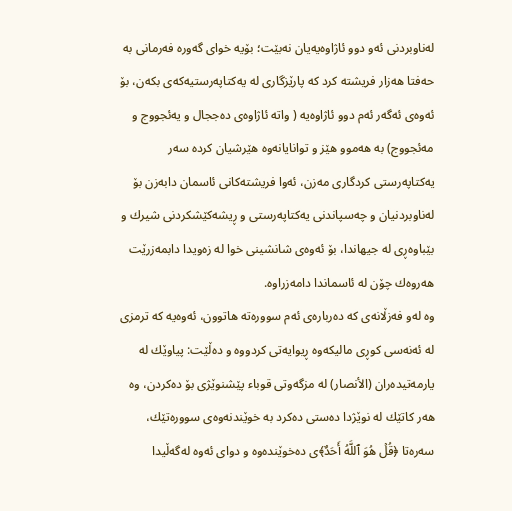لەناوبردنی ئەو دوو ئاژاوەیەیان نەبێت؛ بۆیە خوای گەورە فەرمانی بە حەفتا هەزار فریشتە كرد كە پارێزگاری لە یەكتاپەرستیەكەی بكەن، بۆ ئەوەی ئەگەر ئەم دوو ئاژاوەیە ( واتە ئاژاوەی دەججال و یەئجووج و مەئجووج) بە هەموو هێز و توانایانەوە هێرشیان كردە سەر یەكتاپەرستی كردگاری مەزن، ئەوا فریشتەكانی ئاسمان دابەزن بۆ لەناوبردنیان و چەسپاندنی یەكتاپەرستی و ڕیشەكێشكردنی شیرك و بێباوەڕی لە جیهاندا، بۆ ئەوەی شانشینی خوا لە زەویدا دابمەزرێت هەروەك چۆن لە ئاسماندا دامەزراوە.
وە لەو فەزڵانەی كە دەربارەی ئەم سوورەتە هاتوون، ئەوەیە كە ترمزی لە ئەنەسی كوڕی مالیكەوە ڕیوایەتی كردووە و دەڵێت: پیاوێك لە یارمەتیدەران (الأنصار) لە مزگەوتی قوباء پێشنوێژی بۆ دەكردن، وە هەر كاتێك لە نوێژدا دەستی دەكرد بە خوێندنەوەی سوورەتێك، سەرەتا ﴿قُلۡ هُوَ ٱللَّهُ أَحَدٌ﴾ی دەخوێندەوە و دوای ئەوە لەگەڵیدا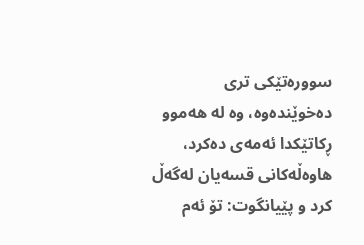سوورەتێكی تری دەخوێندەوە، وە لە هەموو ڕكاتێكدا ئەمەی دەكرد، هاوەڵەكانی قسەیان لەگەڵ كرد و پێیانگوت: تۆ ئەم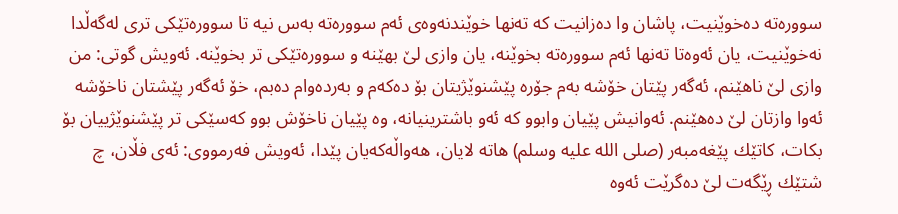سوورەتە دەخوێنیت، پاشان وا دەزانیت كە تەنها خوێندنەوەی ئەم سوورەتە بەس نیە تا سوورەتێكی تری لەگەڵدا نەخوێنیت، یان ئەوەتا تەنها ئەم سوورەتە بخوێنە، یان وازی لێ بهێنە و سوورەتێكی تر بخوێنە. ئەویش گوتی: من وازی لێ ناهێنم، ئەگەر پێتان خۆشە بەم جۆرە پێشنوێژیتان بۆ دەكەم و بەردەوام دەبم، خۆ ئەگەر پێشتان ناخۆشە ئەوا وازتان لێ دەهێنم. ئەوانیش پێیان وابوو كە ئەو باشترینیانە، وە پێیان ناخۆش بوو كەسێكی تر پێشنوێژییان بۆ بكات، كاتێك پێغەمبەر (صلى الله عليه وسلم) هاتە لایان، هەواڵەكەیان پێدا، ئەویش فەرمووی: ئەی فڵان، چ شتێك ڕێگەت لێ دەگرێت ئەوە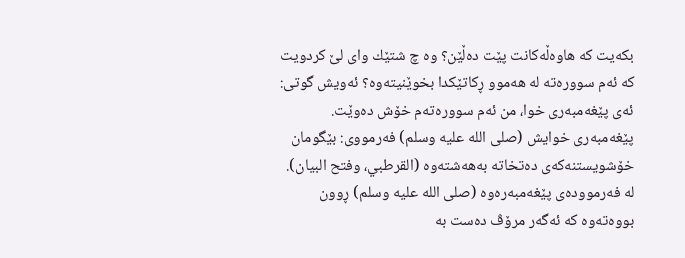بكەیت كە هاوەڵەكانت پێت دەڵێن؟ وە چ شتێك وای لێ كردویت كە ئەم سوورەتە لە هەموو ڕكاتێكدا بخوێنیتەوە؟ ئەویش گوتی: ئەی پێغەمبەری خوا، من ئەم سوورەتەم خۆش دەوێت. پێغەمبەری خوایش (صلى الله عليه وسلم) فەرمووی: بێگومان خۆشویستنەكەی دەتخاتە بەهەشتەوە (القرطبي، وفتح البيان).
لە فەرموودەی پێغەمبەرەوە (صلى الله عليه وسلم) ڕوون بووەتەوە كە ئەگەر مرۆڤ دەست بە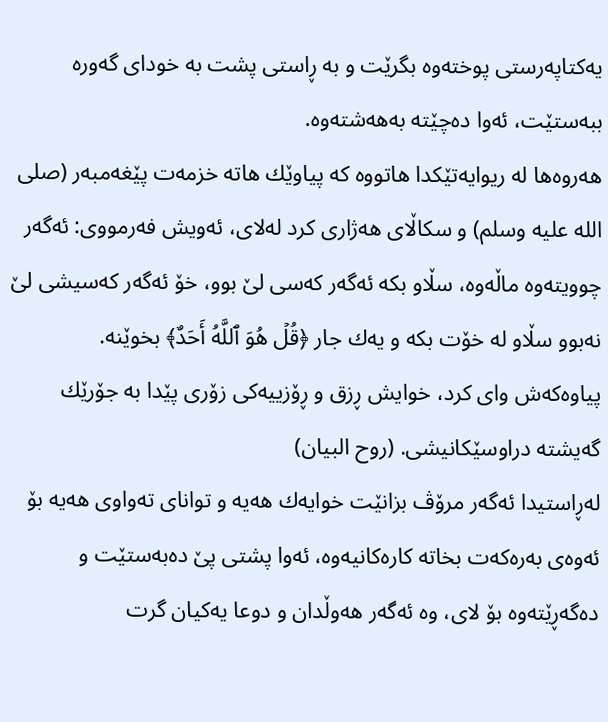یەكتاپەرستی پوختەوە بگرێت و بە ڕاستی پشت بە خودای گەورە ببەستێت، ئەوا دەچێتە بەهەشتەوە.
هەروەها لە ریوایەتێكدا هاتووە كە پیاوێك هاتە خزمەت پێغەمبەر (صلى الله عليه وسلم) و سكاڵای هەژاری كرد لەلای، ئەویش فەرمووی: ئەگەر چوویتەوە ماڵەوە، سڵاو بكە ئەگەر كەسی لێ بوو، خۆ ئەگەر كەسیشی لێ نەبوو سڵاو لە خۆت بكە و یەك جار ﴿قُلۡ هُوَ ٱللَّهُ أَحَدٌ﴾ بخوێنە. پیاوەكەش وای كرد، خوایش ڕزق و ڕۆزییەكی زۆری پێدا بە جۆرێك گەیشتە دراوسێكانیشی. (روح البيان)
لەڕاستیدا ئەگەر مرۆڤ بزانێت خوایەك هەیە و توانای تەواوی هەیە بۆ ئەوەی بەرەكەت بخاتە كارەكانیەوە، ئەوا پشتی پێ دەبەستێت و دەگەڕێتەوە بۆ لای، وە ئەگەر هەوڵدان و دوعا یەكیان گرت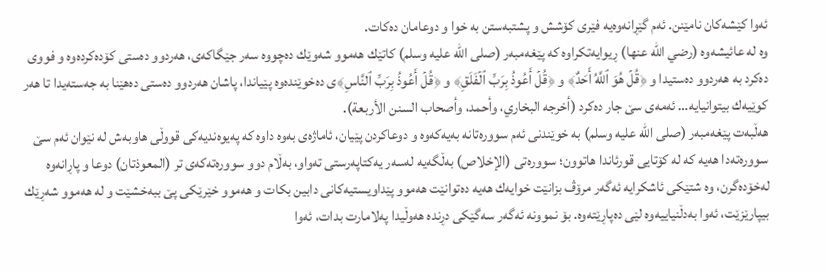ئەوا كێشەكان نامێنن. ئەم گێڕانەوەیە فێری كۆشش و پشتبەستن بە خوا و دوعامان دەكات.
وە لە عائیشەوە (رضي الله عنها) ڕیوایەتكراوە كە پێغەمبەر (صلى الله عليه وسلم) كاتێك هەموو شەوێك دەچووە سەر جێگاكەی، هەردوو دەستی كۆدەكردەوە و فووی دەكرد بە هەردوو دەستیدا و ﴿قُلۡ هُوَ ٱللَّهُ أَحَدٌ﴾ و ﴿قُلۡ أَعُوذُ بِرَبِّ ٱلۡفَلَقِ﴾ و ﴿قُلۡ أَعُوذُ بِرَبِّ ٱلنَّاسِ﴾ی دەخوێندەوە پێیاندا، پاشان هەردوو دەستی دەهێنا بە جەستەیدا تا هەر كوێیەك بیتوانیایە… ئەمەی سێ جار دەكرد (أخرجه البخاري، وأحمد، وأصحاب السنن الأربعة).
هەڵبەت پێغەمبەر (صلى الله عليه وسلم) بە خوێندنی ئەم سوورەتانە بەیەكەوە و دوعاكردن پێیان، ئاماژەی بەوە داوە كە پەیوەندیەكی قووڵی هاوبەش لە نێوان ئەم سێ سوورەتەدا هەیە كە لە كۆتایی قورئاندا هاتوون؛ سوورەتی (الإخلاص) بەڵگەیە لەسەر یەكتاپەرستی تەواو، بەڵام دوو سوورەتەكەی تر (المعوذتان) دوعا و پاڕانەوە لەخۆدەگرن، وە شتێكی ئاشكرایە ئەگەر مرۆڤ بزانێت خوایەك هەیە دەتوانێت هەموو پێداویستیەكانی دابین بكات و هەموو خێرێكی پێ ببەخشێت و لە هەموو شەڕێك بیپارێزێت، ئەوا بەدڵنیاییەوە لێی دەپاڕێتەوە. بۆ نموونە ئەگەر سەگێكی دڕندە هەوڵیدا پەلامارت بدات، ئەوا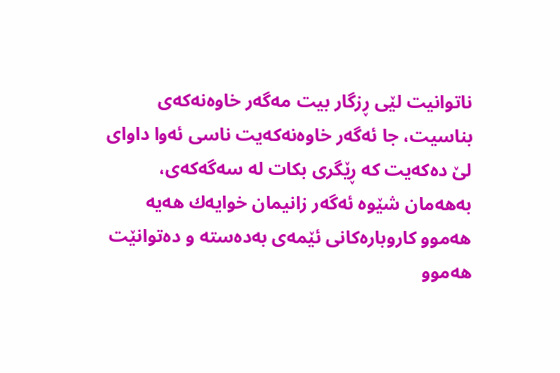ناتوانیت لێی ڕزگار بیت مەگەر خاوەنەكەی بناسیت، جا ئەگەر خاوەنەكەیت ناسی ئەوا داوای لێ دەكەیت كە ڕێگری بكات لە سەگەكەی، بەهەمان شێوە ئەگەر زانیمان خوایەك هەیە هەموو كاروبارەكانی ئێمەی بەدەستە و دەتوانێت هەموو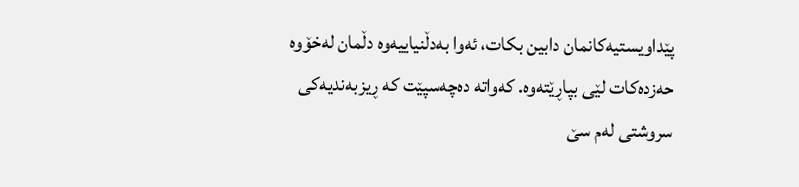پێداویستیەكانمان دابین بكات، ئەوا بەدڵنیاییەوە دڵمان لەخۆوە حەزدەكات لێی بپاڕێتەوە. كەواتە دەچەسپێت كە ڕیزبەندیەكی سروشتی لەم سێ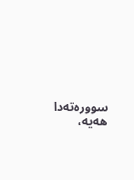سوورەتەدا هەیە،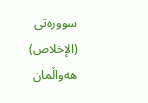سوورەتی (الإخلاص) هەواڵمان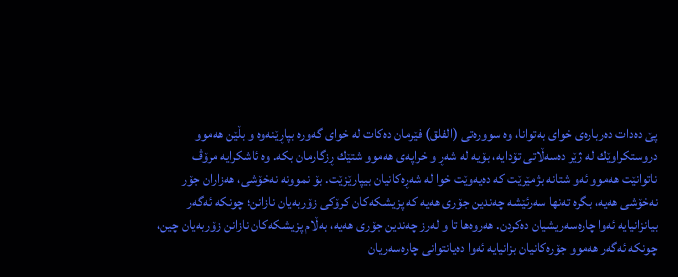پێ دەدات دەربارەی خوای بەتوانا، وە سوورەتی (الفلق) فێرمان دەكات لە خوای گەورە بپاڕێنەوە و بڵێن هەموو دروستكراوێك لە ژێر دەسەڵاتی تۆدایە، بۆیە لە شەڕ و خراپەی هەموو شتێك ڕزگارمان بكە. وە ئاشكرایە مرۆڤ ناتوانێت هەموو ئەو شتانە بژمێرێت كە دەیەوێت خوا لە شەڕەكانیان بیپارێزێت. بۆ نموونە نەخۆشی، هەزاران جۆر نەخۆشی هەیە، بگرە تەنها سەرئێشە چەندین جۆری هەیە كە پزیشكەكان كرۆكی زۆربەیان نازانن؛ چونكە ئەگەر بیانزانیایە ئەوا چارەسەریشیان دەكردن. هەروەها تا و لەرز چەندین جۆری هەیە، بەڵام پزیشكەكان نازانن زۆربەیان چین، چونكە ئەگەر هەموو جۆرەكانیان بزانیایە ئەوا دەیانتوانی چارەسەریان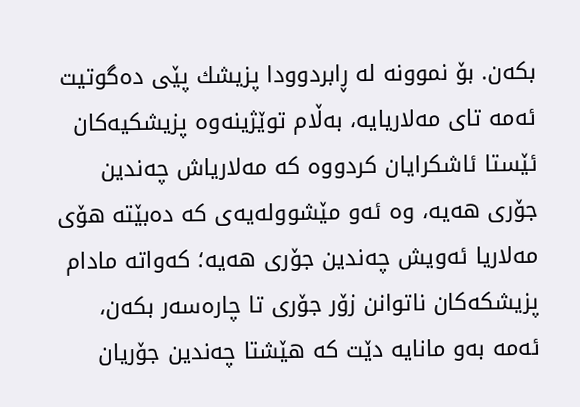بكەن. بۆ نموونە لە ڕابردوودا پزیشك پێی دەگوتیت ئەمە تای مەلاریایە، بەڵام توێژینەوە پزیشكیەكان ئێستا ئاشكرایان كردووە كە مەلاریاش چەندین جۆری هەیە، وە ئەو مێشوولەیەی كە دەبێتە هۆی مەلاریا ئەویش چەندین جۆری هەیە؛ كەواتە مادام پزیشكەكان ناتوانن زۆر جۆری تا چارەسەر بكەن، ئەمە بەو مانایە دێت كە هێشتا چەندین جۆریان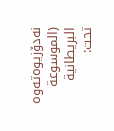نەدۆزیوەتەوە (الموسوعة البريطانية تحت: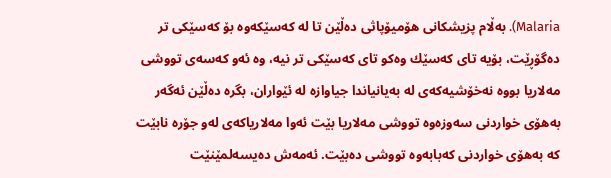Malaria). بەڵام پزیشكانی هۆمیۆپاثی دەڵێن تا لە كەسێكەوە بۆ كەسێكی تر دەگۆڕێت، بۆیە تای كەسێك وەكو تای كەسێكی تر نیە، وە ئەو كەسەی تووشی مەلاریا بووە نەخۆشیەكەی لە بەیانیاندا جیاوازە لە ئێواران، بگرە دەڵێن ئەگەر بەهۆی خواردنی سەوزەوە تووشی مەلاریا بێت ئەوا مەلاریاكەی لەو جۆرە نابێت كە بەهۆی خواردنی كەبابەوە تووشی دەبێت. ئەمەش دەیسەلمێنێت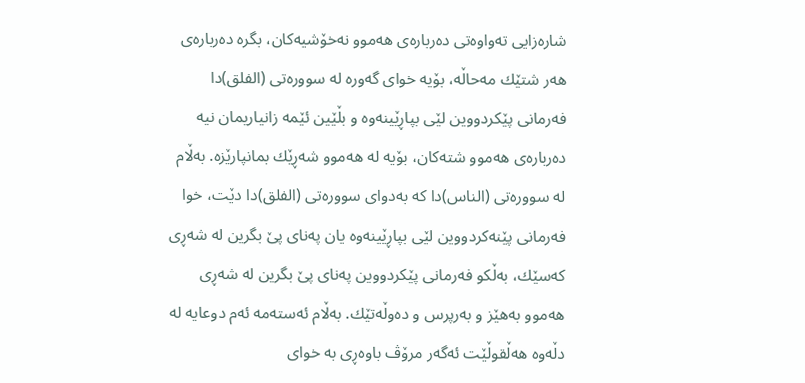شارەزایی تەواوەتی دەربارەی هەموو نەخۆشیەكان، بگرە دەربارەی هەر شتێك مەحاڵە، بۆیە خوای گەورە لە سوورەتی (الفلق)دا فەرمانی پێكردووین لێی بپاڕێینەوە و بڵێین ئێمە زانیاریمان نیە دەربارەی هەموو شتەكان، بۆیە لە هەموو شەڕێك بمانپارێزە. بەڵام لە سوورەتی (الناس)دا كە بەدوای سوورەتی (الفلق)دا دێت، خوا فەرمانی پێنەكردووین لێی بپاڕێینەوە یان پەنای پێ بگرین لە شەڕی كەسێك، بەڵكو فەرمانی پێكردووین پەنای پێ بگرین لە شەڕی هەموو بەهێز و بەرپرس و دەوڵەتێك. بەڵام ئەستەمە ئەم دوعایە لە دڵەوە هەڵقوڵێت ئەگەر مرۆڤ باوەڕی بە خوای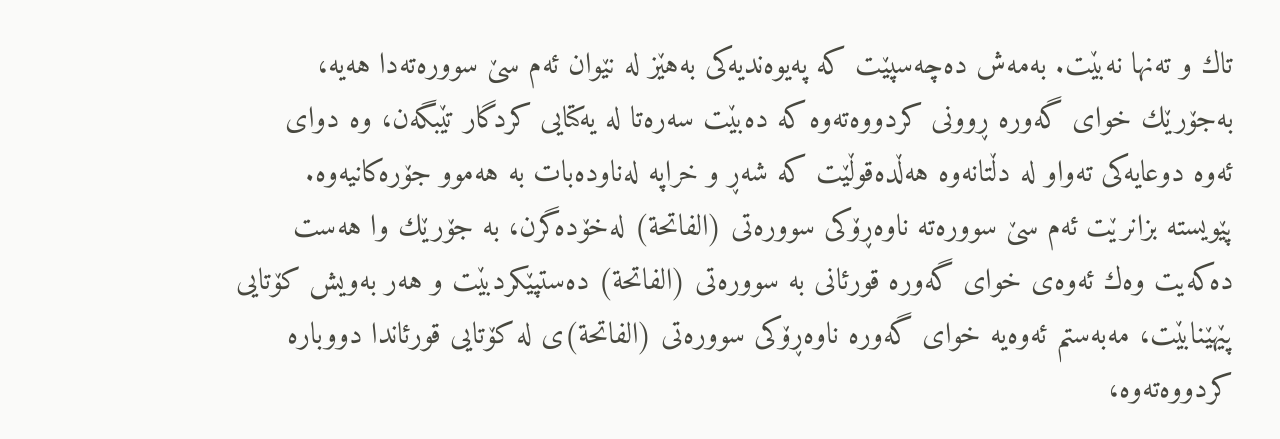تاك و تەنها نەبێت. بەمەش دەچەسپێت كە پەیوەندیەكی بەهێز لە نێوان ئەم سێ سوورەتەدا هەیە، بەجۆرێك خوای گەورە ڕوونی كردووەتەوە كە دەبێت سەرەتا لە یەكتایی كردگار تێبگەن، وە دوای ئەوە دوعایەكی تەواو لە دڵتانەوە هەڵدەقوڵێت كە شەڕ و خراپە لەناودەبات بە هەموو جۆرەكانیەوە.
پێویستە بزانرێت ئەم سێ سوورەتە ناوەڕۆكی سوورەتی (الفاتحة) لەخۆدەگرن، بە جۆرێك وا هەست دەكەیت وەك ئەوەی خوای گەورە قورئانی بە سوورەتی (الفاتحة) دەستپێكردبێت و هەر بەویش كۆتایی پێهێنابێت، مەبەستم ئەوەیە خوای گەورە ناوەڕۆكی سوورەتی (الفاتحة)ی لە كۆتایی قورئاندا دووبارە كردووەتەوە،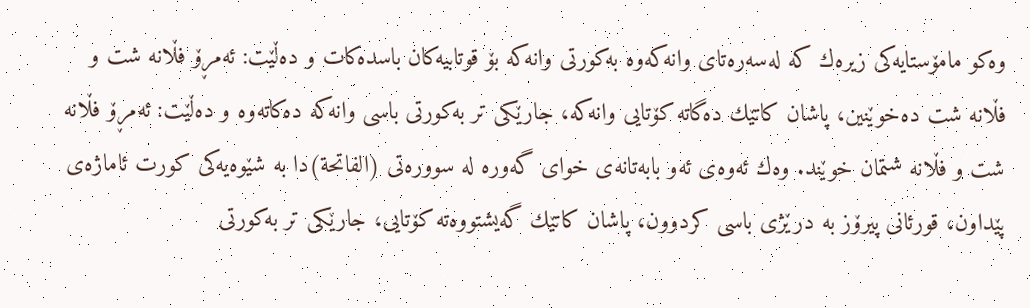وەكو مامۆستایەكی زیرەك كە لەسەرەتای وانەكەوە بەكورتی وانەكە بۆ قوتابیەكان باسدەكات و دەڵێت: ئەمڕۆ فڵانە شت و فڵانە شت دەخوێنین، پاشان كاتێك دەگاتە كۆتایی وانەكە، جارێكی تر بەكورتی باسی وانەكە دەكاتەوە و دەڵێت: ئەمڕۆ فڵانە شت و فڵانە شتمان خوێند. وەك ئەوەی ئەو بابەتانەی خوای گەورە لە سوورەتی (الفاتحة)دا بە شێوەیەكی كورت ئاماژەی پێداون، قورئانی پیرۆز بە درێژی باسی كردوون، پاشان كاتێك گەیشتووەتە كۆتایی، جارێكی تر بەكورتی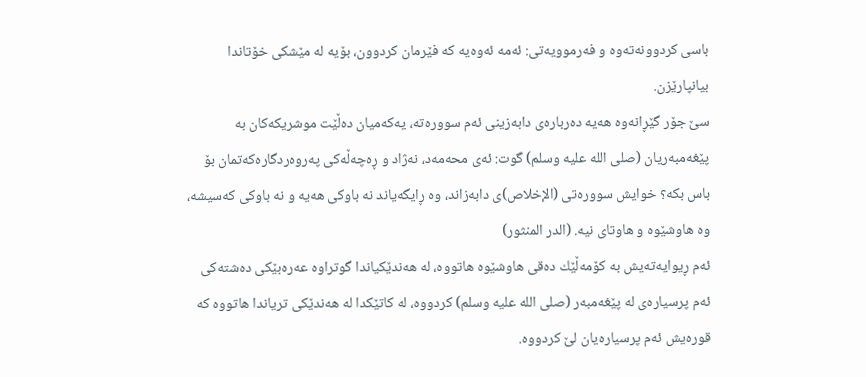باسی كردوونەتەوە و فەرموویەتی: ئەمە ئەوەیە كە فێرمان كردوون، بۆیە لە مێشكی خۆتاندا بیانپارێزن.
سێ جۆر گێڕانەوە هەیە دەربارەی دابەزینی ئەم سوورەتە، یەكەمیان دەڵێت موشریكەكان بە پێغەمبەریان (صلى الله عليه وسلم) گوت: ئەی محەمەد، نەژاد و ڕەچەڵەكی پەروەردگارەكەتمان بۆ باس بكە؟ خوایش سوورەتی (الإخلاص)ی دابەزاند، وە ڕایگەیاند نە باوكی هەیە و نە باوكی كەسیشە، وە هاوشێوە و هاوتای نیە. (الدر المنثور)
ئەم ڕیوایەتەیش بە كۆمەڵێك دەقی هاوشێوە هاتووە، لە هەندێكیاندا گوتراوە عەرەبێكی دەشتەكی ئەم پرسیارەی لە پێغەمبەر (صلى الله عليه وسلم) كردووە، لە كاتێكدا لە هەندێكی تریاندا هاتووە كە قورەیش ئەم پرسیارەیان لێ كردووە.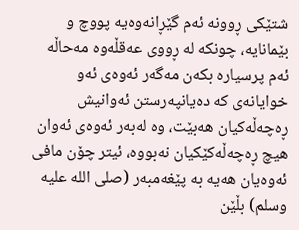شتێكی ڕوونە ئەم گێڕانەوەیە پووچ و بێمانایە، چونكە لە ڕووی عەقڵەوە مەحاڵە ئەم پرسیارە بكەن مەگەر ئەوەی ئەو خوایانەی كە دەیانپەرستن ئەوانیش ڕەچەڵەكیان هەبێت، وە لەبەر ئەوەی ئەوان هیچ ڕەچەڵەكێكیان نەبووە، ئیتر چۆن مافی ئەوەیان هەیە بە پێغەمبەر (صلى الله عليه وسلم) بڵێن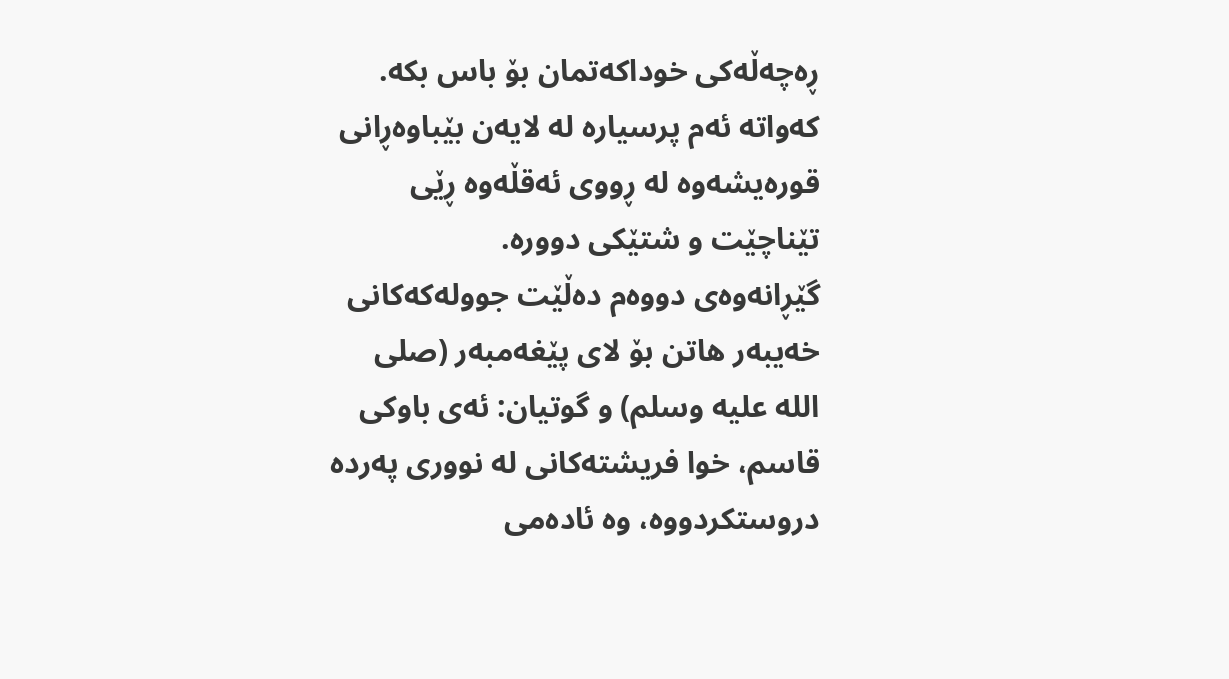ڕەچەڵەكی خوداكەتمان بۆ باس بكە. كەواتە ئەم پرسیارە لە لایەن بێباوەڕانی قورەیشەوە لە ڕووی ئەقڵەوە ڕێی تێناچێت و شتێكی دوورە.
گێڕانەوەی دووەم دەڵێت جوولەكەكانی خەیبەر هاتن بۆ لای پێغەمبەر (صلى الله عليه وسلم) و گوتیان: ئەی باوكی قاسم، خوا فریشتەكانی لە نووری پەردە دروستكردووە، وە ئادەمی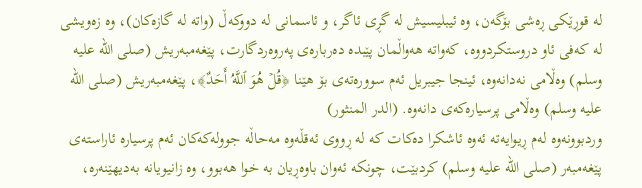لە قوڕێكی ڕەشی بۆگەن، وە ئیبلیسیش لە گڕی ئاگر، و ئاسمانی لە دووكەڵ (واتە لە گازەكان)، وە زەویشی لە كەفی ئاو دروستكردووە، كەواتە هەواڵمان پێبدە دەربارەی پەروەردگارت، پێغەمبەریش (صلى الله عليه وسلم) وەڵامی نەدانەوە، ئینجا جیبریل ئەم سوورەتەی بۆ هێنا ﴿قُلۡ هُوَ ٱللَّهُ أَحَدٌ﴾، پێغەمبەریش (صلى الله عليه وسلم) وەڵامی پرسیارەكەی دانەوە. (الدر المنثور)
وردبوونەوە لەم ڕیوایەتە ئەوە ئاشكرا دەكات كە لە ڕووی ئەقڵەوە مەحاڵە جوولەكەكان ئەم پرسیارە ئاراستەی پێغەمبەر (صلى الله عليه وسلم) كردبێت، چونكە ئەوان باوەڕیان بە خوا هەبوو، وە زانیویانە بەدیهێنەرە،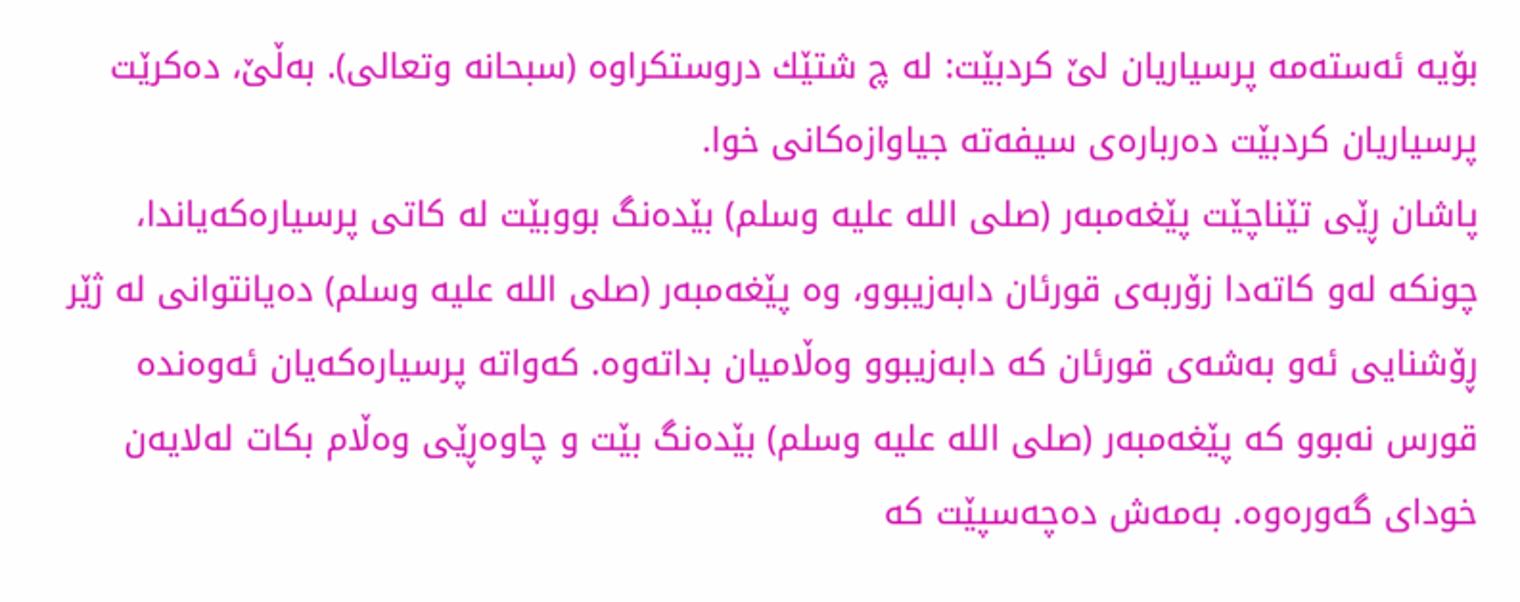بۆیە ئەستەمە پرسیاریان لێ كردبێت: لە چ شتێك دروستكراوە (سبحانه وتعالى). بەڵێ، دەكرێت پرسیاریان كردبێت دەربارەی سیفەتە جیاوازەكانی خوا.
پاشان ڕێی تێناچێت پێغەمبەر (صلى الله عليه وسلم) بێدەنگ بووبێت لە كاتی پرسیارەكەیاندا، چونكە لەو كاتەدا زۆربەی قورئان دابەزیبوو، وە پێغەمبەر (صلى الله عليه وسلم) دەیانتوانی لە ژێر ڕۆشنایی ئەو بەشەی قورئان كە دابەزیبوو وەڵامیان بداتەوە. كەواتە پرسیارەكەیان ئەوەندە قورس نەبوو كە پێغەمبەر (صلى الله عليه وسلم) بێدەنگ بێت و چاوەڕێی وەڵام بكات لەلایەن خودای گەورەوە. بەمەش دەچەسپێت كە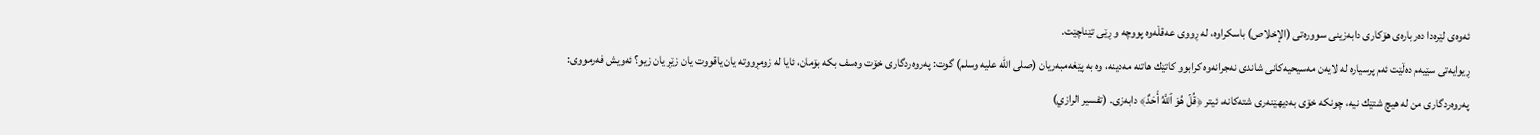ئەوەی لێرەدا دەربارەی هۆكاری دابەزینی سوورەتی (الإخلاص) باسكراوە، لە ڕووی عەقڵەوە پووچە و ڕێی تێناچێت.
ڕیوایەتی سێیەم دەڵێت ئەم پرسیارە لە لایەن مەسیحیەكانی شاندی نەجرانەوە كرابوو كاتێك هاتنە مەدینە، وە بە پێغەمبەریان (صلى الله عليه وسلم) گوت: پەروەردگاری خۆت وەسف بكە بۆمان، ئایا لە زومڕووتە یان یاقووت یان زێڕ یان زیو؟ ئەویش فەرمووی: پەروەردگاری من لە هیچ شتێك نیە، چونكە خۆی بەدیهێنەری شتەكانە، ئیتر ﴿قُلۡ هُوَ ٱللَّهُ أَحَدٌ﴾ دابەزی. (تفسير الرازي)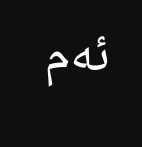ئەم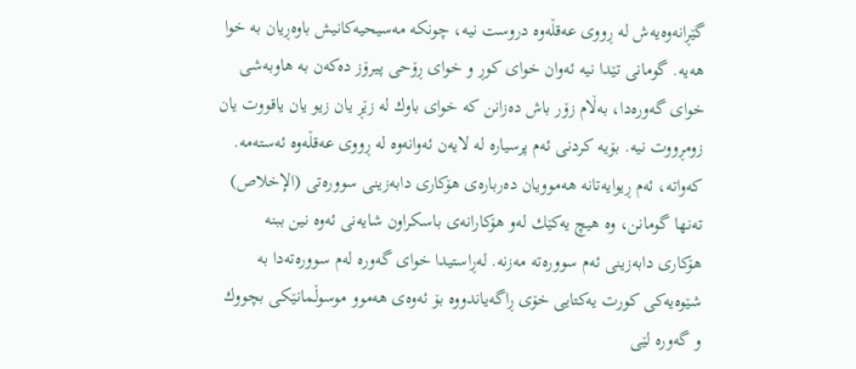گێڕانەوەیەش لە ڕووی عەقڵەوە دروست نیە، چونكە مەسیحیەكانیش باوەڕیان بە خوا هەیە. گومانی تێدا نیە ئەوان خوای كوڕ و خوای ڕۆحی پیرۆز دەكەن بە هاوبەشی خوای گەورەدا، بەڵام زۆر باش دەزانن كە خوای باوك لە زێڕ یان زیو یان یاقووت یان زومڕووت نیە. بۆیە كردنی ئەم پرسیارە لە لایەن ئەوانەوە لە ڕووی عەقڵەوە ئەستەمە.
كەواتە، ئەم ڕیوایەتانە هەموویان دەربارەی هۆكاری دابەزینی سوورەتی (الإخلاص) تەنها گومانن، وە هیچ یەكێك لەو هۆكارانەی باسكراون شایەنی ئەوە نین ببنە هۆكاری دابەزینی ئەم سوورەتە مەزنە. لەڕاستیدا خوای گەورە لەم سوورەتەدا بە شێوەیەكی كورت یەكتایی خۆی ڕاگەیاندووە بۆ ئەوەی هەموو موسوڵمانێكی بچووك و گەورە لێی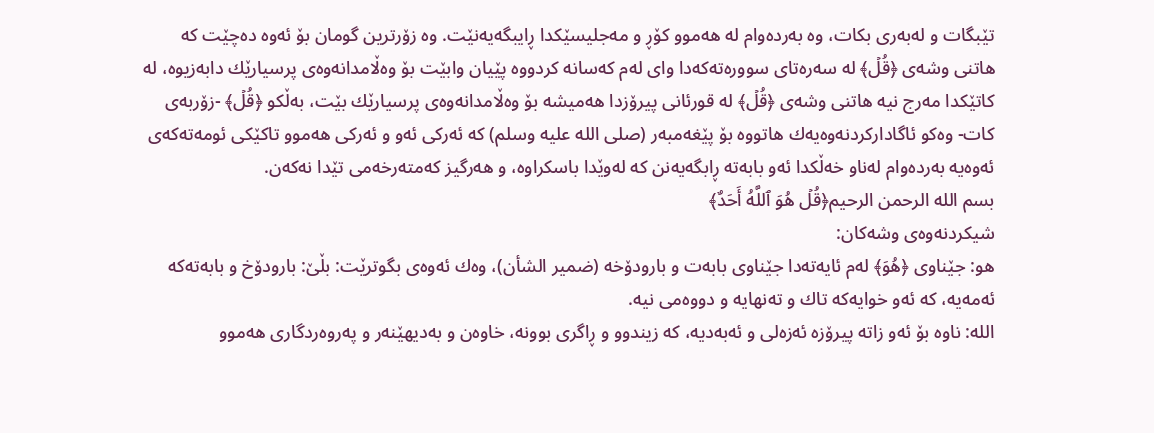تێبگات و لەبەری بكات، وە بەردەوام لە هەموو كۆڕ و مەجلیسێكدا ڕایبگەیەنێت. وە زۆرترین گومان بۆ ئەوە دەچێت كە هاتنی وشەی ﴿قُلۡ﴾ لە سەرەتای سوورەتەكەدا وای لەم كەسانە كردووە پێیان وابێت بۆ وەڵامدانەوەی پرسیارێك دابەزیوە، لە كاتێكدا مەرج نیە هاتنی وشەی ﴿قُلۡ﴾ لە قورئانی پیرۆزدا هەمیشە بۆ وەڵامدانەوەی پرسیارێك بێت، بەڵكو ﴿قُلۡ﴾ -زۆربەی كات- وەكو ئاگاداركردنەوەیەك هاتووە بۆ پێغەمبەر (صلى الله عليه وسلم) كە ئەركی ئەو و ئەركی هەموو تاكێكی ئومەتەكەی ئەوەیە بەردەوام لەناو خەڵكدا ئەو بابەتە ڕابگەیەنن كە لەوێدا باسكراوە، و هەرگیز كەمتەرخەمی تێدا نەكەن.
بسم الله الرحمن الرحیم﴿قُلۡ هُوَ ٱللَّهُ أَحَدٌ﴾
شیكردنەوەی وشەكان:
هو: جێناوی ﴿هُوَ﴾ لەم ئایەتەدا جێناوی بابەت و بارودۆخە (ضمیر الشأن)، وەك ئەوەی بگوترێت: بڵێ: بارودۆخ و بابەتەكە ئەمەیە، كە ئەو خوایەكە تاك و تەنهایە و دووەمی نیە.
الله: ناوە بۆ ئەو زاتە پیرۆزە ئەزەلی و ئەبەدیە، كە زیندوو و ڕاگری بوونە، خاوەن و بەدیهێنەر و پەروەردگاری هەموو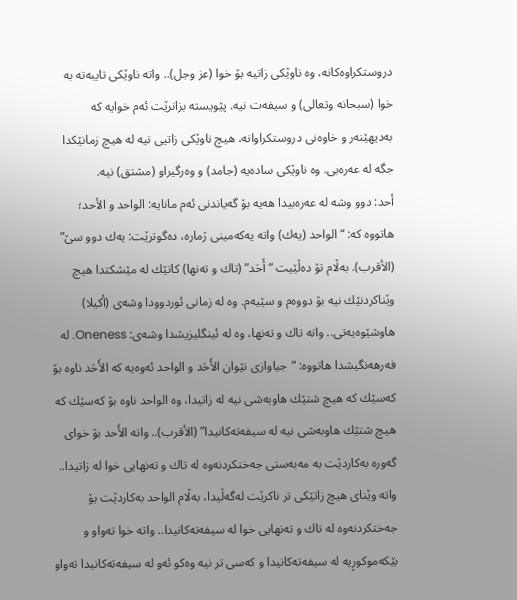دروستكراوەكانە، وە ناوێكی زاتیە بۆ خوا (عز وجل).. واتە ناوێكی تایبەتە بە خوا (سبحانه وتعالى) و سیفەت نیە. پێویستە بزانرێت ئەم خوایە كە بەدیهێنەر و خاوەنی دروستكراوانە، هیچ ناوێكی زاتیی نیە لە هیچ زمانێكدا جگە لە عەرەبی. وە ناوێكی سادەیە (جامد) و وەرگیراو (مشتق) نیە.
أحد: دوو وشە لە عەرەبیدا هەیە بۆ گەیاندنی ئەم مانایە: الواحد و الأحد؛ هاتووە كە: “الواحد (یەك) واتە یەكەمینی ژمارە، دەگوترێت: یەك دوو سێ” (الأقرب). بەڵام تۆ دەڵێیت “أَحَد” (تاك و تەنها) كاتێك لە مێشكتدا هیچ وێناكردنێك نیە بۆ دووەم و سێیەم. وە لە زمانی ئوردوودا وشەی (أكيلا) هاوشێوەیەتی.. واتە تاك و تەنها، وە لە ئینگلیزیشدا وشەی: Oneness. لە فەرهەنگیشدا هاتووە: “جیاوازی نێوان الأَحَد و الواحد ئەوەیە كە الأَحَد ناوە بۆ كەسێك كە هیچ شتێك هاوبەشی نیە لە زاتیدا، وە الواحد ناوە بۆ كەسێك كە هیچ شتێك هاوبەشی نیە لە سیفەتەكانیدا” (الأقرب).. واتە الأَحد بۆ خوای گەورە بەكاردێت بە مەبەستی جەختكردنەوە لە تاك و تەنهایی خوا لە زاتیدا.. واتە وێنای هیچ زاتێكی تر ناكرێت لەگەڵیدا، بەڵام الواحد بەكاردێت بۆ جەختكردنەوە لە تاك و تەنهایی خوا لە سیفەتەكانیدا.. واتە خوا تەواو و بێكەموكوڕیە لە سیفەتەكانیدا و كەسی تر نیە وەكو ئەو لە سیفەتەكانیدا تەواو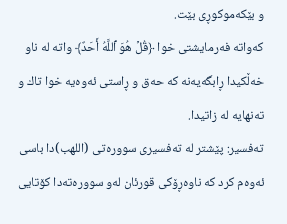و بێكەموكوڕی بێت.
كەواتە فەرمایشتی خوا ﴿قُلۡ هُوَ ٱللَّهُ أَحَدٌ﴾ واتە لە ناو خەڵكیدا ڕابگەیەنە كە حەق و ڕاستی ئەوەیە خوا تاك و تەنهایە لە زاتیدا.
تەفسیر: پێشتر لە تەفسیری سوورەتی (اللهب)دا باسی ئەوەم كرد كە ناوەڕۆكی قورئان لەو سوورەتەدا كۆتایی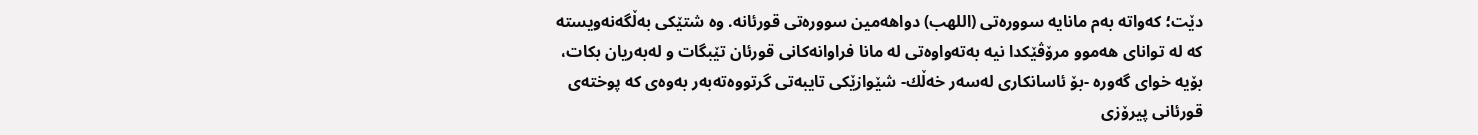دێت؛ كەواتە بەم مانایە سوورەتی (اللهب) دواهەمین سوورەتی قورئانە. وە شتێكی بەڵگەنەویستە كە لە توانای هەموو مرۆڤێكدا نیە بەتەواوەتی لە مانا فراوانەكانی قورئان تێبگات و لەبەریان بكات، بۆیە خوای گەورە -بۆ ئاسانكاری لەسەر خەڵك- شێوازێكی تایبەتی گرتووەتەبەر بەوەی كە پوختەی قورئانی پیرۆزی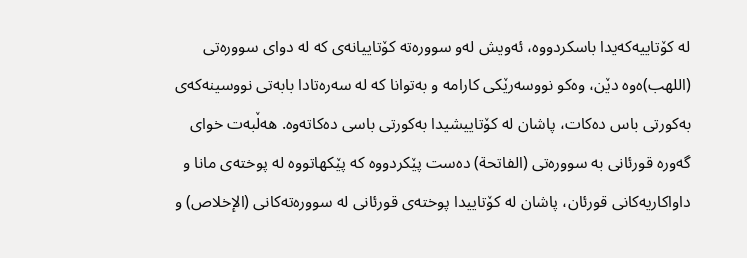لە كۆتاییەكەیدا باسكردووە، ئەویش لەو سوورەتە كۆتاییانەی كە لە دوای سوورەتی (اللهب)ەوە دێن، وەكو نووسەرێكی كارامە و بەتوانا كە لە سەرەتادا بابەتی نووسینەكەی بەكورتی باس دەكات، پاشان لە كۆتاییشیدا بەكورتی باسی دەكاتەوە. هەڵبەت خوای گەورە قورئانی بە سوورەتی (الفاتحة) دەست پێكردووە كە پێكهاتووە لە پوختەی مانا و داواكاریەكانی قورئان، پاشان لە كۆتاییدا پوختەی قورئانی لە سوورەتەكانی (الإخلاص) و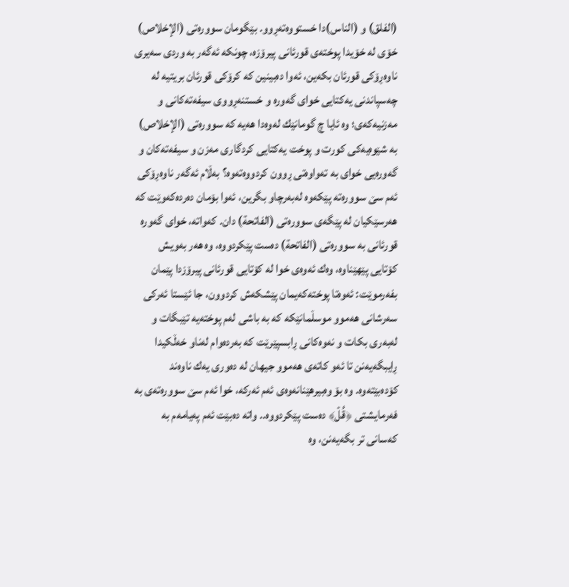(الفلق) و (الناس)دا خستووەتەڕوو. بێگومان سوورەتی (الإخلاص) خۆی لە خۆیدا پوختەی قورئانی پیرۆزە، چونكە ئەگەر بە وردی سەیری ناوەڕۆكی قورئان بكەین، ئەوا دەبینین كە كرۆكی قورئان بریتیە لە چەسپاندنی یەكتایی خوای گەورە و خستنەڕووی سیفەتەكانی و مەزنیەكەی؛ وە ئایا چ گومانێك لەوەدا هەیە كە سوورەتی (الإخلاص) بە شێوەیەكی كورت و پوخت یەكتایی كردگاری مەزن و سیفەتەكان و گەورەیی خوای بە تەواوەتی ڕوون كردووەتەوە؟ بەڵام ئەگەر ناوەڕۆكی ئەم سێ سوورەتە پێكەوە لەبەرچاو بگرین، ئەوا بۆمان دەردەكەوێت كە هەرسێكیان لە پێگەی سوورەتی (الفاتحة) دان. كەواتە، خوای گەورە قورئانی بە سوورەتی (الفاتحة) دەست پێكردووە، وە هەر بەویش كۆتایی پێهێناوە، وەك ئەوەی خوا لە كۆتایی قورئانی پیرۆزدا پێمان بفەرموێت: ئەوەتا پوختەكەیمان پێشكەش كردوون، جا ئێستا ئەركی سەرشانی هەموو موسڵمانێكە كە بە باشی لەم پوختەیە تێبگات و لەبەری بكات و نەوەكانی ڕابسپێرێت كە بەردەوام لەناو خەڵكیدا ڕایبگەیەنن تا ئەو كاتەی هەموو جیهان لە دەوری یەك ناوەند كۆدەبێتەوە. وە بۆ وەبیرهێنانەوەی ئەم ئەركە، خوا ئەم سێ سوورەتەی بە فەرمایشتی ﴿قُلۡ﴾ دەست پێكردووە.. واتە دەبێت ئەم پەیامەم بە كەسانی تر بگەیەنن، وە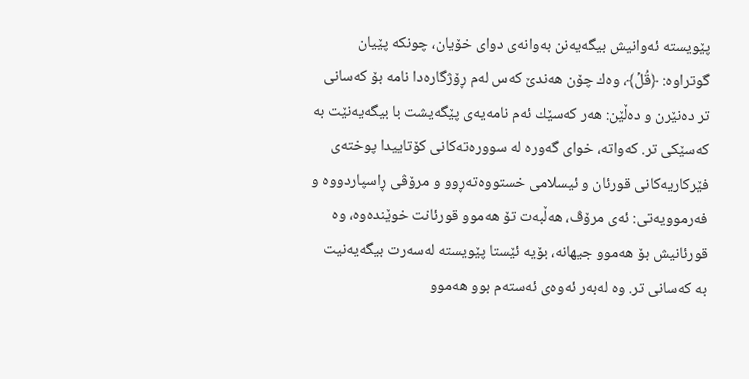پێویستە ئەوانیش بیگەیەنن بەوانەی دوای خۆیان، چونكە پێیان گوتراوە: ﴿قُلۡ﴾، وەك چۆن هەندێ كەس لەم ڕۆژگارەدا نامە بۆ كەسانی تر دەنێرن و دەڵێن: هەر كەسێك ئەم نامەیەی پێگەیشت با بیگەیەنێت بە كەسێكی تر. كەواتە، خوای گەورە لە سوورەتەكانی كۆتاییدا پوختەی فێركاریەكانی قورئان و ئیسلامی خستووەتەڕوو و مرۆڤی ڕاسپاردووە و فەرموویەتی: ئەی مرۆڤ، هەڵبەت تۆ هەموو قورئانت خوێندەوە، وە قورئانیش بۆ هەموو جیهانە، بۆیە ئێستا پێویستە لەسەرت بیگەیەنیت بە كەسانی تر. وە لەبەر ئەوەی ئەستەم بوو هەموو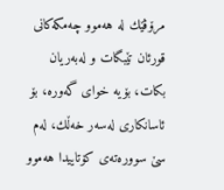مرۆڤێك لە هەموو چەمكەكانی قورئان تێبگات و لەبەریان بكات، بۆیە خوای گەورە، بۆ ئاسانكاری لەسەر خەڵك، لەم سێ سوورەتەی كۆتاییدا هەموو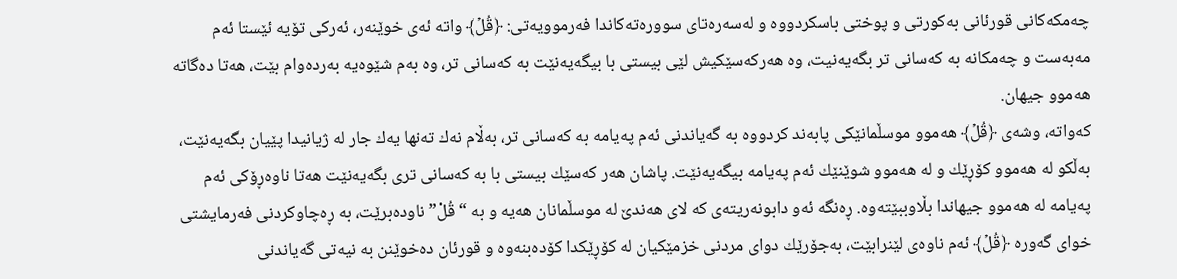چەمكەكانی قورئانی بەكورتی و پوختی باسكردووە و لەسەرەتای سوورەتەكاندا فەرموویەتی: ﴿قُلۡ﴾ واتە ئەی خوێنەر، ئەركی تۆیە ئێستا ئەم مەبەست و چەمكانە بە كەسانی تر بگەیەنیت، وە هەركەسێكیش لێی بیستی با بیگەیەنێت بە كەسانی تر، وە بەم شێوەیە بەردەوام بێت، هەتا دەگاتە هەموو جیهان.
كەواتە، وشەی ﴿قُلۡ﴾ هەموو موسڵمانێكی پابەند كردووە بە گەیاندنی ئەم پەیامە بە كەسانی تر، بەڵام نەك تەنها یەك جار لە ژیانیدا پێیان بگەیەنێت، بەڵكو لە هەموو كۆڕێك و لە هەموو شوێنێك ئەم پەیامە بیگەیەنێت. پاشان هەر كەسێك بیستی با بە كەسانی تری بگەیەنێت هەتا ناوەڕۆكی ئەم پەیامە لە هەموو جیهاندا بڵاوببێتەوە. ڕەنگە ئەو دابونەریتەی كە لای هەندێ لە موسڵمانان هەیە و بە “قُلْ” ناودەبرێت، بە ڕەچاوكردنی فەرمایشتی خوای گەورە ﴿قُلۡ﴾ ئەم ناوەی لێنرابێت، بەجۆرێك دوای مردنی خزمێكیان لە كۆڕێكدا كۆدەبنەوە و قورئان دەخوێنن بە نیەتی گەیاندنی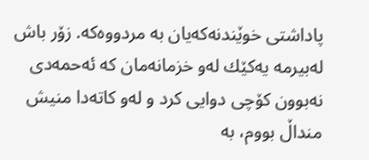پاداشتی خوێندنەكەیان بە مردووەكە. زۆر باش لەبیرمە یەكێك لەو خزمانەمان كە ئەحمەدی نەبوون كۆچی دوایی كرد و لەو كاتەدا منیش منداڵ بووم، بە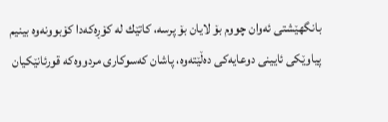بانگهێشتی ئەوان چووم بۆ لایان بۆ پرسە، كاتێك لە كۆڕەكەدا كۆبوونەوە بینیم پیاوێكی ئایینی دوعایەكی دەڵێتەوە، پاشان كەسوكاری مردووەكە قورئانێكیان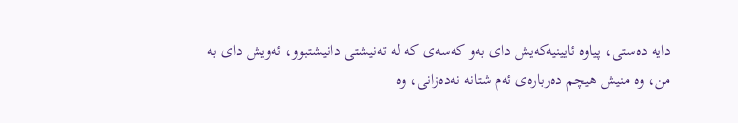دایە دەستی، پیاوە ئایینیەكەیش دای بەو كەسەی كە لە تەنیشتی دانیشتبوو، ئەویش دای بە من، وە منیش هیچم دەربارەی ئەم شتانە نەدەزانی، وە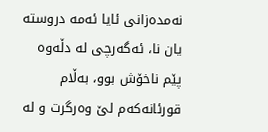نەمدەزانی ئایا ئەمە دروستە یان نا، ئەگەرچی لە دڵەوە پێم ناخۆش بوو، بەڵام قورئانەكەم لێ وەرگرت و لە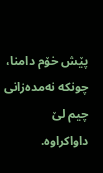پێش خۆم دامنا، چونكە نەمدەزانی چیم لێ داواكراوە.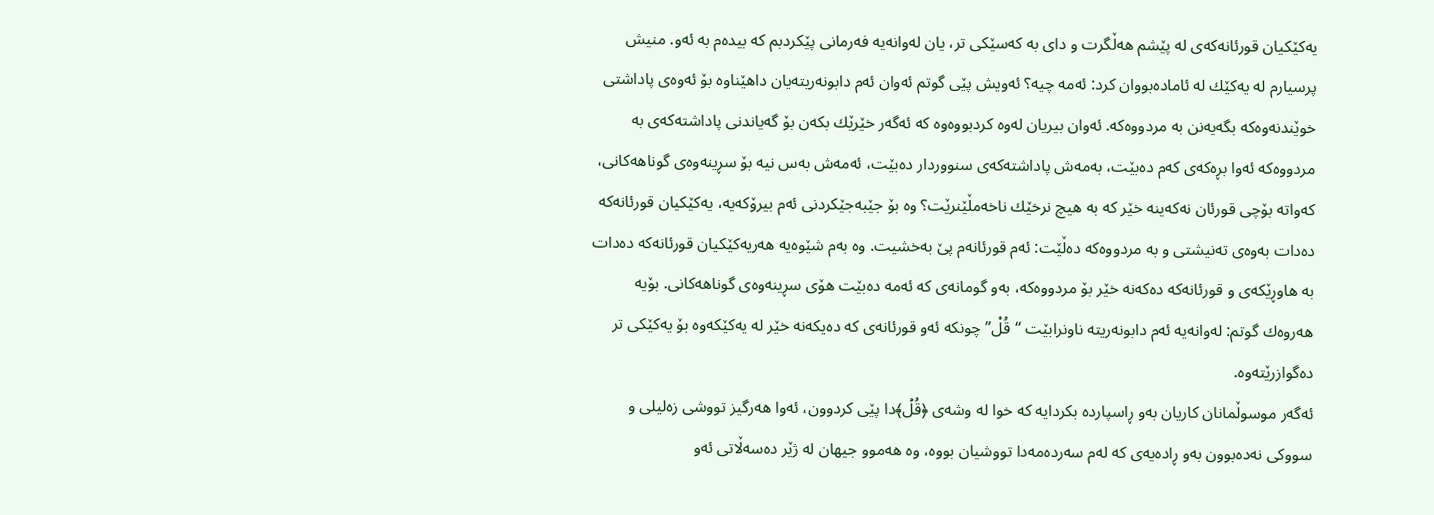یەكێكیان قورئانەكەی لە پێشم هەڵگرت و دای بە كەسێكی تر، یان لەوانەیە فەرمانی پێكردبم كە بیدەم بە ئەو. منیش پرسیارم لە یەكێك لە ئامادەبووان كرد: ئەمە چیە؟ ئەویش پێی گوتم ئەوان ئەم دابونەریتەیان داهێناوە بۆ ئەوەی پاداشتی خوێندنەوەكە بگەیەنن بە مردووەكە. ئەوان بیریان لەوە كردبووەوە كە ئەگەر خێرێك بكەن بۆ گەیاندنی پاداشتەكەی بە مردووەكە ئەوا بڕەكەی كەم دەبێت، بەمەش پاداشتەكەی سنووردار دەبێت، ئەمەش بەس نیە بۆ سڕینەوەی گوناهەكانی، كەواتە بۆچی قورئان نەكەینە خێر كە بە هیچ نرخێك ناخەمڵێنرێت؟ وە بۆ جێبەجێكردنی ئەم بیرۆكەیە، یەكێكیان قورئانەكە دەدات بەوەی تەنیشتی و بە مردووەكە دەڵێت: ئەم قورئانەم پێ بەخشیت. وە بەم شێوەیە هەریەكێكیان قورئانەكە دەدات بە هاوڕێكەی و قورئانەكە دەكەنە خێر بۆ مردووەكە، بەو گومانەی كە ئەمە دەبێت هۆی سڕینەوەی گوناهەكانی. بۆیە هەروەك گوتم: لەوانەیە ئەم دابونەریتە ناونرابێت “قُلْ” چونكە ئەو قورئانەی كە دەیكەنە خێر لە یەكێكەوە بۆ یەكێكی تر دەگوازرێتەوە.
ئەگەر موسوڵمانان كاریان بەو ڕاسپاردە بكردایە كە خوا لە وشەی ﴿قُلۡ﴾دا پێی كردوون، ئەوا هەرگیز تووشی زەلیلی و سووكی نەدەبوون بەو ڕادەیەی كە لەم سەردەمەدا تووشیان بووە، وە هەموو جیهان لە ژێر دەسەڵاتی ئەو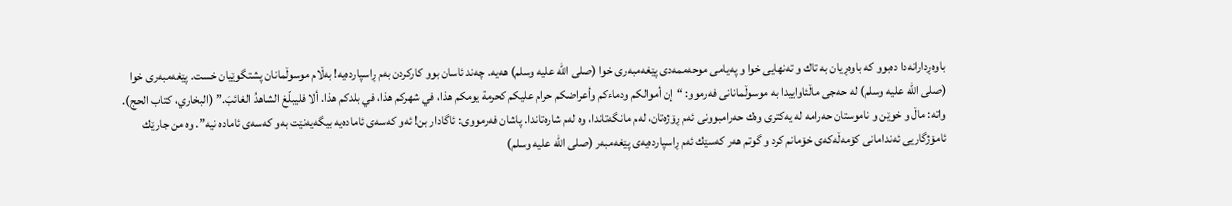باوەڕدارانەدا دەبوو كە باوەڕیان بە تاك و تەنهایی خوا و پەیامی موحەممەدی پێغەمبەری خوا (صلى الله عليه وسلم) هەیە. چەند ئاسان بوو كاركردن بەم ڕاسپاردەیە! بەڵام موسوڵمانان پشتگوێیان خست. پێغەمبەری خوا (صلى الله عليه وسلم) لە حەجی ماڵئاواییدا بە موسوڵمانانی فەرموو: “إن أموالكم ودماءكم وأعراضكم حرام عليكم كحرمة يومكم هذا، في شهركم هذا، في بلدكم هذا. ألا فليبلّغ الشاهدُ الغائبَ.” (البخاري، كتاب الحج). واتە: ماڵ و خوێن و ناموستان حەرامە لە یەكتری وەك حەرامبوونی ئەم ڕۆژەتان، لەم مانگەتاندا، وە لەم شارەتاندا. پاشان فەرمووی: ئاگادار بن! ئەو كەسەی ئامادەیە بیگەیەنێت بەو كەسەی ئامادە نیە”. وە من جارێك ئامۆژگاریی ئەندامانی كۆمەڵەكەی خۆمانم كرد و گوتم هەر كەسێك ئەم ڕاسپاردەیەی پێغەمبەر (صلى الله عليه وسلم)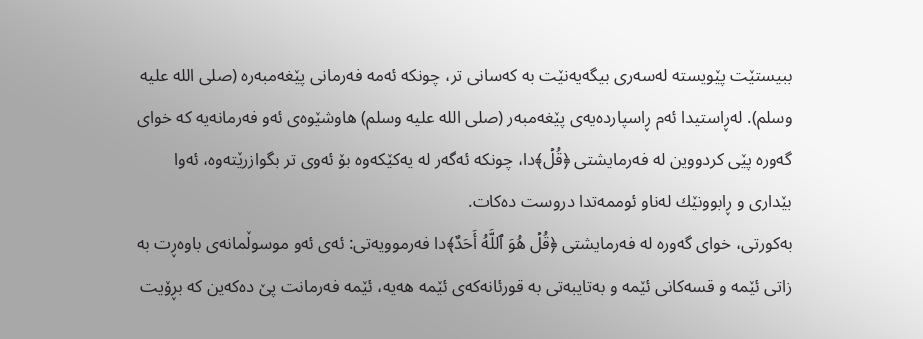ببیستێت پێویستە لەسەری بیگەیەنێت بە كەسانی تر، چونكە ئەمە فەرمانی پێغەمبەرە (صلى الله عليه وسلم). لەڕاستیدا ئەم ڕاسپاردەیەی پێغەمبەر (صلى الله عليه وسلم) هاوشێوەی ئەو فەرمانەیە كە خوای گەورە پێی كردووین لە فەرمایشتی ﴿قُلۡ﴾دا، چونكە ئەگەر لە یەكێكەوە بۆ ئەوی تر بگوازرێتەوە، ئەوا بێداری و ڕابوونێك لەناو ئوممەتدا دروست دەكات.
بەكورتی، خوای گەورە لە فەرمایشتی ﴿قُلۡ هُوَ ٱللَّهُ أَحَدٌ﴾دا فەرموویەتی: ئەی ئەو موسوڵمانەی باوەڕت بە زاتی ئێمە و قسەكانی ئێمە و بەتایبەتی بە قورئانەكەی ئێمە هەیە، ئێمە فەرمانت پێ دەكەین كە بڕۆیت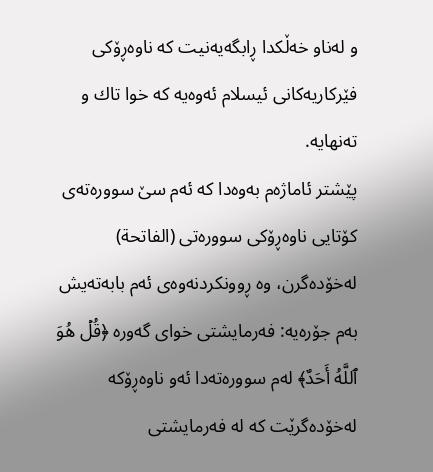و لەناو خەڵكدا ڕابگەیەنیت كە ناوەڕۆكی فێركاریەكانی ئیسلام ئەوەیە كە خوا تاك و تەنهایە.
پێشتر ئاماژەم بەوەدا كە ئەم سێ سوورەتەی كۆتایی ناوەڕۆكی سوورەتی (الفاتحة) لەخۆدەگرن، وە ڕوونكردنەوەی ئەم بابەتەیش بەم جۆرەیە: فەرمایشتی خوای گەورە ﴿قُلۡ هُوَ ٱللَّهُ أَحَدٌ﴾ لەم سوورەتەدا ئەو ناوەڕۆكە لەخۆدەگرێت كە لە فەرمایشتی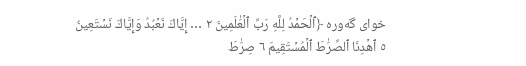خوای گەورە ﴿ٱلۡحَمۡدُ لِلَّهِ رَبِّ ٱلۡعَٰلَمِينَ ٢ … إِيَّاكَ نَعۡبُدُ وَإِيَّاكَ نَسۡتَعِينُ ٥ ٱهۡدِنَا ٱلصِّرَٰطَ ٱلۡمُسۡتَقِيمَ ٦ صِرَٰطَ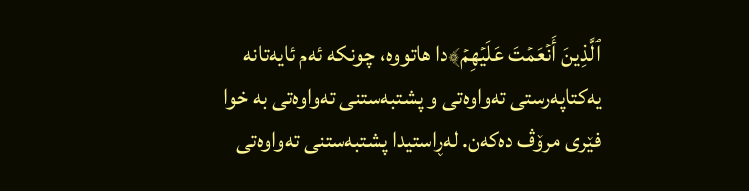ٱلَّذِينَ أَنۡعَمۡتَ عَلَيۡهِمۡ﴾دا هاتووە، چونكە ئەم ئایەتانە یەكتاپەرستی تەواوەتی و پشتبەستنی تەواوەتی بە خوا فێری مرۆڤ دەكەن. لەڕاستیدا پشتبەستنی تەواوەتی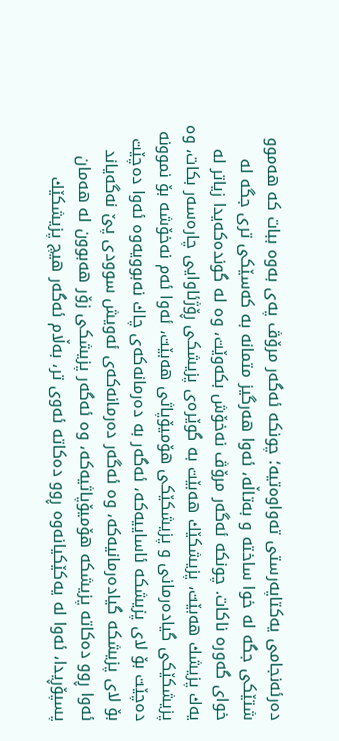دەرئەنجامی یەكتاپەرستی تەواوەتیە؛ چونكە ئەگەر مرۆڤ پەی بەوە ببات كە هەموو شتێكی جگە لە خوا ساختە و بەتاڵە، ئەوا هەرگیز متمانە بە كەسێكی تری جگە لە خوای گەورە ناكات. چونكە ئەگەر مرۆڤ نەخۆش بكەوێت، وە لە گوندەكەیدا زیاتر لە یەك پزیشك هەبێت، پزیشكێك هەبێت بە گوێرەی پزیشكی ڕۆژئاوایی چارەسەر بكات، وە پزیشكێكی گیادەرمانی و پزیشكێكی هۆمیۆپاثی هەبێت، ئەوا ئەم نەخۆشە بۆ نموونە دەچێت بۆ لای پزیشكە ئاساییەكە، ئەگەر بە دەرمانەكەی چاك نەبوویەوە ئەوا دەچێت بۆ لای پزیشكە گیادەرمانیەكە، وە ئەگەر دەرمانەكەی ئەویش سوودی پێ نەگەیاند ئەوا ڕوو دەكاتە پزیشكە هۆمیۆپاثیەكە، وە ئەگەر پزیشكی زۆر هەبوون لە هەمان پسپۆڕیدا، ئەوا لە یەكێكیانەوە ڕوو دەكاتە ئەوی تر، بەڵام ئەگەر هیچ پزیشكێك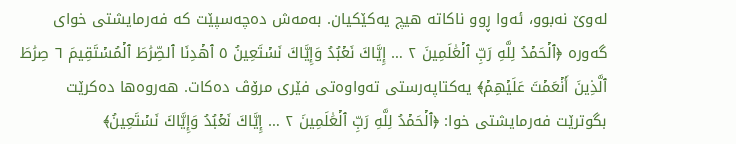لەوێ نەبوو، ئەوا ڕوو ناكاتە هیچ یەكێكیان. بەمەش دەچەسپێت كە فەرمایشتی خوای گەورە ﴿ٱلۡحَمۡدُ لِلَّهِ رَبِّ ٱلۡعَٰلَمِينَ ٢ … إِيَّاكَ نَعۡبُدُ وَإِيَّاكَ نَسۡتَعِينُ ٥ ٱهۡدِنَا ٱلصِّرَٰطَ ٱلۡمُسۡتَقِيمَ ٦ صِرَٰطَ ٱلَّذِينَ أَنۡعَمۡتَ عَلَيۡهِمۡ﴾ یەكتاپەرستی تەواوەتی فێری مرۆڤ دەكات. هەروەها دەكرێت بگوترێت فەرمایشتی خوا: ﴿ٱلۡحَمۡدُ لِلَّهِ رَبِّ ٱلۡعَٰلَمِينَ ٢ … إِيَّاكَ نَعۡبُدُ وَإِيَّاكَ نَسۡتَعِينُ﴾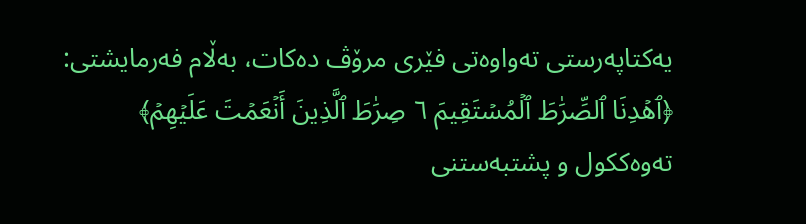یەكتاپەرستی تەواوەتی فێری مرۆڤ دەكات، بەڵام فەرمایشتی: ﴿ٱهۡدِنَا ٱلصِّرَٰطَ ٱلۡمُسۡتَقِيمَ ٦ صِرَٰطَ ٱلَّذِينَ أَنۡعَمۡتَ عَلَيۡهِمۡ﴾ تەوەككول و پشتبەستنی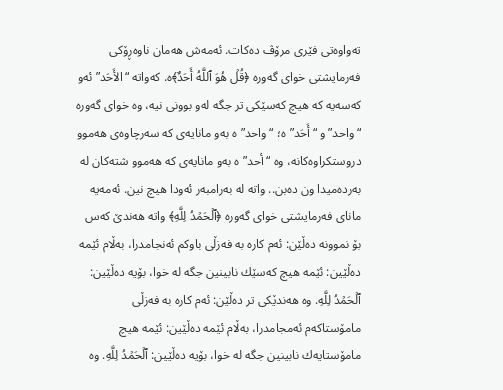تەواوەتی فێری مرۆڤ دەكات. ئەمەش هەمان ناوەڕۆكی فەرمایشتی خوای گەورە ﴿قُلۡ هُوَ ٱللَّهُ أَحَدٌ﴾ە. كەواتە “الأَحَد” ئەو كەسەیە كە هیچ كەسێكی تر جگە لەو بوونی نیە، وە خوای گەورە “واحد” و “أَحَد”ە؛ “واحد”ە بەو مانایەی كە سەرچاوەی هەموو دروستكراوەكانە، وە “أحد”ە بەو مانایەی كە هەموو شتەكان لە بەردەمیدا ون دەبن.. واتە لە بەرامبەر ئەودا هیچ نین. ئەمەیە مانای فەرمایشتی خوای گەورە ﴿ٱلۡحَمۡدُ لِلَّهِ﴾ واتە هەندێ كەس بۆ نموونە دەڵێن: ئەم كارە بە فەزڵی باوكم ئەنجامدرا، بەڵام ئێمە دەڵێین: ئێمە هیچ كەسێك نابینین جگە لە خوا، بۆیە دەڵێین: ٱلۡحَمۡدُ لِلَّهِ. وە هەندێكی تر دەڵێن: ئەم كارە بە فەزڵی مامۆستاكەم ئەمجامدرا، بەڵام ئێمە دەڵێین: ئێمە هیچ مامۆستایەك نابینین جگە لە خوا، بۆیە دەڵێین: ٱلۡحَمۡدُ لِلَّهِ. وە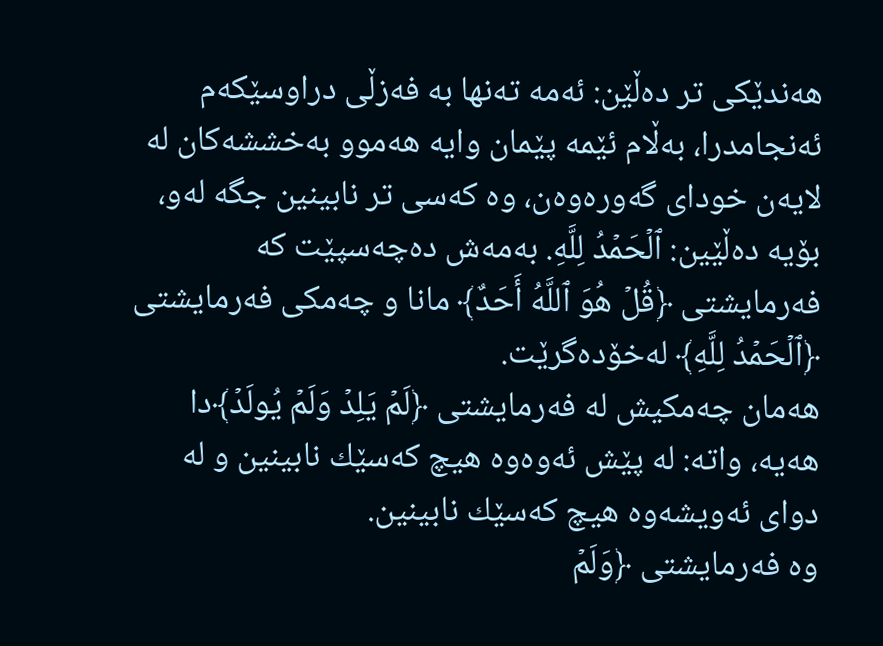هەندێكی تر دەڵێن: ئەمە تەنها بە فەزڵی دراوسێكەم ئەنجامدرا، بەڵام ئێمە پێمان وایە هەموو بەخششەكان لە لایەن خودای گەورەوەن، وە كەسی تر نابینین جگە لەو، بۆیە دەڵێین: ٱلۡحَمۡدُ لِلَّهِ. بەمەش دەچەسپێت كە فەرمایشتی ﴿قُلۡ هُوَ ٱللَّهُ أَحَدٌ﴾ مانا و چەمكی فەرمایشتی ﴿ٱلۡحَمۡدُ لِلَّهِ﴾ لەخۆدەگرێت.
هەمان چەمكیش لە فەرمایشتی ﴿لَمۡ يَلِدۡ وَلَمۡ يُولَدۡ﴾دا هەیە، واتە: لە پێش ئەوەوە هیچ كەسێك نابینین و لە دوای ئەویشەوە هیچ كەسێك نابینین.
وە فەرمایشتی ﴿وَلَمۡ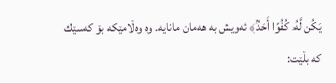يَكُن لَّهُۥ كُفُوًا أَحَدُۢ﴾ ئەویش بە هەمان مانایە. وە وەڵامێكە بۆ كەسێك كە بڵێت: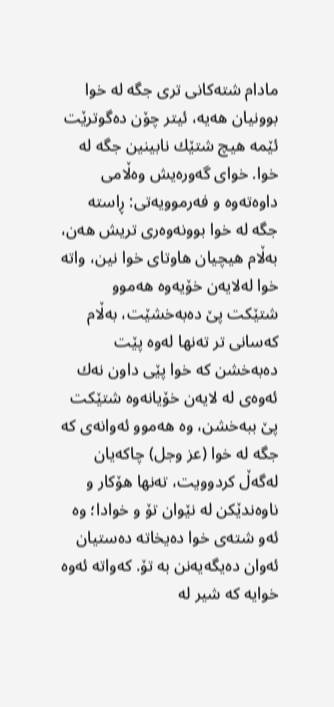مادام شتەكانی تری جگە لە خوا بوونیان هەیە، ئیتر چۆن دەگوترێت ئێمە هیچ شتێك نابینین جگە لە خوا. خوای گەورەیش وەڵامی داوەتەوە و فەرموویەتی: ڕاستە جگە لە خوا بوونەوەری تریش هەن، بەڵام هیچیان هاوتای خوا نین، واتە خوا لەلایەن خۆیەوە هەموو شتێكت پێ دەبەخشێت، بەڵام كەسانی تر تەنها لەوە پێت دەبەخشن كە خوا پێی داون نەك ئەوەی لە لایەن خۆیانەوە شتێكت پێ ببەخشن، وە هەموو ئەوانەی كە جگە لە خوا (عز وجل) چاكەیان لەگەڵ كردوویت، تەنها هۆكار و ناوەندێكن لە نێوان تۆ و خوادا؛ وە ئەو شتەی خوا دەیخاتە دەستیان ئەوان دەیگەیەنن بە تۆ. كەواتە ئەوە خوایە كە شیر لە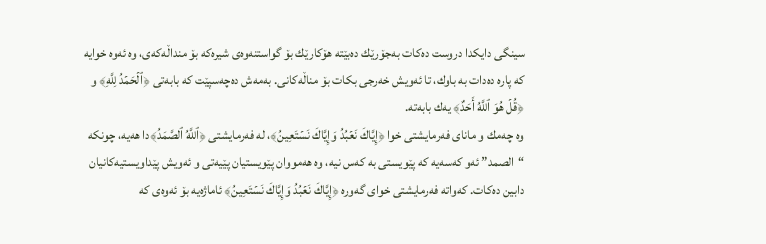سینگی دایكدا دروست دەكات بەجۆرێك دەبێتە هۆكارێك بۆ گواستنەوەی شیرەكە بۆ منداڵەكەی، وە ئەوە خوایە كە پارە دەدات بە باوك، تا ئەویش خەرجی بكات بۆ مناڵەكانی. بەمەش دەچەسپێت كە بابەتی ﴿ٱلۡحَمۡدُ لِلَّهِ﴾ و ﴿قُلۡ هُوَ ٱللَّهُ أَحَدٌ﴾ یەك بابەتە.
وە چەمك و مانای فەرمایشتی خوا ﴿إِيَّاكَ نَعۡبُدُ وَإِيَّاكَ نَسۡتَعِينُ﴾، لە فەرمایشتی ﴿ٱللَّهُ ٱلصَّمَدُ﴾دا هەیە، چونكە “الصمد” ئەو كەسەیە كە پێویستی بە كەس نیە، وە هەمووان پێویستیان پێیەتی و ئەویش پێداویستیەكانیان دابین دەكات. كەواتە فەرمایشتی خوای گەورە ﴿إِيَّاكَ نَعۡبُدُ وَإِيَّاكَ نَسۡتَعِينُ﴾ ئاماژەیە بۆ ئەوەی كە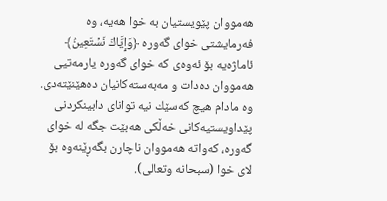هەمووان پێویستیان بە خوا هەیە، وە فەرمایشتی خوای گەورە ﴿وَإِيَّاكَ نَسۡتَعِينُ﴾ ئاماژەیە بۆ ئەوەی كە خوای گەورە یارمەتیی هەمووان دەدات و مەبەستەكانیان دەهێنێتەدی. وە مادام هیچ كەسێك نیە توانای دابینكردنی پێداویستیەكانی خەڵكی هەبێت جگە لە خوای گەورە، كەواتە هەمووان ناچارن بگەڕێنەوە بۆ لای خوا (سبحانه وتعالى).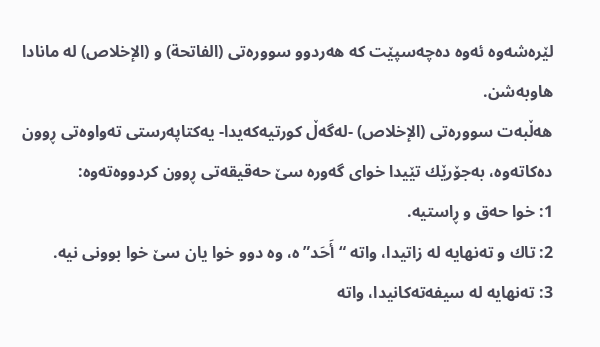لێرەشەوە ئەوە دەچەسپێت كە هەردوو سوورەتی (الفاتحة) و (الإخلاص) لە مانادا هاوبەشن.
هەڵبەت سوورەتی (الإخلاص) -لەگەڵ كورتیەكەیدا- یەكتاپەرستی تەواوەتی ڕوون دەكاتەوە، بەجۆرێك تێیدا خوای گەورە سێ حەقیقەتی ڕوون كردووەتەوە:
1: خوا حەق و ڕاستیە.
2: تاك و تەنهایە لە زاتیدا، واتە “أَحَد”ە، وە دوو خوا یان سێ خوا بوونی نیە.
3: تەنهایە لە سیفەتەكانیدا، واتە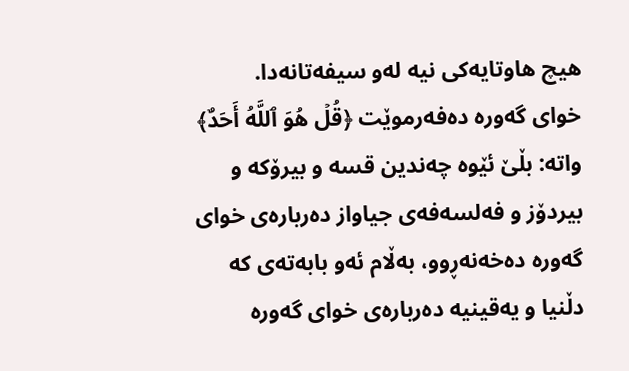هیچ هاوتایەكی نیە لەو سیفەتانەدا.
خوای گەورە دەفەرموێت ﴿قُلۡ هُوَ ٱللَّهُ أَحَدٌ﴾ واتە: بڵێ ئێوە چەندین قسە و بیرۆكە و بیردۆز و فەلسەفەی جیاواز دەربارەی خوای گەورە دەخەنەڕوو، بەڵام ئەو بابەتەی كە دڵنیا و یەقینیە دەربارەی خوای گەورە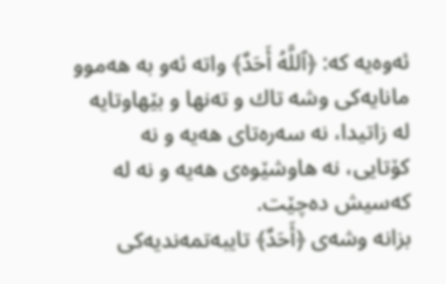ئەوەیە كە: ﴿ٱللَّهُ أَحَدٌ﴾ واتە ئەو بە هەموو مانایەكی وشە تاك و تەنها و بێهاوتایە لە زاتیدا، نە سەرەتای هەیە و نە كۆتایی، نە هاوشێوەی هەیە و نە لە كەسیش دەچێت.
بزانە وشەی ﴿أَحَدٌ﴾ تایبەتمەندیەكی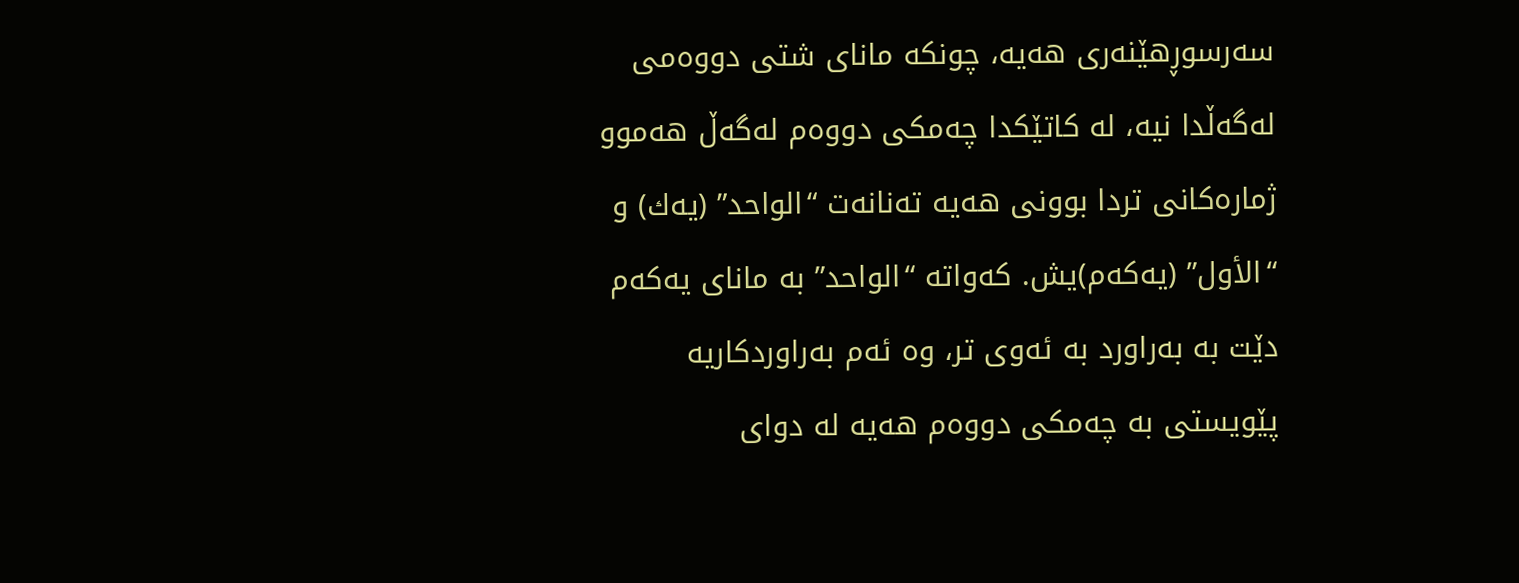سەرسوڕهێنەری هەیە، چونكە مانای شتی دووەمی لەگەڵدا نیە، لە كاتێكدا چەمكی دووەم لەگەڵ هەموو ژمارەكانی تردا بوونی هەیە تەنانەت “الواحد” (یەك) و “الأول” (یەكەم)یش. كەواتە “الواحد” بە مانای یەكەم دێت بە بەراورد بە ئەوی تر، وە ئەم بەراوردكاریە پێویستی بە چەمكی دووەم هەیە لە دوای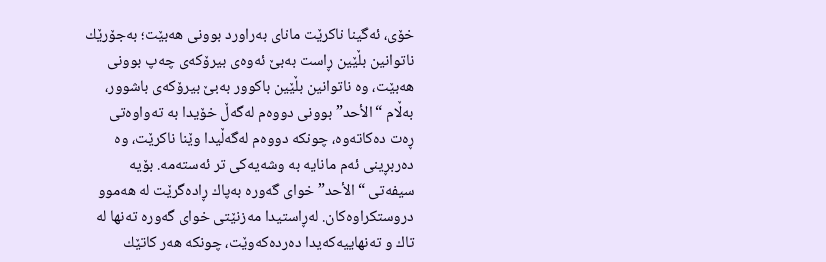خۆی، ئەگینا ناكرێت مانای بەراورد بوونی هەبێت؛ بەجۆرێك ناتوانین بڵێین ڕاست بەبێ ئەوەی بیرۆكەی چەپ بوونی هەبێت، وە ناتوانین بڵێین باكوور بەبێ بیرۆكەی باشوور، بەڵام “الأحد” بوونی دووەم لەگەڵ خۆیدا بە تەواوەتی ڕەت دەكاتەوە، چونكە دووەم لەگەڵیدا وێنا ناكرێت، وە دەربڕینی ئەم مانایە بە وشەیەكی تر ئەستەمە. بۆیە سیفەتی “الأحد” خوای گەورە بەپاك ڕادەگرێت لە هەموو دروستكراوەكان. لەڕاستیدا مەزنێتی خوای گەورە تەنها لە تاك و تەنهاییەكەیدا دەردەكەوێت، چونكە هەر كاتێك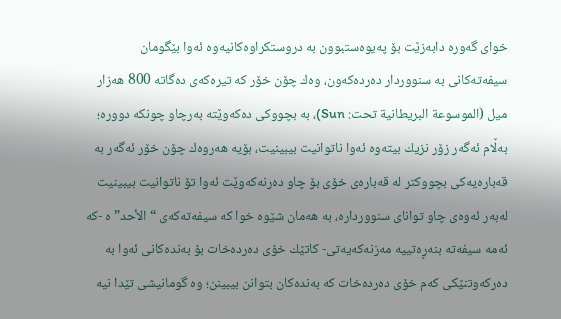خوای گەورە دابەزێت بۆ پەیوەستبوون بە دروستكراوەكانیەوە ئەوا بێگومان سیفەتەكانی بە سنووردار دەردەكەون، وەك چۆن خۆر كە تیرەكەی دەگاتە 800 هەزار میل (الموسوعة البريطانية تحت: Sun)، بە بچووكی دەكەوێتە بەرچاو چونكە دوورە؛ بەڵام ئەگەر زۆر نزیك بیتەوە ئەوا ناتوانیت بیبینیت، بۆیە هەروەك چۆن خۆر ئەگەر بە قەبارەیەكی بچووكتر لە قەبارەی خۆی بۆ چاو دەرنەكەوێت ئەوا تۆ ناتوانیت بیبینیت لەبەر ئەوەی چاو توانای سنووردارە، بە هەمان شێوە خوا كە سیفەتەكەی “الأحد”ە -كە ئەمە سیفەتە بنەڕەتییە مەزنەكەیەتی- كاتێك خۆی دەردەخات بۆ بەندەكانی ئەوا بە دەركەوتنێكی كەم خۆی دەردەخات كە بەندەكان بتوانن بیبینن؛ وە گومانیشی تێدا نیە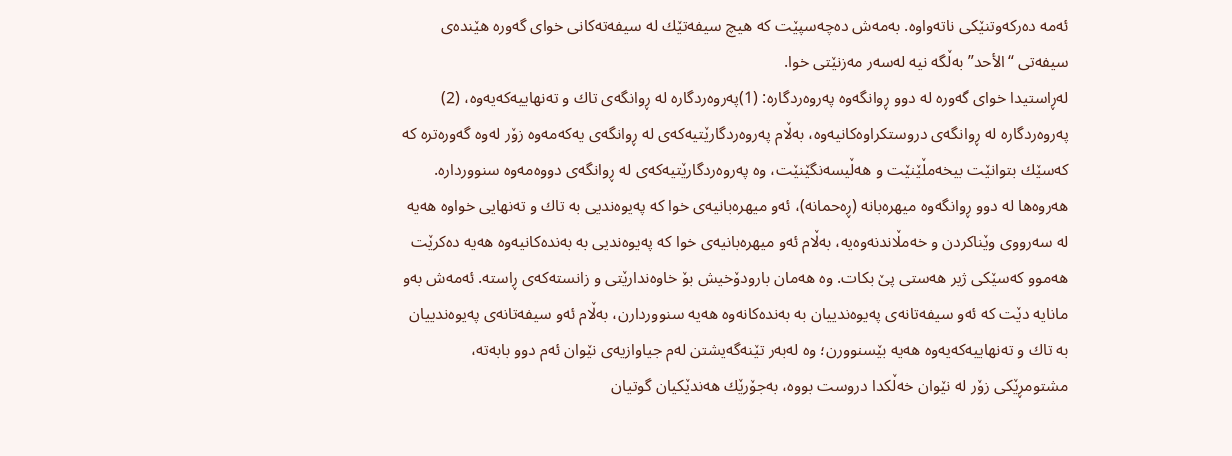ئەمە دەركەوتنێكی ناتەواوە. بەمەش دەچەسپێت كە هیچ سیفەتێك لە سیفەتەكانی خوای گەورە هێندەی سیفەتی “الأحد” بەڵگە نیە لەسەر مەزنێتی خوا.
لەڕاستیدا خوای گەورە لە دوو ڕوانگەوە پەروەردگارە: (1)پەروەردگارە لە ڕوانگەی تاك و تەنهاییەكەیەوە، (2) پەروەردگارە لە ڕوانگەی دروستكراوەكانیەوە، بەڵام پەروەردگارێتیەكەی لە ڕوانگەی یەكەمەوە زۆر لەوە گەورەترە كە كەسێك بتوانێت بیخەمڵێنێت و هەڵیسەنگێنێت، وە پەروەردگارێتیەكەی لە ڕوانگەی دووەمەوە سنووردارە. هەروەها لە دوو ڕوانگەوە میهرەبانە (ڕەحمانە)، ئەو میهرەبانیەی خوا كە پەیوەندیی بە تاك و تەنهایی خواوە هەیە لە سەرووی وێناكردن و خەمڵاندنەوەیە، بەڵام ئەو میهرەبانیەی خوا كە پەیوەندیی بە بەندەكانیەوە هەیە دەكرێت هەموو كەسێكی ژیر هەستی پێ بكات. وە هەمان بارودۆخیش بۆ خاوەندارێتی و زانستەكەی ڕاستە. ئەمەش بەو مانایە دێت كە ئەو سیفەتانەی پەیوەندییان بە بەندەكانەوە هەیە سنووردارن، بەڵام ئەو سیفەتانەی پەیوەندییان بە تاك و تەنهاییەكەیەوە هەیە بێسنوورن؛ وە لەبەر تێنەگەیشتن لەم جیاوازیەی نێوان ئەم دوو بابەتە، مشتومڕێكی زۆر لە نێوان خەڵكدا دروست بووە، بەجۆرێك هەندێكیان گوتیان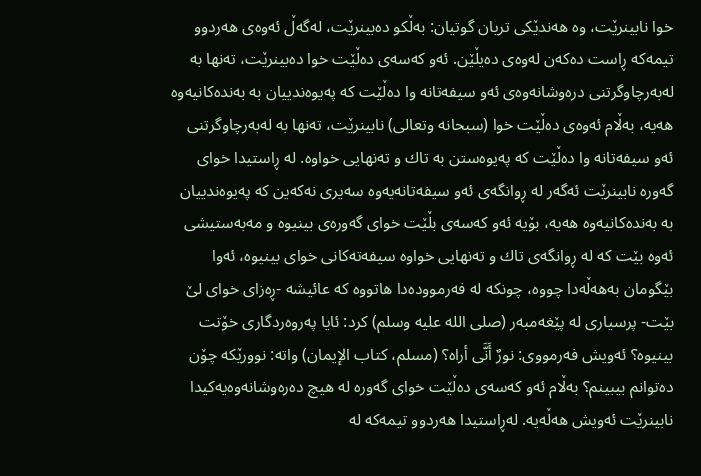خوا نابینرێت، وە هەندێكی تریان گوتیان: بەڵكو دەبینرێت، لەگەڵ ئەوەی هەردوو تیمەكە ڕاست دەكەن لەوەی دەیڵێن. ئەو كەسەی دەڵێت خوا دەبینرێت، تەنها بە لەبەرچاوگرتنی درەوشانەوەی ئەو سیفەتانە وا دەڵێت كە پەیوەندییان بە بەندەكانیەوە هەیە، بەڵام ئەوەی دەڵێت خوا (سبحانه وتعالی) نابینرێت، تەنها بە لەبەرچاوگرتنی ئەو سیفەتانە وا دەڵێت كە پەیوەستن بە تاك و تەنهایی خواوە. لە ڕاستیدا خوای گەورە نابینرێت ئەگەر لە ڕوانگەی ئەو سیفەتانەیەوە سەیری نەكەین كە پەیوەندییان بە بەندەكانیەوە هەیە، بۆیە ئەو كەسەی بڵێت خوای گەورەی بینیوە و مەبەستیشی ئەوە بێت كە لە ڕوانگەی تاك و تەنهایی خواوە سیفەتەكانی خوای بینیوە، ئەوا بێگومان بەهەڵەدا چووە، چونكە لە فەرموودەدا هاتووە كە عائیشە -ڕەزای خوای لێ بێت- پرسیاری لە پێغەمبەر (صلى الله عليه وسلم) كرد: ئایا پەروەردگاری خۆتت بینیوە؟ ئەویش فەرمووی: نورٌ أَنَّى أراه؟ (مسلم، كتاب الإيمان) واتە: نوورێكە چۆن دەتوانم بیبینم؟ بەڵام ئەو كەسەی دەڵێت خوای گەورە لە هیچ دەرەوشانەوەیەكیدا نابینرێت ئەویش هەڵەیە. لەڕاستیدا هەردوو تیمەكە لە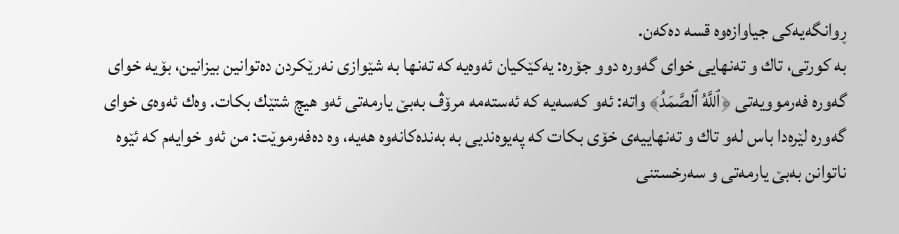ڕوانگەیەكی جیاوازەوە قسە دەكەن.
بە كورتی، تاك و تەنهایی خوای گەورە دوو جۆرە: یەكێكیان ئەوەیە كە تەنها بە شێوازی نەرێكردن دەتوانین بیزانین، بۆیە خوای گەورە فەرموویەتی ﴿ٱللَّهُ ٱلصَّمَدُ﴾ واتە: ئەو كەسەیە كە ئەستەمە مرۆڤ بەبێ یارمەتی ئەو هیچ شتێك بكات. وەك ئەوەی خوای گەورە لێرەدا باس لەو تاك و تەنهاییەی خۆی بكات كە پەیوەندیی بە بەندەكانەوە هەیە، وە دەفەرموێت: من ئەو خوایەم كە ئێوە ناتوانن بەبێ یارمەتی و سەرخستنی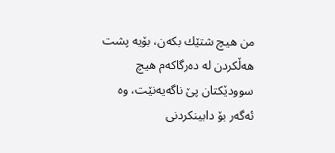من هیچ شتێك بكەن، بۆیە پشت هەڵكردن لە دەرگاكەم هیچ سوودێكتان پێ ناگەیەنێت، وە ئەگەر بۆ دابینكردنی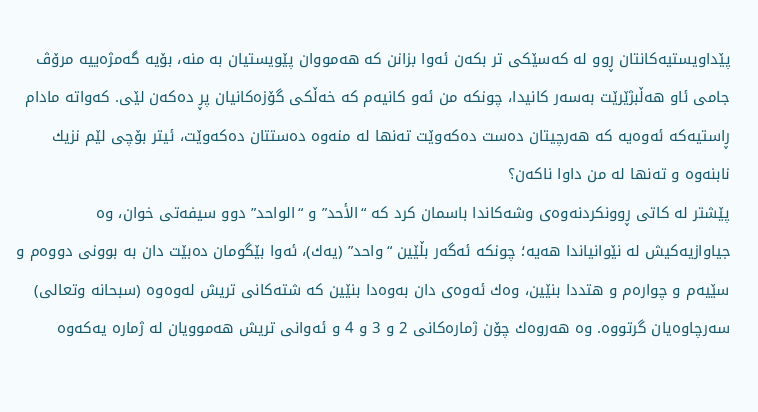پێداویستیەكانتان ڕوو لە كەسێكی تر بكەن ئەوا بزانن كە هەمووان پێویستیان بە منە، بۆیە گەمژەییە مرۆڤ جامی ئاو هەڵبژێرێت بەسەر كانیدا، چونكە من ئەو كانیەم كە خەڵكی گۆزەكانیان پڕ دەكەن لێی. كەواتە مادام ڕاستیەكە ئەوەیە كە هەرچیتان دەست دەكەوێت تەنها لە منەوە دەستتان دەكەوێت، ئیتر بۆچی لێم نزیك نابنەوە و تەنها لە من داوا ناكەن؟
پێشتر لە كاتی ڕوونكردنەوەی وشەكاندا باسمان كرد كە “الأحد” و “الواحد” دوو سیفەتی خوان، وە جیاوازیەكیش لە نێوانیاندا هەیە؛ چونكە ئەگەر بڵێین “واحد” (یەك)، ئەوا بێگومان دەبێت دان بە بوونی دووەم و سێیەم و چوارەم و هتددا بنێین، وەك ئەوەی دان بەوەدا بنێین كە شتەكانی تریش لەوەوە (سبحانه وتعالی) سەرچاوەیان گرتووە. وە هەروەك چۆن ژمارەكانی 2 و 3 و 4 و ئەوانی تریش هەموویان لە ژمارە یەكەوە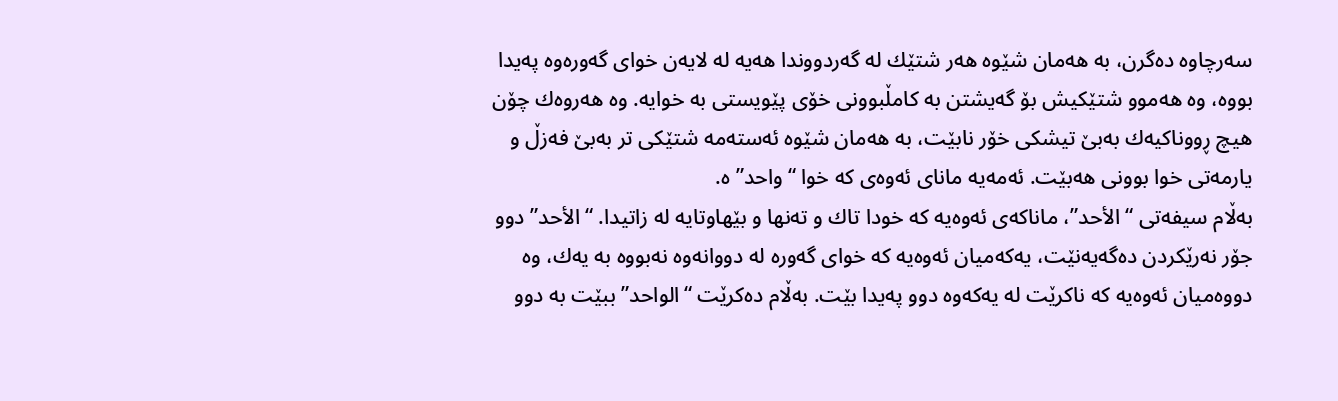سەرچاوە دەگرن، بە هەمان شێوە هەر شتێك لە گەردووندا هەیە لە لایەن خوای گەورەوە پەیدا بووە، وە هەموو شتێكیش بۆ گەیشتن بە كامڵبوونی خۆی پێویستی بە خوایە. وە هەروەك چۆن هیچ ڕووناكیەك بەبێ تیشكی خۆر نابێت، بە هەمان شێوە ئەستەمە شتێكی تر بەبێ فەزڵ و یارمەتی خوا بوونی هەبێت. ئەمەیە مانای ئەوەی كە خوا “واحد”ە.
بەڵام سیفەتی “الأحد”، ماناكەی ئەوەیە كە خودا تاك و تەنها و بێهاوتایە لە زاتیدا. “الأحد” دوو جۆر نەرێكردن دەگەیەنێت، یەكەمیان ئەوەیە كە خوای گەورە لە دووانەوە نەبووە بە یەك، وە دووەمیان ئەوەیە كە ناكرێت لە یەكەوە دوو پەیدا بێت. بەڵام دەكرێت “الواحد” ببێت بە دوو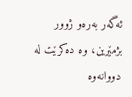ئەگەر بەرەو ژوور بژمێرین، وە دەكرێت لە دووانەوە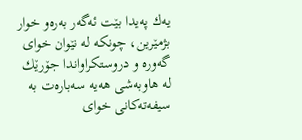یەك پەیدا بێت ئەگەر بەرەو خوار بژمێرین، چونكە لە نێوان خوای گەورە و دروستكراواندا جۆرێك لە هاوبەشی هەیە سەبارەت بە سیفەتەكانی خوای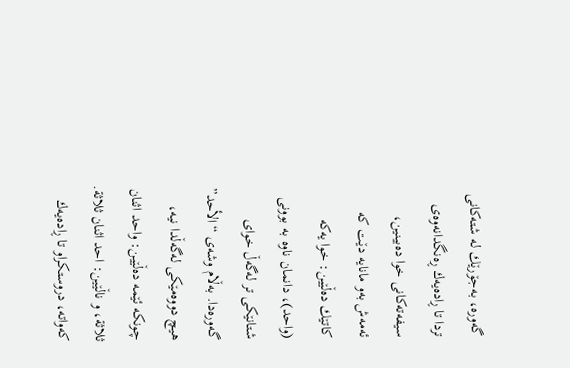گەورە، بەجۆرێك لە شتەكانی تردا تا ڕادەیەك ڕەنگدانەوەی سیفەتەكانی خوا دەبینین، ئەمەش بەو مانایە دێت كە كاتێك دەڵێین: خوا یەكە (واحد)، دانمان ناوە بە بوونی شتانێكی تر لەگەڵ خوای گەورەدا. بەڵام وشەی “الأحد” هیچ دووەمێكی لەگەڵدا نیە، چونكە ئێمە دەڵێین: واحد اثنان ثلاثة، و ناڵێین: احد اثنان ثلاثة. كەواتە، دروستكراو تا ڕادەیەك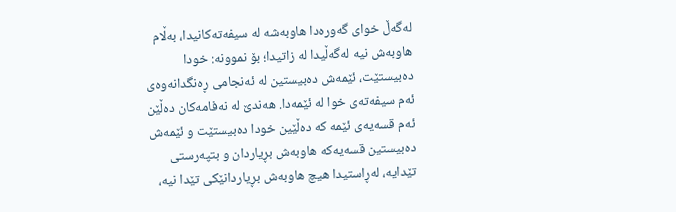لەگەڵ خوای گەورەدا هاوبەشە لە سیفەتەكانیدا، بەڵام هاوبەش نیە لەگەڵیدا لە زاتیدا؛ بۆ نموونە: خودا دەبیستێت، ئێمەش دەبیستین لە ئەنجامی ڕەنگدانەوەی ئەم سیفەتەی خوا لە ئێمەدا. هەندێ لە نەفامەكان دەڵێن ئەم قسەیەی ئێمە كە دەڵێین خودا دەبیستێت و ئێمەش دەبیستین قسەیەكە هاوبەش بڕیاردان و بتپەرستی تێدایە، لەڕاستیدا هیچ هاوبەش بڕیاردانێكی تێدا نیە،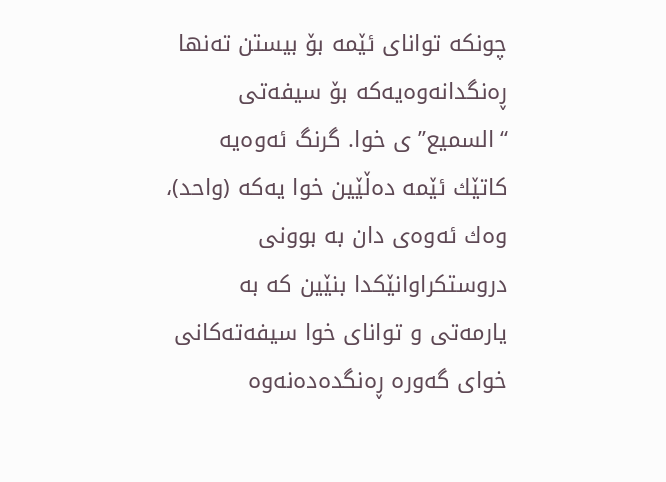چونكە توانای ئێمە بۆ بیستن تەنها ڕەنگدانەوەیەكە بۆ سیفەتی “السميع”ی خوا. گرنگ ئەوەیە كاتێك ئێمە دەڵێین خوا یەكە (واحد)، وەك ئەوەی دان بە بوونی دروستكراوانێكدا بنێین كە بە یارمەتی و توانای خوا سیفەتەكانی خوای گەورە ڕەنگدەدەنەوە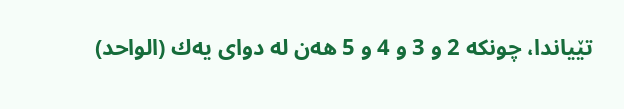تێیاندا، چونكە 2 و 3 و 4 و 5 هەن لە دوای یەك (الواحد)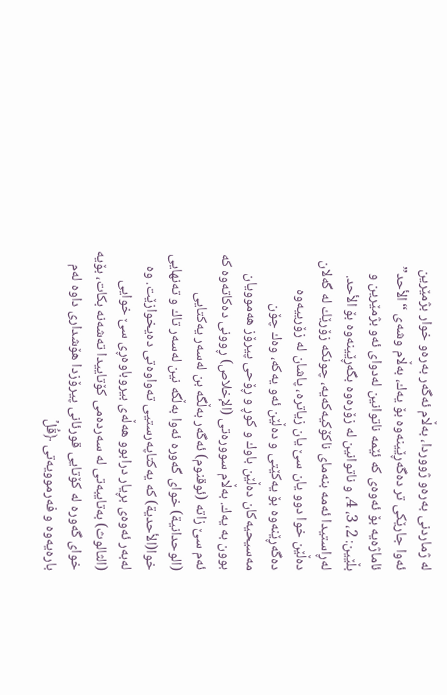لە ژماردنی بەرەو ژووردا، بەڵام ئەگەر بەرەو خوار بژمێرین ئەوا جارێكی تر دەگەڕێینەوە بۆ یەك، بەڵام وشەی “الأحد” ئاماژەیە بۆ ئەوەی كە ئێمە ناتوانین لەدوای ئەو بژمێرین و بڵێین: 2، 3، 4، و ناتوانین لە زۆرەوە بگەڕێینەوە بۆ الأحد.
لەڕاستیدا ئەمە بنەمای ناكۆكیەكەیە، چونكە زۆرێك لە گەلان دەڵێن خوا دوو یان سێ یان زیاترە، پاشان لە زۆرییەوە دەگەڕێنەوە بۆ یەكێتی و دەڵێن ئەو یەكە، وەك چۆن مەسیحیەكان دەڵێن باوك و كوڕ و ڕۆحی پیرۆز هەموویان بوون بە یەك. بەڵام سوورەتی (الإخلاص) ڕوونی دەكاتەوە كە ئەم سێ زاتە (ئوقنوم) ئەگەر بەڵگە بن لەسەر یەكتایی (الوحدانیة) خوای گەورە ئەوا بەڵگە نین لەسەر تاك و تەنهایی خوا(الأحدیة) كە یەكتاپەرستیی تەواوەتی دەیخوازێت. وە لەبەر ئەوەی بڕیار درابوو هەڵەی بیروباوەڕی سێ خوایی (الثالوث) بەتایبەتی لە سەردەمی كۆتاییدا تەشەنە بكات، بۆیە خوای گەورە لە كۆتایی قورئانی پیرۆزدا هۆشداری داوە لەم بارەیەوە و فەرموویەتی ﴿قُلۡ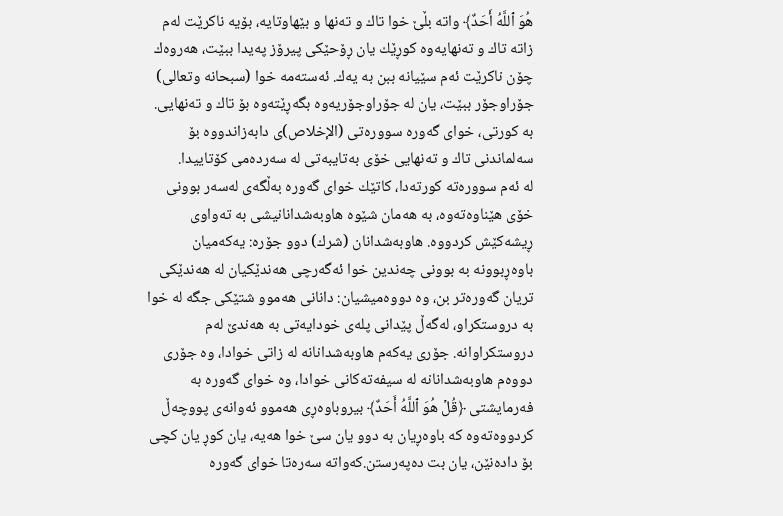هُوَ ٱللَّهُ أَحَدٌ﴾ واتە بڵێ خوا تاك و تەنها و بێهاوتایە، بۆیە ناكرێت لەم زاتە تاك و تەنهایەوە كوڕێك یان ڕۆحێكی پیرۆز پەیدا ببێت، هەروەك چۆن ناكرێت ئەم سێیانە ببن بە یەك. ئەستەمە خوا (سبحانه وتعالى) جۆراوجۆر ببێت، یان لە جۆراوجۆریەوە بگەڕێتەوە بۆ تاك و تەنهایی. بە كورتی، خوای گەورە سوورەتی (الإخلاص)ی دابەزاندووە بۆ سەلماندنی تاك و تەنهایی خۆی بەتایبەتی لە سەردەمی كۆتاییدا.
لە ئەم سوورەتە كورتەدا، كاتێك خوای گەورە بەڵگەی لەسەر بوونی خۆی هێناوەتەوە، بە هەمان شێوە هاوبەشدانانیشی بە تەواوی ڕیشەكێش كردووە. هاوبەشدانان (شرك) دوو جۆرە: یەكەمیان باوەڕبوونە بە بوونی چەندین خوا ئەگەرچی هەندێكیان لە هەندێكی تریان گەورەتر بن، وە دووەمیشیان: دانانی هەموو شتێكی جگە لە خوا بە دروستكراو، لەگەڵ پێدانی پلەی خودایەتی بە هەندێ لەم دروستكراوانە. جۆری یەكەم هاوبەشدانانە لە زاتی خوادا، وە جۆری دووەم هاوبەشدانانە لە سیفەتەكانی خوادا، وە خوای گەورە بە فەرمایشتی ﴿قُلۡ هُوَ ٱللَّهُ أَحَدٌ﴾ بیروباوەڕی هەموو ئەوانەی پووچەڵ كردووەتەوە كە باوەڕیان بە دوو یان سێ خوا هەیە، یان كوڕ یان كچی بۆ دادەنێن، یان بت دەپەرستن.كەواتە سەرەتا خوای گەورە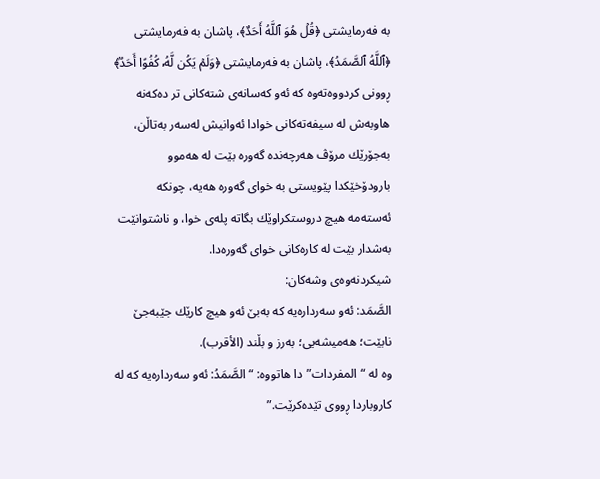بە فەرمایشتی ﴿قُلۡ هُوَ ٱللَّهُ أَحَدٌ﴾، پاشان بە فەرمایشتی ﴿ٱللَّهُ ٱلصَّمَدُ﴾، پاشان بە فەرمایشتی ﴿وَلَمۡ يَكُن لَّهُۥ كُفُوًا أَحَدُۢ﴾ ڕوونی كردووەتەوە كە ئەو كەسانەی شتەكانی تر دەكەنە هاوبەش لە سیفەتەكانی خوادا ئەوانیش لەسەر بەتاڵن، بەجۆرێك مرۆڤ هەرچەندە گەورە بێت لە هەموو بارودۆخێكدا پێویستی بە خوای گەورە هەیە، چونكە ئەستەمە هیچ دروستكراوێك بگاتە پلەی خوا، و ناشتوانێت بەشدار بێت لە كارەكانی خوای گەورەدا.
شیكردنەوەی وشەكان:
الصَّمَد: ئەو سەردارەیە كە بەبێ ئەو هیچ كارێك جێبەجێ نابێت؛ هەمیشەیی؛ بەرز و بڵند (الأقرب).
وە لە “المفردات”دا هاتووە: “الصَّمَدُ: ئەو سەردارەیە كە لە كاروباردا ڕووی تێدەكرێت.”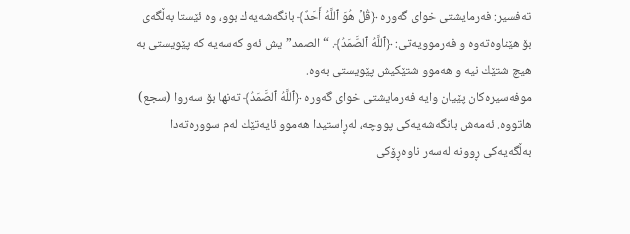تەفسیر: فەرمایشتی خوای گەورە ﴿قُلۡ هُوَ ٱللَّهُ أَحَدٌ﴾ بانگەشەیەك بوو، وە ئێستا بەڵگەی بۆ هێناوەتەوە و فەرموویەتی: ﴿ٱللَّهُ ٱلصَّمَدُ﴾. “الصمد”یش ئەو كەسەیە كە پێویستی بە هیچ شتێك نیە و هەموو شتێكیش پێویستی بەوە.
موفەسیرەكان پێیان وایە فەرمایشتی خوای گەورە ﴿ٱللَّهُ ٱلصَّمَدُ﴾ تەنها بۆ سەروا (سجع) هاتووە. ئەمەش بانگەشەیەكی پووچە، لەڕاستیدا هەموو ئایەتێك لەم سوورەتەدا بەڵگەیەكی ڕوونە لەسەر ناوەڕۆكی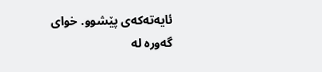ئایەتەكەی پێشوو. خوای گەورە لە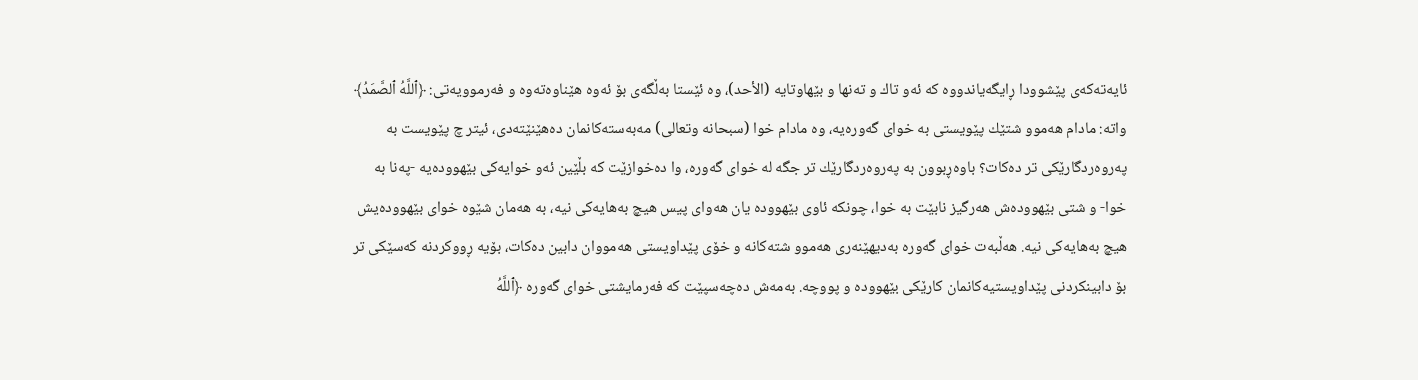ئایەتەكەی پێشوودا ڕایگەیاندووە كە ئەو تاك و تەنها و بێهاوتایە (الأحد)، وە ئێستا بەڵگەی بۆ ئەوە هێناوەتەوە و فەرموویەتی: ﴿ٱللَّهُ ٱلصَّمَدُ﴾ واتە: مادام هەموو شتێك پێویستی بە خوای گەورەیە، وە مادام خوا (سبحانه وتعالى) مەبەستەكانمان دەهێنێتەدی، ئیتر چ پێویست بە پەروەردگارێكی تر دەكات؟ باوەڕبوون بە پەروەردگارێك تر جگە لە خوای گەورە، وا دەخوازێت كە بڵێین ئەو خوایەكی بێهوودەیە -پەنا بە خوا- و شتی بێهوودەش هەرگیز نابێت بە خوا، چونكە ئاوی بێهوودە یان هەوای پیس هیچ بەهایەكی نیە، بە هەمان شێوە خوای بێهوودەیش هیچ بەهایەكی نیە. هەڵبەت خوای گەورە بەدیهێنەری هەموو شتەكانە و خۆی پێداویستی هەمووان دابین دەكات، بۆیە ڕووكردنە كەسێكی تر بۆ دابینكردنی پێداویستیەكانمان كارێكی بێهوودە و پووچە. بەمەش دەچەسپێت كە فەرمایشتی خوای گەورە ﴿ٱللَّهُ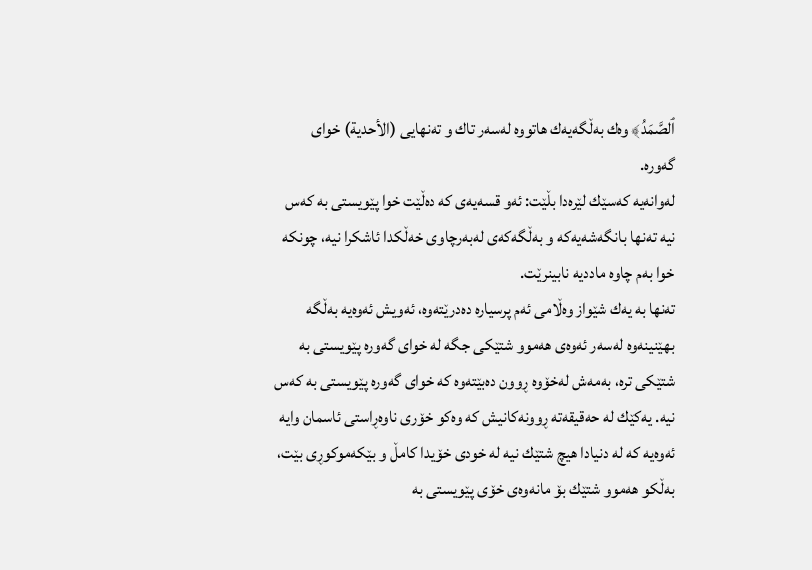ٱلصَّمَدُ﴾ وەك بەڵگەیەك هاتووە لەسەر تاك و تەنهایی (الأحدیة) خوای گەورە.
لەوانەیە كەسێك لێرەدا بڵێت: ئەو قسەیەی كە دەڵێت خوا پێویستی بە كەس نیە تەنها بانگەشەیەكە و بەڵگەكەی لەبەرچاوی خەڵكدا ئاشكرا نیە، چونكە خوا بەم چاوە ماددیە نابینرێت.
تەنها بە یەك شێواز وەڵامی ئەم پرسیارە دەدرێتەوە، ئەویش ئەوەیە بەڵگە بهێنینەوە لەسەر ئەوەی هەموو شتێكی جگە لە خوای گەورە پێویستی بە شتێكی ترە، بەمەش لەخۆوە ڕوون دەبێتەوە كە خوای گەورە پێویستی بە كەس نیە. یەكێك لە حەقیقەتە ڕوونەكانیش كە وەكو خۆری ناوەڕاستی ئاسمان وایە ئەوەیە كە لە دنیادا هیچ شتێك نیە لە خودی خۆیدا كامڵ و بێكەموكوڕی بێت، بەڵكو هەموو شتێك بۆ مانەوەی خۆی پێویستی بە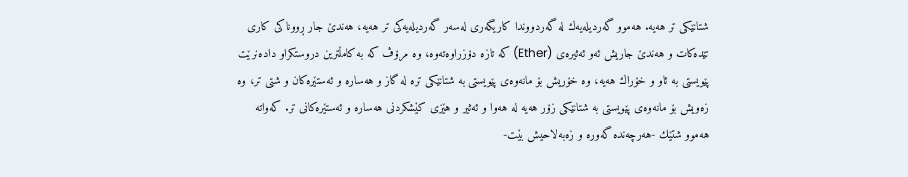شتانێكی تر هەیە. هەموو گەردیلەیەك لە گەردووندا كاریگەری لەسەر گەردیلەیەكی تر هەیە، هەندێ جار ڕووناكی كاری تێدەكات و هەندێ جاریش ئەو ئەثیرەی (Ether) كە تازە دۆزراوەتەوە، وە مرۆڤ كە بە كامڵترین دروستكراو دادەنرێت پێویستی بە ئاو و خۆراك هەیە، وە خۆریش بۆ مانەوەی پێویستی بە شتانێكی ترە لە گاز و هەسارە و ئەستێرەكان و شتی تر، وە زەویش بۆ مانەوەی پێویستی بە شتانێكی زۆر هەیە لە هەوا و ئەثیر و هێزی كێشكردنی هەسارە و ئەستێرەكانی تر. كەواتە هەموو شتێك -هەرچەندە گەورە و زەبەلاحیش بێت-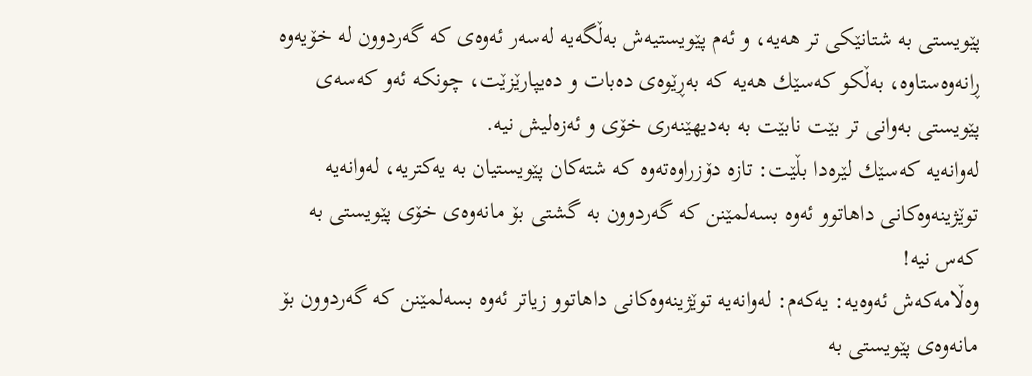پێویستی بە شتانێكی تر هەیە، و ئەم پێویستیەش بەڵگەیە لەسەر ئەوەی كە گەردوون لە خۆیەوە ڕانەوەستاوە، بەڵكو كەسێك هەیە كە بەڕێوەی دەبات و دەیپارێزێت، چونكە ئەو كەسەی پێویستی بەوانی تر بێت نابێت بە بەدیهێنەری خۆی و ئەزەلیش نیە.
لەوانەیە كەسێك لێرەدا بڵێت: تازە دۆزراوەتەوە كە شتەكان پێویستیان بە یەكتریە، لەوانەیە توێژینەوەكانی داهاتوو ئەوە بسەلمێنن كە گەردوون بە گشتی بۆ مانەوەی خۆی پێویستی بە كەس نیە!
وەڵامەكەش ئەوەیە: یەكەم: لەوانەیە توێژینەوەكانی داهاتوو زیاتر ئەوە بسەلمێنن كە گەردوون بۆ مانەوەی پێویستی بە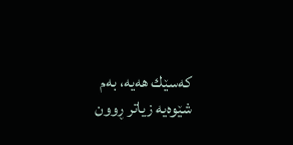كەسێك هەیە، بەم شێوەیە زیاتر ڕوون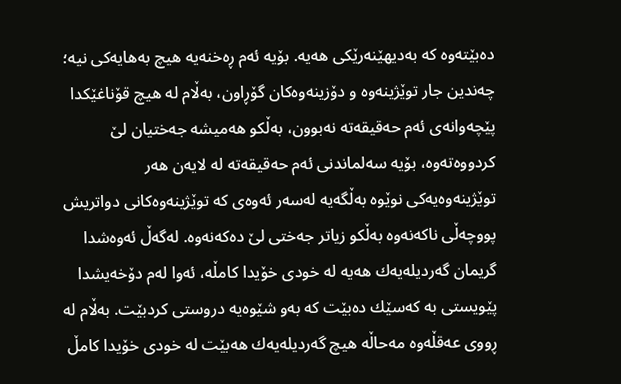دەبێتەوە كە بەدیهێنەرێكی هەیە. بۆیە ئەم ڕەخنەیە هیچ بەهایەكی نیە؛ چەندین جار توێژینەوە و دۆزینەوەكان گۆڕاون، بەڵام لە هیچ قۆناغێكدا پێچەوانەی ئەم حەقیقەتە نەبوون، بەڵكو هەمیشە جەختیان لێ كردووەتەوە، بۆیە سەلماندنی ئەم حەقیقەتە لە لایەن هەر توێژینەوەیەكی نوێوە بەڵگەیە لەسەر ئەوەی كە توێژینەوەكانی دواتریش پووچەڵی ناكەنەوە بەڵكو زیاتر جەختی لێ دەكەنەوە. لەگەڵ ئەوەشدا گریمان گەردیلەیەك هەیە لە خودی خۆیدا كامڵە، ئەوا لەم دۆخەیشدا پێویستی بە كەسێك دەبێت كە بەو شێوەیە دروستی كردبێت. بەڵام لە ڕووی عەقڵەوە مەحاڵە هیچ گەردیلەیەك هەبێت لە خودی خۆیدا كامڵ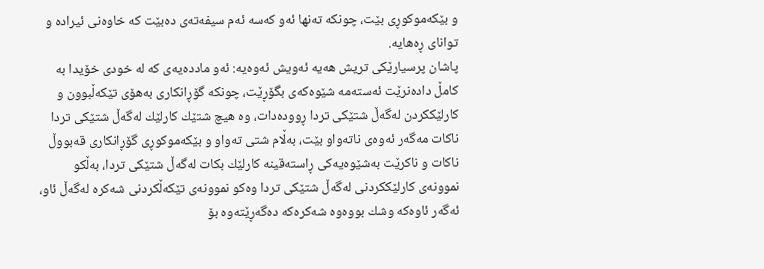و بێكەموكوڕی بێت، چونكە تەنها ئەو كەسە ئەم سیفەتەی دەبێت كە خاوەنی ئیرادە و توانای ڕەهایە.
پاشان پرسیارێكی تریش هەیە ئەویش ئەوەیە: ئەو ماددەیەی كە لە خودی خۆیدا بە كامڵ دادەنرێت ئەستەمە شێوەكەی بگۆڕێت، چونكە گۆڕانكاری بەهۆی تێكەڵبوون و كارلێككردن لەگەڵ شتێكی تردا ڕوودەدات، وە هیچ شتێك كارلێك لەگەڵ شتێكی تردا ناكات مەگەر ئەوەی ناتەواو بێت، بەڵام شتی تەواو و بێكەموكوڕی گۆڕانكاری قەبووڵ ناكات و ناكرێت بەشێوەیەكی ڕاستەقینە كارلێك بكات لەگەڵ شتێكی تردا، بەڵكو نموونەی كارلێككردنی لەگەڵ شتێكی تردا وەكو نموونەی تێكەڵكردنی شەكرە لەگەڵ ئاو، ئەگەر ئاوەكە وشك بووەوە شەكرەكە دەگەڕێتەوە بۆ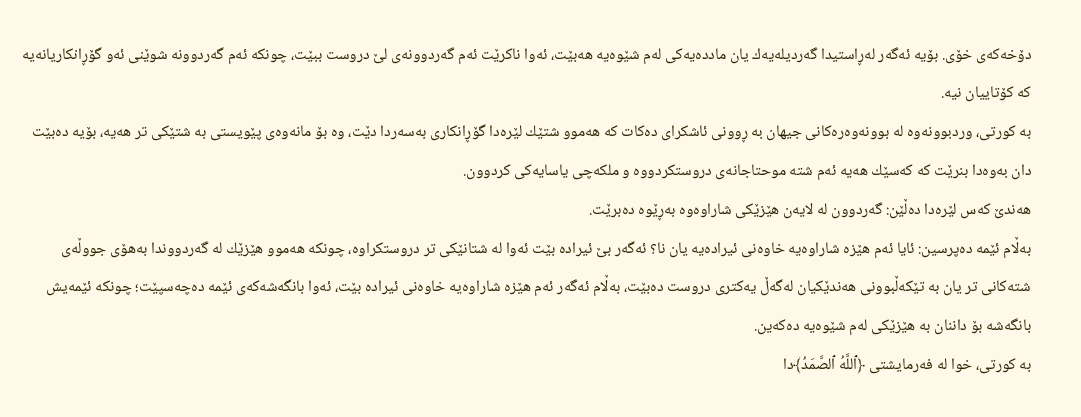دۆخەكەی خۆی. بۆیە ئەگەر لەڕاستیدا گەردیلەیەك یان ماددەیەكی لەم شێوەیە هەبێت، ئەوا ناكرێت ئەم گەردوونەی لێ دروست ببێت، چونكە ئەم گەردوونە شوێنی ئەو گۆڕانكاریانەیە كە كۆتاییان نیە.
بە كورتی، وردبوونەوە لە بوونەوەرەكانی جیهان بە ڕوونی ئاشكرای دەكات كە هەموو شتێك لێرەدا گۆڕانكاری بەسەردا دێت، وە بۆ مانەوەی پێویستی بە شتێكی تر هەیە، بۆیە دەبێت دان بەوەدا بنرێت كە كەسێك هەیە ئەم شتە موحتاجانەی دروستكردووە و ملكەچی یاسایەكی كردوون.
هەندێ كەس لێرەدا دەڵێن: گەردوون لە لایەن هێزێكی شاراوەوە بەڕێوە دەبرێت.
بەڵام ئێمە دەپرسین: ئایا ئەم هێزە شاراوەیە خاوەنی ئیرادەیە یان نا؟ ئەگەر بێ ئیرادە بێت ئەوا لە شتانێكی تر دروستكراوە، چونكە هەموو هێزێك لە گەردووندا بەهۆی جووڵەی شتەكانی تر یان بە تێكەڵبوونی هەندێكیان لەگەڵ یەكتری دروست دەبێت، بەڵام ئەگەر ئەم هێزە شاراوەیە خاوەنی ئیرادە بێت، ئەوا بانگەشەكەی ئێمە دەچەسپێت؛ چونكە ئێمەیش بانگەشە بۆ داننان بە هێزێكی لەم شێوەیە دەكەین.
بە كورتی، خوا لە فەرمایشتی ﴿ٱللَّهُ ٱلصَّمَدُ﴾دا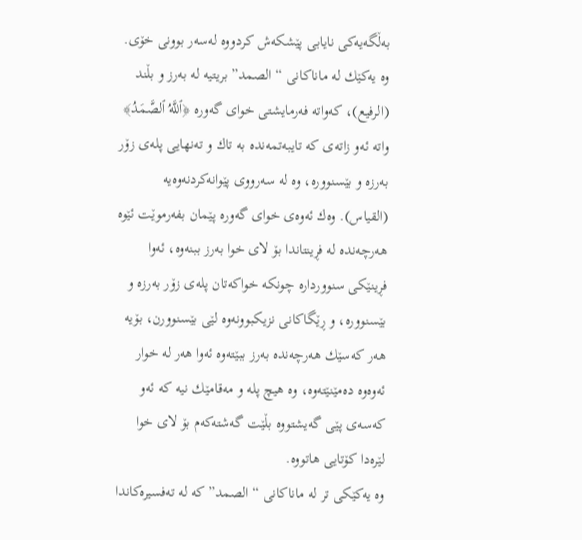بەڵگەیەكی نایابی پێشكەش كردووە لەسەر بوونی خۆی.
وە یەكێك لە ماناكانی “الصمد” بریتیە لە بەرز و بڵند (الرفيع)، كەواتە فەرمایشتی خوای گەورە ﴿ٱللَّهُ ٱلصَّمَدُ﴾ واتە ئەو زاتەی كە تایبەتمەندە بە تاك و تەنهایی پلەی زۆر بەرزە و بێسنوورە، وە لە سەرووی پێوانەكردنەوەیە (القیاس). وەك ئەوەی خوای گەورە پێمان بفەرموێت ئێوە هەرچەندە لە فڕینتاندا بۆ لای خوا بەرز ببنەوە، ئەوا فڕینێكی سنووردارە چونكە خواكەتان پلەی زۆر بەرزە و بێسنوورە، و ڕێگاكانی نزیكبوونەوە لێی بێسنوورن، بۆیە هەر كەسێك هەرچەندە بەرز ببێتەوە ئەوا هەر لە خوار ئەوەوە دەمێنێتەوە، وە هیچ پلە و مەقامێك نیە كە ئەو كەسەی پێی گەیشتووە بڵێت گەشتەكەم بۆ لای خوا لێرەدا كۆتایی هاتووە.
وە یەكێكی تر لە ماناكانی “الصمد” كە لە تەفسیرەكاندا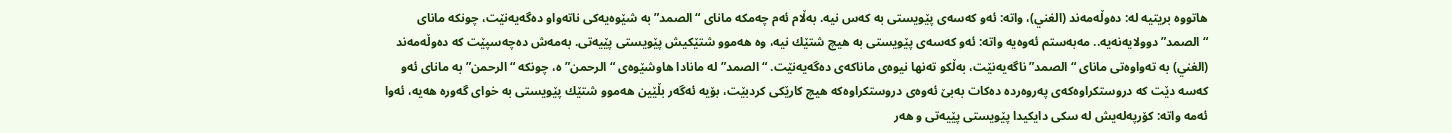هاتووە بریتیە لە: دەوڵەمەند (الغني)، واتە: ئەو كەسەی پێویستی بە كەس نیە. بەڵام ئەم چەمكە مانای “الصمد” بە شێوەیەكی ناتەواو دەگەیەنێت، چونكە مانای “الصمد” دوولایەنەیە.. مەبەستم ئەوەیە واتە: ئەو كەسەی پێویستی بە هیچ شتێك نیە، وە هەموو شتێكیش پێویستی پێیەتی. بەمەش دەچەسپێت كە دەوڵەمەند (الغني) بە تەواوەتی مانای “الصمد” ناگەیەنێت، بەڵكو تەنها نیوەی ماناكەی دەگەیەنێت. “الصمد” لە مانادا هاوشێوەی “الرحمن”ە، چونكە “الرحمن” بە مانای ئەو كەسە دێت كە دروستكراوەكەی پەروەردە دەكات بەبێ ئەوەی دروستكراوەكە هیچ كارێكی كردبێت، بۆیە ئەگەر بڵێین هەموو شتێك پێویستی بە خوای گەورە هەیە، ئەوا ئەمە واتە: كۆرپەلەیش لە سكی دایكیدا پێویستی پێیەتی و هەر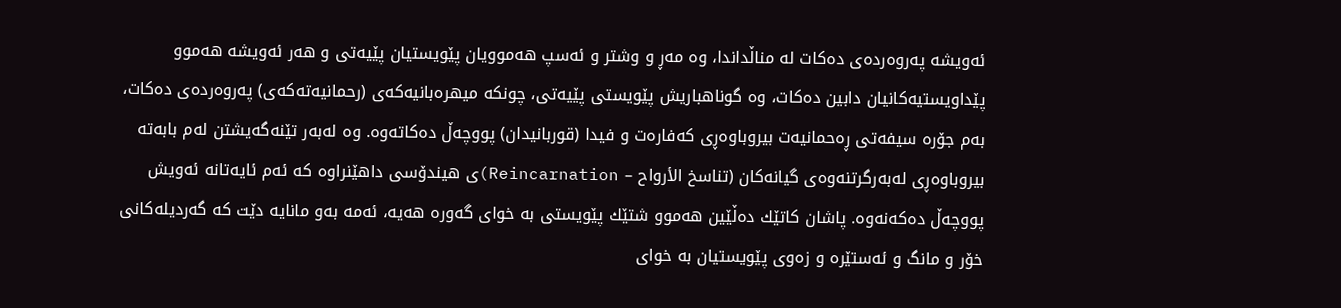ئەویشە پەروەردەی دەكات لە مناڵداندا، وە مەڕ و وشتر و ئەسپ هەموویان پێویستیان پێیەتی و هەر ئەویشە هەموو پێداویستیەكانیان دابین دەكات، وە گوناهباریش پێویستی پێیەتی، چونكە میهرەبانیەكەی (رحمانيەتەكەی) پەروەردەی دەكات، بەم جۆرە سیفەتی ڕەحمانیەت بیروباوەڕی كەفارەت و فیدا (قوربانیدان) پووچەڵ دەكاتەوە. وە لەبەر تێنەگەیشتن لەم بابەتە بیروباوەڕی لەبەرگرتنەوەی گیانەكان (تناسخ الأرواح – Reincarnation)ی هیندۆسی داهێنراوە كە ئەم ئایەتانە ئەویش پووچەڵ دەكەنەوە. پاشان كاتێك دەڵێین هەموو شتێك پێویستی بە خوای گەورە هەیە، ئەمە بەو مانایە دێت كە گەردیلەكانی خۆر و مانگ و ئەستێرە و زەوی پێویستیان بە خوای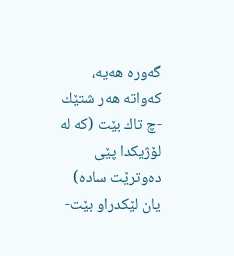گەورە هەیە، كەواتە هەر شتێك -چ تاك بێت (كە لە لۆژیكدا پێی دەوترێت سادە) یان لێكدراو بێت-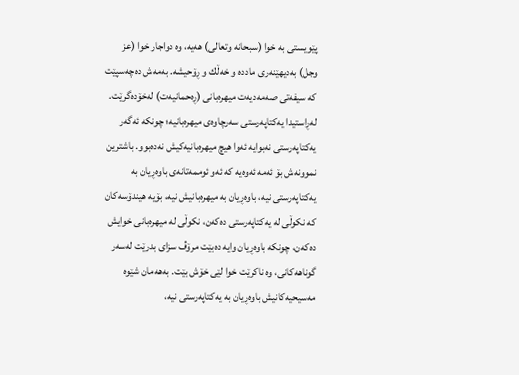پێویستی بە خوا (سبحانه وتعالى) هەیە، وە دواجار خوا (عز وجل) بەدیهێنەری ماددە و خەڵك و ڕۆحیشە. بەمەش دەچەسپێت كە سیفەتی صەمەدیەت میهرەبانی (ڕەحمانیەت) لەخۆدەگرێت.
لەڕاستیدا یەكتاپەرستی سەرچاوەی میهرەبانیە؛ چونكە ئەگەر یەكتاپەرستی نەبوایە ئەوا هیچ میهرەبانیەكیش نەدەبوو. باشترین نموونەش بۆ ئەمە ئەوەیە كە ئەو ئوممەتانەی باوەڕیان بە یەكتاپەرستی نیە، باوەڕیان بە میهرەبانیش نیە، بۆیە هیندۆسەكان كە نكوڵی لە یەكتاپەرستی دەكەن، نكوڵی لە میهرەبانی خوایش دەكەن، چونكە باوەڕیان وایە دەبێت مرۆڤ سزای بدرێت لەسەر گوناهەكانی، وە ناكرێت خوا لێی خۆش بێت. بەهەمان شێوە مەسیحیەكانیش باوەڕیان بە یەكتاپەرستی نیە،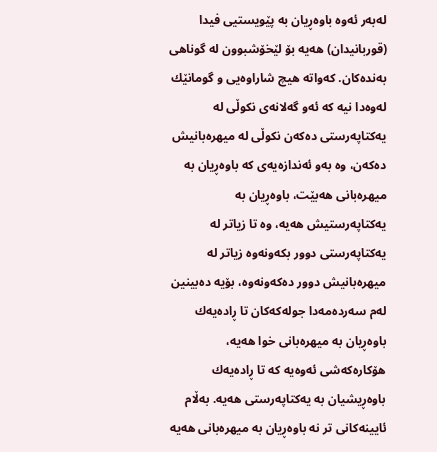لەبەر ئەوە باوەڕیان بە پێویستیی فیدا (قوربانیدان) هەیە بۆ لێخۆشبوون لە گوناهی بەندەكان. كەواتە هیچ شاراوەیی و گومانێك لەوەدا نیە كە ئەو گەلانەی نكوڵی لە یەكتاپەرستی دەكەن نكوڵی لە میهرەبانیش دەكەن، وە بەو ئەندازەیەی كە باوەڕیان بە میهرەبانی هەبێت، باوەڕیان بە یەكتاپەرستیش هەیە، وە تا زیاتر لە یەكتاپەرستی دوور بكەونەوە زیاتر لە میهرەبانیش دوور دەكەونەوە، بۆیە دەبینین لەم سەردەمەدا جولەكەكان تا ڕادەیەك باوەڕیان بە میهرەبانی خوا هەیە، هۆكارەكەشی ئەوەیە كە تا ڕادەیەك باوەڕیشیان بە یەكتاپەرستی هەیە. بەڵام ئایینەكانی تر نە باوەڕیان بە میهرەبانی هەیە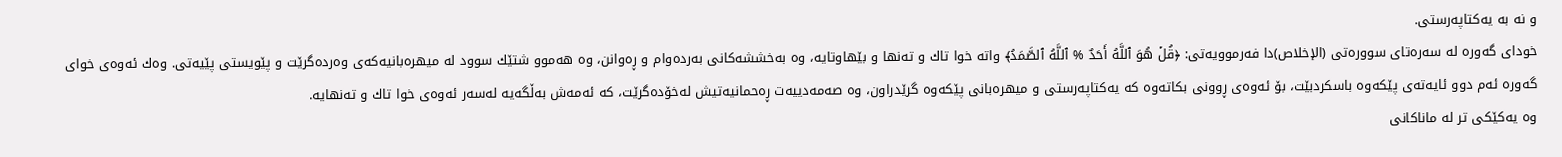و نە بە یەكتاپەرستی.
خودای گەورە لە سەرەتای سوورەتی (الإخلاص)دا فەرموویەتی: ﴿قُلۡ هُوَ ٱللَّهُ أَحَدٌ % ٱللَّهُ ٱلصَّمَدُ﴾ واتە خوا تاك و تەنها و بێهاوتایە، وە بەخششەكانی بەردەوام و ڕەوانن، وە هەموو شتێك سوود لە میهرەبانیەكەی وەردەگرێت و پێویستی پێیەتی. وەك ئەوەی خوای گەورە ئەم دوو ئایەتەی پێكەوە باسكردبێت، بۆ ئەوەی ڕوونی بكاتەوە كە یەكتاپەرستی و میهرەبانی پێكەوە گرێدراون، وە صەمەدییەت ڕەحمانیەتیش لەخۆدەگرێت، كە ئەمەش بەڵگەیە لەسەر ئەوەی خوا تاك و تەنهایە.
وە یەكێكی تر لە ماناكانی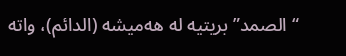“الصمد” بریتیە لە هەمیشە (الدائم)، واتە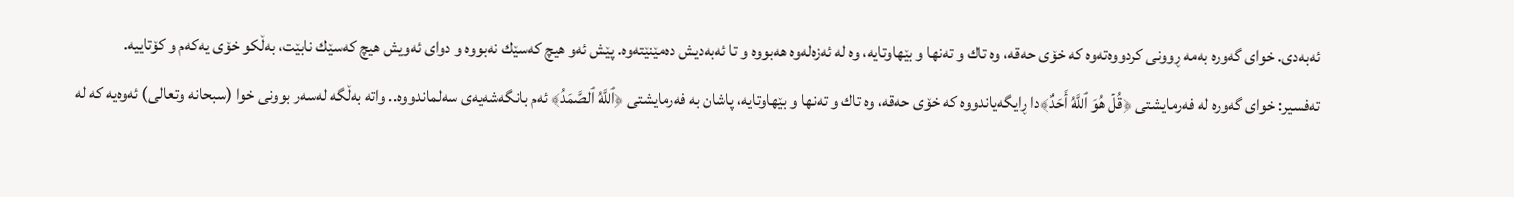ئەبەدی. خوای گەورە بەمە ڕوونی كردووەتەوە كە خۆی حەقە، وە تاك و تەنها و بێهاوتایە، وە لە ئەزەلەوە هەبووە و تا ئەبەدیش دەمێنێتەوە. پێش ئەو هیچ كەسێك نەبووە و دوای ئەویش هیچ كەسێك نابێت، بەڵكو خۆی یەكەم و كۆتاییە.
تەفسیر: خوای گەورە لە فەرمایشتی ﴿قُلۡ هُوَ ٱللَّهُ أَحَدٌ﴾دا ڕایگەیاندووە كە خۆی حەقە، وە تاك و تەنها و بێهاوتایە، پاشان بە فەرمایشتی ﴿ٱللَّهُ ٱلصَّمَدُ﴾ ئەم بانگەشەیەی سەلماندووە.. واتە بەڵگە لەسەر بوونی خوا (سبحانه وتعالى) ئەوەیە كە لە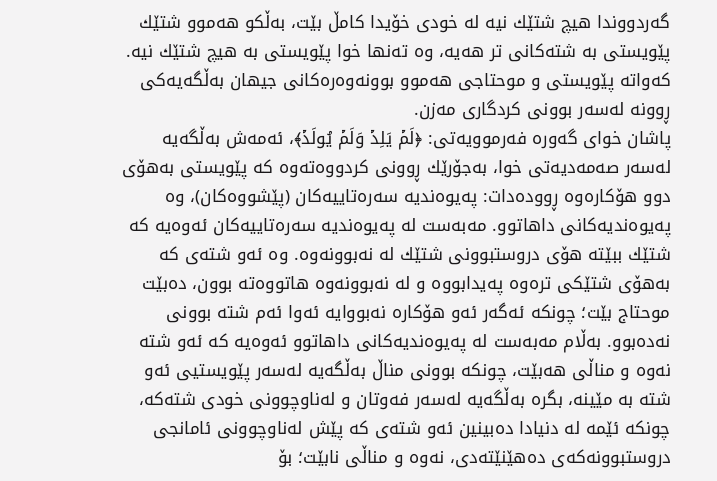گەردووندا هیچ شتێك نیە لە خودی خۆیدا كامڵ بێت، بەڵكو هەموو شتێك پێویستی بە شتەكانی تر هەیە، وە تەنها خوا پێویستی بە هیچ شتێك نیە. كەواتە پێویستی و موحتاجی هەموو بوونەوەرەكانی جیهان بەڵگەیەكی ڕوونە لەسەر بوونی كردگاری مەزن.
پاشان خوای گەورە فەرموویەتی: ﴿لَمۡ يَلِدۡ وَلَمۡ يُولَدۡ﴾، ئەمەش بەڵگەیە لەسەر صەمەدیەتی خوا، بەجۆرێك ڕوونی كردووەتەوە كە پێویستی بەهۆی دوو هۆكارەوە ڕوودەدات: پەیوەندیە سەرەتاییەكان (پێشووەكان)، وە پەیوەندیەكانی داهاتوو. مەبەست لە پەیوەندیە سەرەتاییەكان ئەوەیە كە شتێك ببێتە هۆی دروستبوونی شتێك لە نەبوونەوە. وە ئەو شتەی كە بەهۆی شتێكی ترەوە پەیدابووە و لە نەبوونەوە هاتووەتە بوون، دەبێت موحتاج بێت؛ چونكە ئەگەر ئەو هۆكارە نەبووایە ئەوا ئەم شتە بوونی نەدەبوو. بەڵام مەبەست لە پەیوەندیەكانی داهاتوو ئەوەیە كە ئەو شتە نەوە و مناڵی هەبێت، چونكە بوونی مناڵ بەڵگەیە لەسەر پێویستیی ئەو شتە بە مێینە، بگرە بەڵگەیە لەسەر فەوتان و لەناوچوونی خودی شتەكە، چونكە ئێمە لە دنیادا دەبینین ئەو شتەی كە پێش لەناوچوونی ئامانجی دروستبوونەكەی دەهێنێتەدی، نەوە و مناڵی نابێت؛ بۆ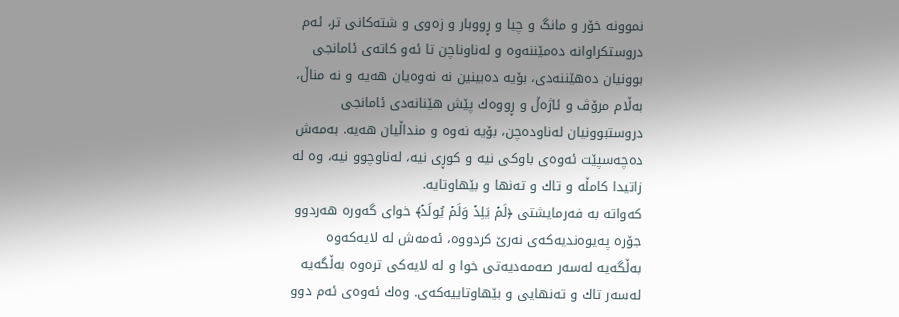نموونە خۆر و مانگ و چیا و ڕووبار و زەوی و شتەكانی تر، ئەم دروستكراوانە دەمێننەوە و لەناوناچن تا ئەو كاتەی ئامانجی بوونیان دەهێننەدی، بۆیە دەبینین نە نەوەیان هەیە و نە مناڵ، بەڵام مرۆڤ و ئاژەڵ و ڕووەك پێش هێنانەدی ئامانجی دروستبوونیان لەناودەچن، بۆیە نەوە و منداڵیان هەیە. بەمەش دەچەسپێت ئەوەی باوكی نیە و كوڕی نیە، لەناوچوو نیە، وە لە زاتیدا كامڵە و تاك و تەنها و بێهاوتایە.
كەواتە بە فەرمایشتی ﴿لَمۡ يَلِدۡ وَلَمۡ يُولَدۡ﴾ خوای گەورە هەردوو جۆرە پەیوەندیەكەی نەرێ كردووە، ئەمەش لە لایەكەوە بەڵگەیە لەسەر صەمەدیەتی خوا و لە لایەكی ترەوە بەڵگەیە لەسەر تاك و تەنهایی و بێهاوتاییەكەی. وەك ئەوەی ئەم دوو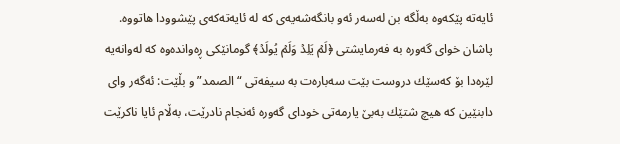ئایەتە پێكەوە بەڵگە بن لەسەر ئەو بانگەشەیەی كە لە ئایەتەكەی پێشوودا هاتووە.
پاشان خوای گەورە بە فەرمایشتی ﴿لَمۡ يَلِدۡ وَلَمۡ يُولَدۡ﴾ گومانێكی ڕەواندەوە كە لەوانەیە لێرەدا بۆ كەسێك دروست بێت سەبارەت بە سیفەتی “الصمد” و بڵێت: ئەگەر وای دابنێین كە هیچ شتێك بەبێ یارمەتی خودای گەورە ئەنجام نادرێت، بەڵام ئایا ناكرێت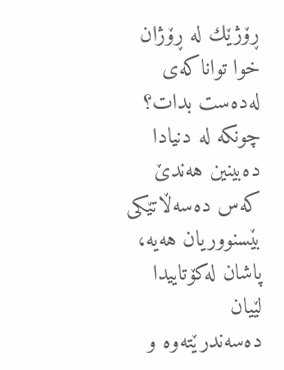ڕۆژێك لە ڕۆژان خوا تواناكەی لەدەست بدات؟ چونكە لە دنیادا دەبینین هەندێ كەس دەسەڵاتێكی بێسنووریان هەیە، پاشان لەكۆتاییدا لێیان دەسەندرێتەوە و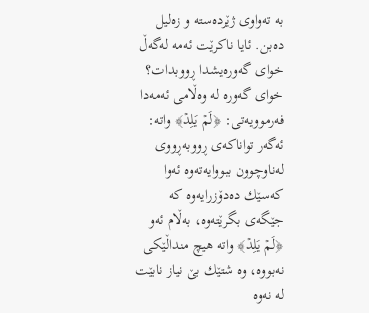بە تەواوی ژێردەستە و زەلیل دەبن. ئایا ناكرێت ئەمە لەگەڵ خوای گەورەیشدا ڕووبدات؟
خوای گەورە لە وەڵامی ئەمەدا فەرموویەتی: ﴿لَمۡ يَلِدۡ﴾ واتە: ئەگەر تواناكەی ڕووبەڕووی لەناوچوون ببووایەتەوە ئەوا كەسێك دەدۆزرایەوە كە جێگەی بگرێتەوە، بەڵام ئەو ﴿لَمۡ يَلِدۡ﴾ واتە هیچ منداڵێكی نەبووە، وە شتێك بێ نیاز نابێت لە نەوە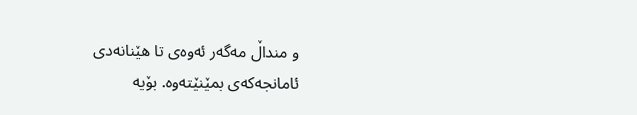و منداڵ مەگەر ئەوەی تا هێنانەدی ئامانجەكەی بمێنێتەوە. بۆیە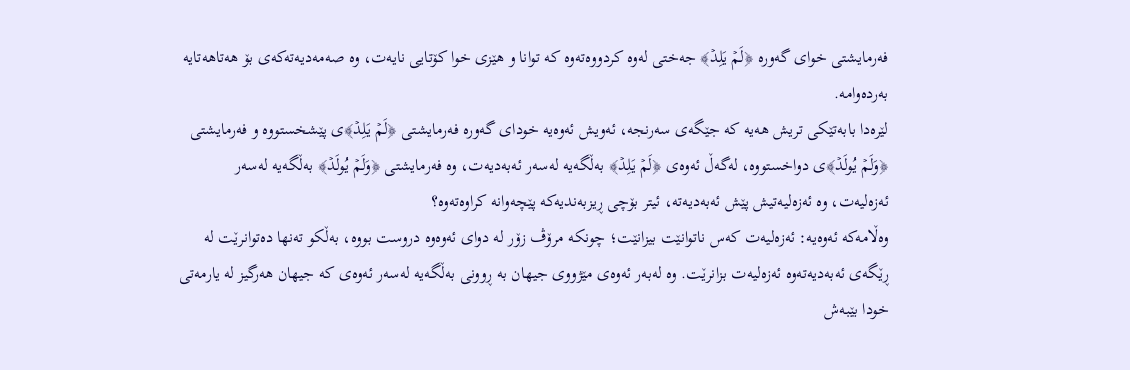فەرمایشتی خوای گەورە ﴿لَمۡ يَلِدۡ﴾ جەختی لەوە كردووەتەوە كە توانا و هێزی خوا كۆتایی نایەت، وە صەمەدیەتەكەی بۆ هەتاهەتایە بەردەوامە.
لێرەدا بابەتێكی تریش هەیە كە جێگەی سەرنجە، ئەویش ئەوەیە خودای گەورە فەرمایشتی ﴿لَمۡ يَلِدۡ﴾ی پێشخستووە و فەرمایشتی ﴿وَلَمۡ يُولَدۡ﴾ی دواخستووە، لەگەڵ ئەوەی ﴿لَمۡ يَلِدۡ﴾ بەڵگەیە لەسەر ئەبەدیەت، وە فەرمایشتی ﴿وَلَمۡ يُولَدۡ﴾ بەڵگەیە لەسەر ئەزەلیەت، وە ئەزەلیەتیش پێش ئەبەدیەتە، ئیتر بۆچی ڕیزبەندیەكە پێچەوانە كراوەتەوە؟
وەڵامەكە ئەوەیە: ئەزەلیەت كەس ناتوانێت بیزانێت؛ چونكە مرۆڤ زۆر لە دوای ئەوەوە دروست بووە، بەڵكو تەنها دەتوانرێت لە ڕێگەی ئەبەدیەتەوە ئەزەلیەت بزانرێت. وە لەبەر ئەوەی مێژووی جیهان بە ڕوونی بەڵگەیە لەسەر ئەوەی كە جیهان هەرگیز لە یارمەتی خودا بێبەش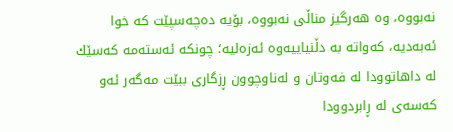نەبووە، وە هەرگیز مناڵی نەبووە، بۆیە دەچەسپێت كە خوا ئەبەدیە، كەواتە بە دڵنیاییەوە ئەزەلیە؛ چونكە ئەستەمە كەسێك لە داهاتوودا لە فەوتان و لەناوچوون ڕزگاری ببێت مەگەر ئەو كەسەی لە ڕابردوودا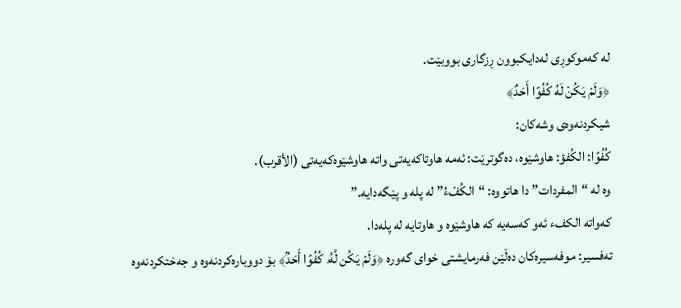لە كەموكوڕی لەدایكبوون ڕزگاری بووبێت.
﴿وَلَمْ يَكُنْ لَهُ كُفُوًا أَحَدٌ﴾
شیكردنەوەی وشەكان:
كُفُوًا: الكُفؤ: هاوشێوە، دەگوترێت: ئەمە هاوتاكەیەتی واتە هاوشێوەكەیەتی (الأقرب).
وە لە “المفردات”دا هاتووە: “الكُفْءُ” لە پلە و پێگەدایە.”
كەواتە الكفء ئەو كەسەیە كە هاوشێوە و هاوتایە لە پلەدا.
تەفسیر: موفەسیرەكان دەڵێن فەرمایشتی خوای گەورە ﴿وَلَمۡ يَكُن لَّهُۥ كُفُوًا أَحَدُۢ﴾ بۆ دووبارەكردنەوە و جەختكردنەوە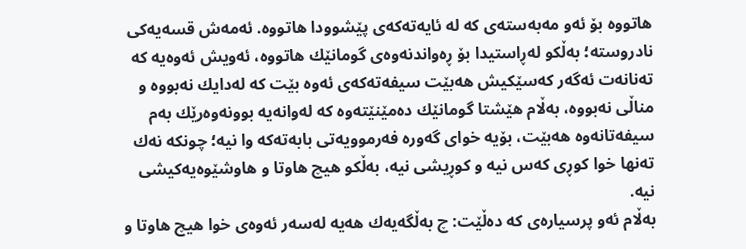هاتووە بۆ ئەو مەبەستەی كە لە ئایەتەكەی پێشوودا هاتووە. ئەمەش قسەیەكی نادروستە؛ بەڵكو لەڕاستیدا بۆ ڕەواندنەوەی گومانێك هاتووە، ئەویش ئەوەیە كە تەنانەت ئەگەر كەسێكیش هەبێت سیفەتەكەی ئەوە بێت كە لەدایك نەبووە و مناڵی نەبووە، بەڵام هێشتا گومانێك دەمێنێتەوە كە لەوانەیە بوونەوەرێك بەم سیفەتانەوە هەبێت، بۆیە خوای گەورە فەرموویەتی بابەتەكە وا نیە؛ چونكە نەك تەنها خوا كوڕی كەس نیە و كوڕیشی نیە، بەڵكو هیچ هاوتا و هاوشێوەیەكیشی نیە.
بەڵام ئەو پرسیارەی كە دەڵێت: چ بەڵگەیەك هەیە لەسەر ئەوەی خوا هیچ هاوتا و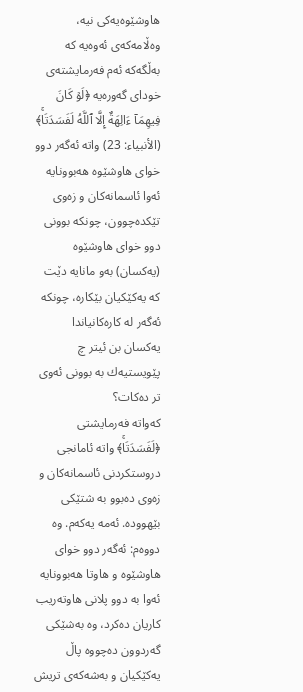هاوشێوەیەكی نیە، وەڵامەكەی ئەوەیە كە بەڵگەكە ئەم فەرمایشتەی خودای گەورەیە ﴿لَوۡ كَانَ فِيهِمَآ ءَالِهَةٌ إِلَّا ٱللَّهُ لَفَسَدَتَاۚ﴾ (الأنبياء: 23) واتە ئەگەر دوو خوای هاوشێوە هەبوونایە ئەوا ئاسمانەكان و زەوی تێكدەچوون، چونكە بوونی دوو خوای هاوشێوە (یەكسان) بەو مانایە دێت كە یەكێكیان بێكارە، چونكە ئەگەر لە كارەكانیاندا یەكسان بن ئیتر چ پێویستیەك بە بوونی ئەوی تر دەكات؟
كەواتە فەرمایشتی ﴿لَفَسَدَتَاۚ﴾ واتە ئامانجی دروستكردنی ئاسمانەكان و زەوی دەبوو بە شتێكی بێهوودە. ئەمە یەكەم. وە دووەم: ئەگەر دوو خوای هاوشێوە و هاوتا هەبوونایە ئەوا بە دوو پلانی هاوتەریب كاریان دەكرد، وە بەشێكی گەردوون دەچووە پاڵ یەكێكیان و بەشەكەی تریش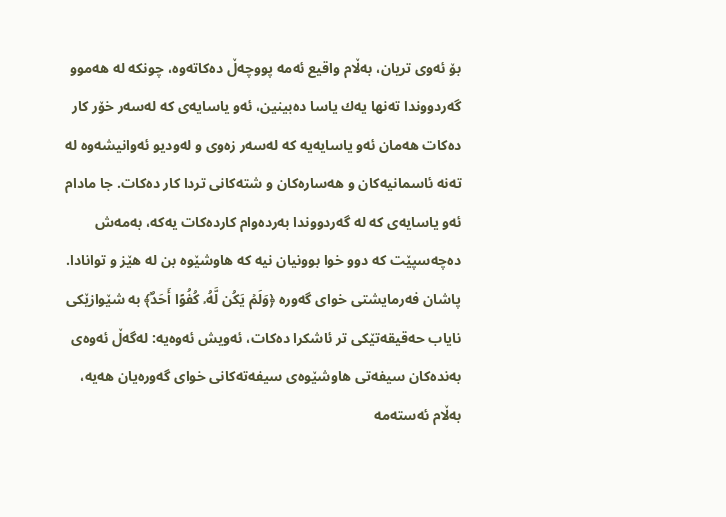بۆ ئەوی تریان، بەڵام واقیع ئەمە پووچەڵ دەكاتەوە، چونكە لە هەموو گەردووندا تەنها یەك یاسا دەبینین، ئەو یاسایەی كە لەسەر خۆر كار دەكات هەمان ئەو یاسایەیە كە لەسەر زەوی و لەودیو ئەوانیشەوە لە تەنە ئاسمانیەكان و هەسارەكان و شتەكانی تردا كار دەكات. جا مادام ئەو یاسایەی كە لە گەردووندا بەردەوام كاردەكات یەكە، بەمەش دەچەسپێت كە دوو خوا بوونیان نیە كە هاوشێوە بن لە هێز و توانادا.
پاشان فەرمایشتی خوای گەورە ﴿وَلَمۡ يَكُن لَّهُۥ كُفُوًا أَحَدُۢ﴾ بە شێوازێكی نایاب حەقیقەتێكی تر ئاشكرا دەكات، ئەویش ئەوەیە: لەگەڵ ئەوەی بەندەكان سیفەتی هاوشێوەی سیفەتەكانی خوای گەورەیان هەیە، بەڵام ئەستەمە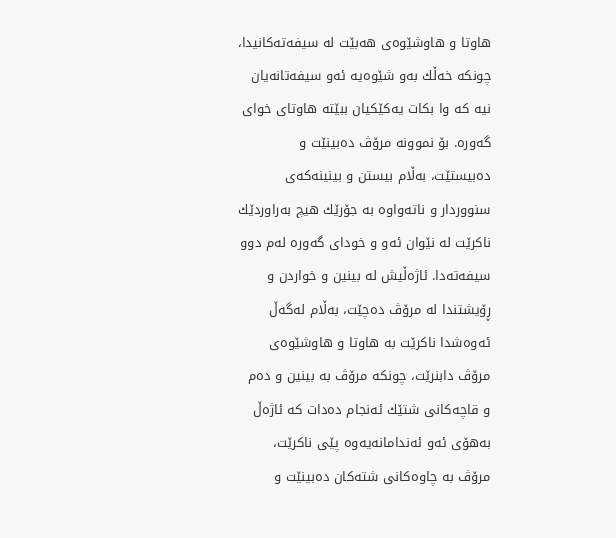هاوتا و هاوشێوەی هەبێت لە سیفەتەكانیدا، چونكە خەڵك بەو شێوەیە ئەو سیفەتانەیان نیە كە وا بكات یەكێكیان ببێتە هاوتای خوای گەورە. بۆ نموونە مرۆڤ دەبینێت و دەبیستێت، بەڵام بیستن و بینینەكەی سنووردار و ناتەواوە بە جۆرێك هیچ بەراوردێك ناكرێت لە نێوان ئەو و خودای گەورە لەم دوو سیفەتەدا. ئاژەڵیش لە بینین و خواردن و ڕۆیشتندا لە مرۆڤ دەچێت، بەڵام لەگەڵ ئەوەشدا ناكرێت بە هاوتا و هاوشێوەی مرۆڤ دابنرێت، چونكە مرۆڤ بە بینین و دەم و قاچەكانی شتێك ئەنجام دەدات كە ئاژەڵ بەهۆی ئەو ئەندامانەیەوە پێی ناكرێت، مرۆڤ بە چاوەكانی شتەكان دەبینێت و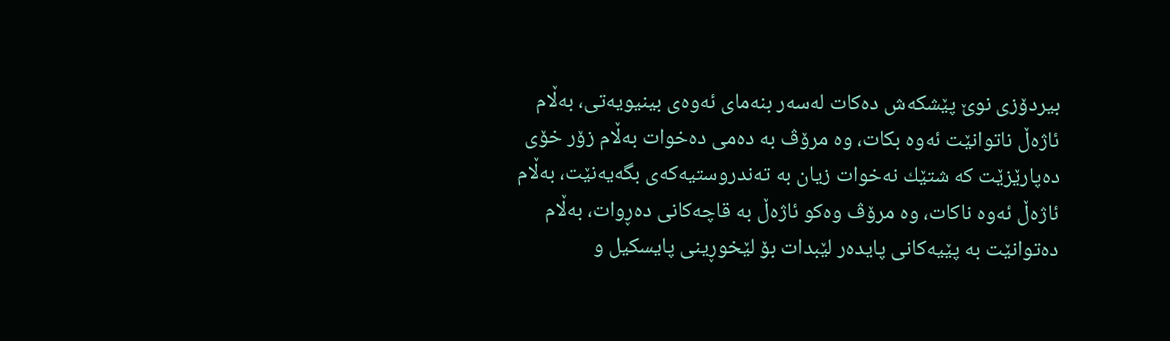بیردۆزی نوێ پێشكەش دەكات لەسەر بنەمای ئەوەی بینیویەتی، بەڵام ئاژەڵ ناتوانێت ئەوە بكات، وە مرۆڤ بە دەمی دەخوات بەڵام زۆر خۆی دەپارێزێت كە شتێك نەخوات زیان بە تەندروستیەكەی بگەیەنێت، بەڵام ئاژەڵ ئەوە ناكات، وە مرۆڤ وەكو ئاژەڵ بە قاچەكانی دەڕوات، بەڵام دەتوانێت بە پێیەكانی پایدەر لێبدات بۆ لێخوڕینی پایسكیل و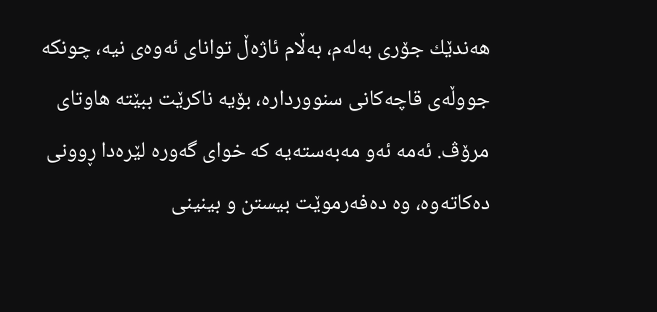هەندێك جۆری بەلەم، بەڵام ئاژەڵ توانای ئەوەی نیە، چونكە جووڵەی قاچەكانی سنووردارە، بۆیە ناكرێت ببێتە هاوتای مرۆڤ. ئەمە ئەو مەبەستەیە كە خوای گەورە لێرەدا ڕوونی دەكاتەوە، وە دەفەرموێت بیستن و بینینی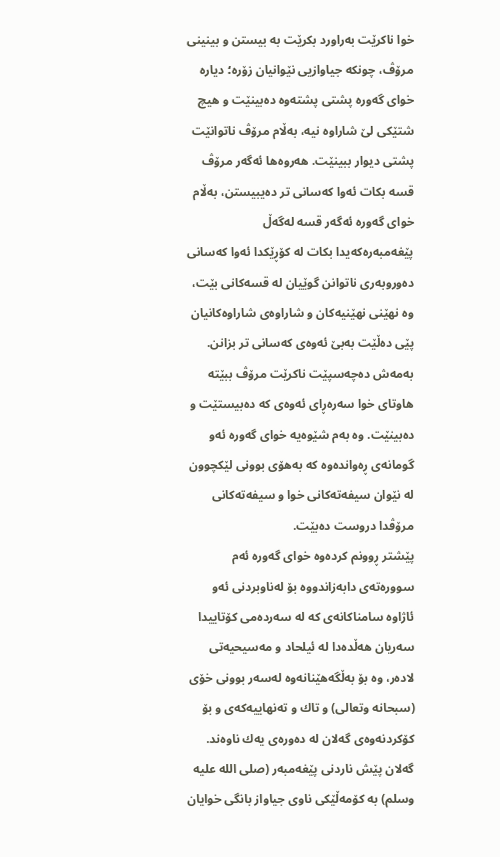خوا ناكرێت بەراورد بكرێت بە بیستن و بینینی مرۆڤ، چونكە جیاوازیی نێوانیان زۆرە؛ دیارە خوای گەورە پشتی پشتەوە دەبینێت و هیچ شتێكی لێ شاراوە نیە، بەڵام مرۆڤ ناتوانێت پشتی دیوار ببینێت. هەروەها ئەگەر مرۆڤ قسە بكات ئەوا كەسانی تر دەیبیستن، بەڵام خوای گەورە ئەگەر قسە لەگەڵ پێغەمبەرەكەیدا بكات لە كۆڕێكدا ئەوا كەسانی دەوروبەری ناتوانن گوێیان لە قسەكانی بێت، وە نهێنی نهێنیەكان و شاراوەی شاراوەكانیان پێی دەڵێت بەبێ ئەوەی كەسانی تر بزانن. بەمەش دەچەسپێت ناكرێت مرۆڤ ببێتە هاوتای خوا سەرەڕای ئەوەی كە دەبیستێت و دەبینێت. وە بەم شێوەیە خوای گەورە ئەو گومانەی ڕەواندەوە كە بەهۆی بوونی لێكچوون لە نێوان سیفەتەكانی خوا و سیفەتەكانی مرۆڤدا دروست دەبێت.
پێشتر ڕوونم كردەوە خوای گەورە ئەم سوورەتەی دابەزاندووە بۆ لەناوبردنی ئەو ئاژاوە سامناكانەی كە لە سەردەمی كۆتاییدا سەریان هەڵدەدا لە ئیلحاد و مەسیحیەتی لادەر، وە بۆ بەڵگەهێنانەوە لەسەر بوونی خۆی (سبحانه وتعالى) و تاك و تەنهاییەكەی و بۆ كۆكردنەوەی گەلان لە دەورەی یەك ناوەند. گەلان پێش ناردنی پێغەمبەر (صلى الله عليه وسلم) بە كۆمەڵێكی ناوی جیاواز بانگی خوایان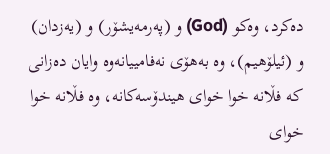دەكرد، وەكو (God) و (پەرمەیشۆر) و (یەزدان) و (ئیلۆهيم)، وە بەهۆی نەفامییانەوە وایان دەزانی كە فڵانە خوا خوای هیندۆسەكانە، وە فڵانە خوا خوای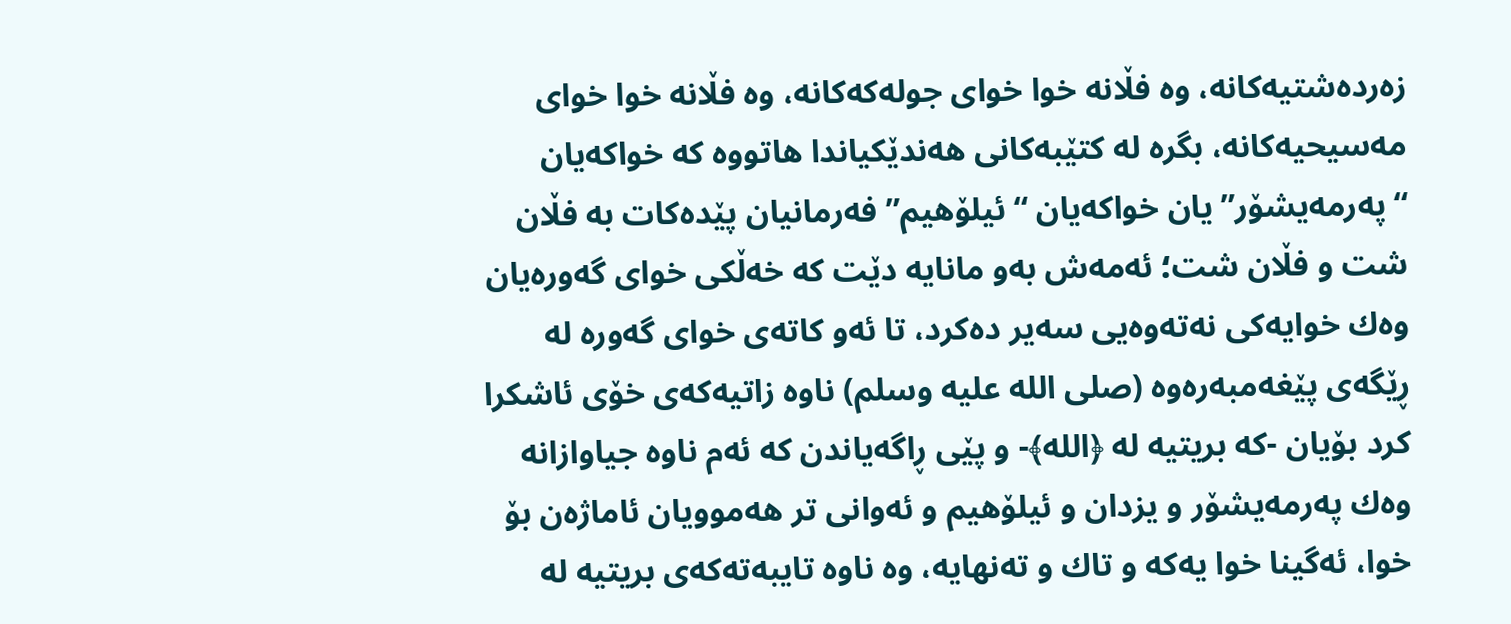زەردەشتیەكانە، وە فڵانە خوا خوای جولەكەكانە، وە فڵانە خوا خوای مەسیحیەكانە، بگرە لە كتێبەكانی هەندێكیاندا هاتووە كە خواكەیان “پەرمەیشۆر” یان خواكەیان “ئیلۆهيم” فەرمانیان پێدەكات بە فڵان شت و فڵان شت؛ ئەمەش بەو مانایە دێت كە خەڵكی خوای گەورەیان وەك خوایەكی نەتەوەیی سەیر دەكرد، تا ئەو كاتەی خوای گەورە لە ڕێگەی پێغەمبەرەوە (صلى الله عليه وسلم) ناوە زاتیەكەی خۆی ئاشكرا كرد بۆیان -كە بریتیە لە ﴿الله﴾- و پێی ڕاگەیاندن كە ئەم ناوە جیاوازانە وەك پەرمەیشۆر و يزدان و ئیلۆهيم و ئەوانی تر هەموویان ئاماژەن بۆ خوا، ئەگینا خوا یەكە و تاك و تەنهایە، وە ناوە تایبەتەكەی بریتیە لە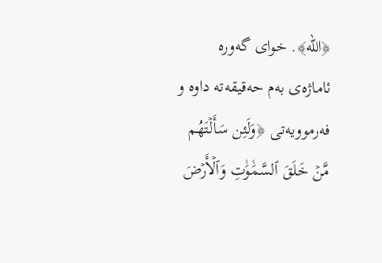﴿الله﴾. خوای گەورە ئاماژەی بەم حەقیقەتە داوە و فەرموویەتی ﴿وَلَئِن سَأَلۡتَهُم مَّنۡ خَلَقَ ٱلسَّمَٰوَٰتِ وَٱلۡأَرۡضَ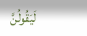لَيَقُولُنَّ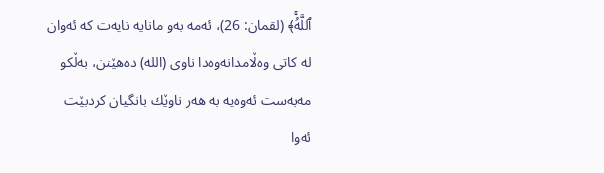ٱللَّهُۚ﴾ (لقمان: 26)، ئەمە بەو مانایە نایەت كە ئەوان لە كاتی وەڵامدانەوەدا ناوی (الله) دەهێنن، بەڵكو مەبەست ئەوەیە بە هەر ناوێك بانگیان كردبێت ئەوا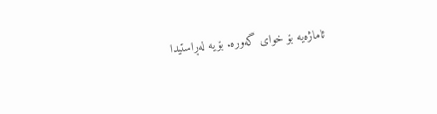ئاماژەیە بۆ خوای گەورە. بۆیە لەڕاستیدا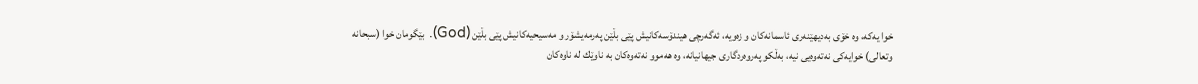خوا یەكە، وە خۆی بەدیهێنەری ئاسمانەكان و زەویە، ئەگەرچی هیندۆسەكانیش پێی بڵێن پەرمەيشۆر و مەسیحیەكانیش پێی بڵێن (God). بێگومان خوا (سبحانه وتعالى) خوایەكی نەتەوەیی نیە، بەڵكو پەروەردگاری جیهانیانە، وە هەموو نەتەوەكان بە ناوێك لە ناوەكان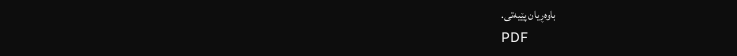باوەڕیان پێیەتی.
PDF